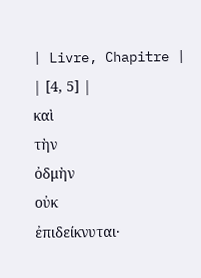| Livre, Chapitre |
| [4, 5] |
καὶ
τὴν
ὀδμὴν
οὐκ
ἐπιδείκνυται·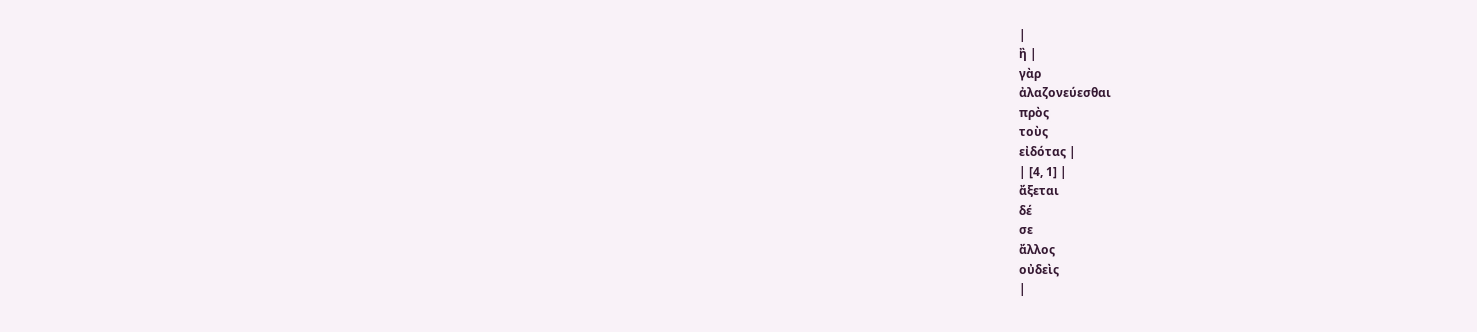|
ἢ |
γὰρ
ἀλαζονεύεσθαι
πρὸς
τοὺς
εἰδότας |
| [4, 1] |
ἄξεται
δέ
σε
ἄλλος
οὐδεὶς
|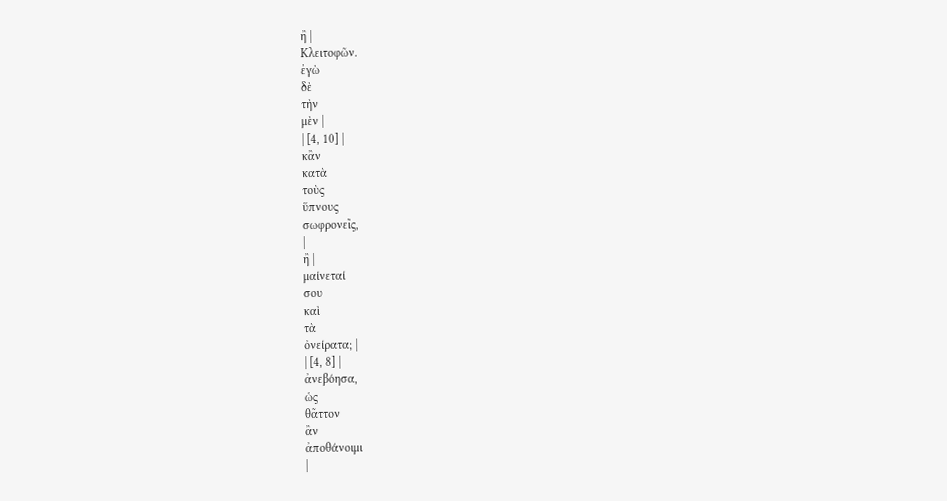ἢ |
Κλειτοφῶν.
ἐγὼ
δὲ
τὴν
μὲν |
| [4, 10] |
κἂν
κατὰ
τοὺς
ὕπνους
σωφρονεῖς,
|
ἢ |
μαίνεταί
σου
καὶ
τὰ
ὀνείρατα; |
| [4, 8] |
ἀνεβόησα,
ὡς
θᾶττον
ἂν
ἀποθάνοιμι
|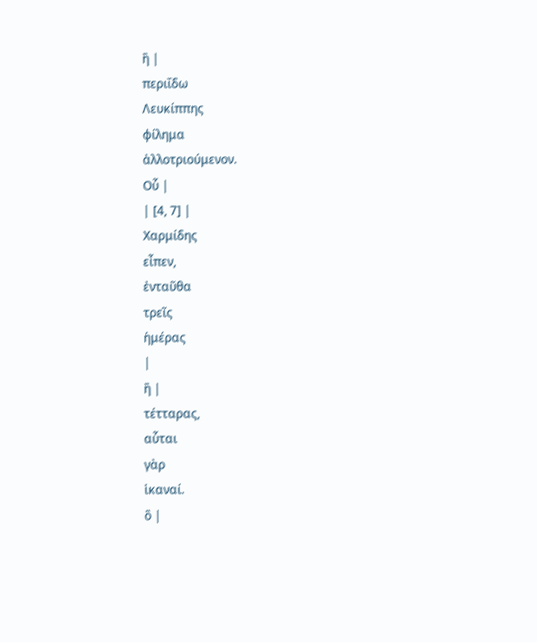ἢ |
περιΐδω
Λευκίππης
φίλημα
ἀλλοτριούμενον.
Οὗ |
| [4, 7] |
Χαρμίδης
εἶπεν,
ἐνταῦθα
τρεῖς
ἡμέρας
|
ἢ |
τέτταρας,
αὗται
γὰρ
ἱκαναί.
ὃ |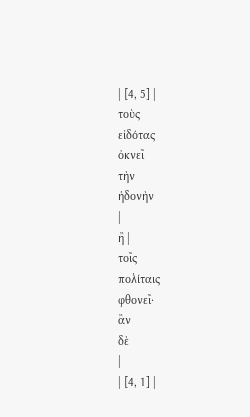| [4, 5] |
τοὺς
εἰδότας
ὀκνεῖ
τὴν
ἡδονὴν
|
ἢ |
τοῖς
πολίταις
φθονεῖ·
ἂν
δὲ
|
| [4, 1] |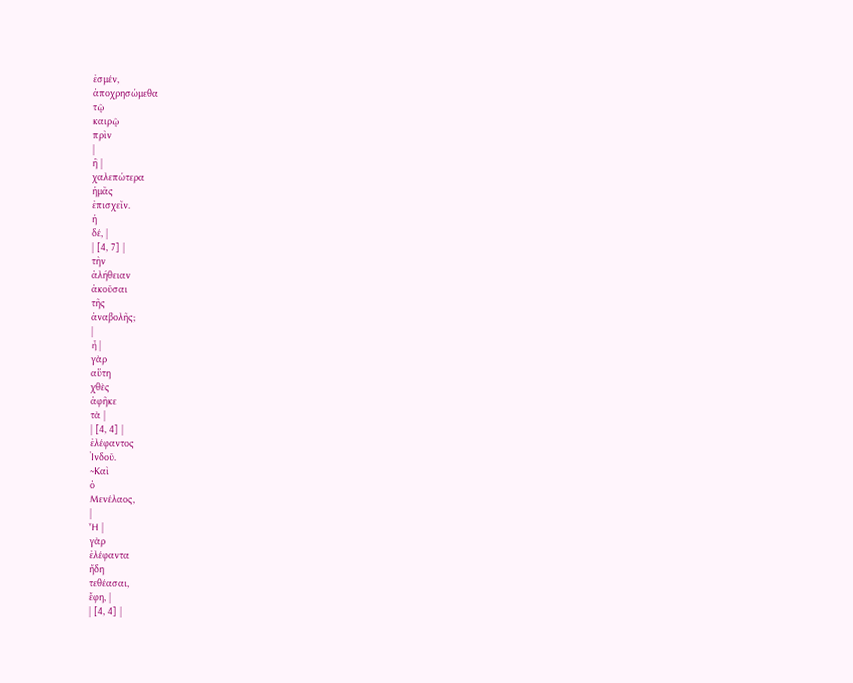ἐσμέν,
ἀποχρησώμεθα
τῷ
καιρῷ
πρὶν
|
ἢ |
χαλεπώτερα
ἡμᾶς
ἐπισχεῖν.
ἡ
δέ, |
| [4, 7] |
τὴν
ἀλήθειαν
ἀκοῦσαι
τῆς
ἀναβολῆς;
|
ἦ |
γὰρ
αὕτη
χθὲς
ἀφῆκε
τὰ |
| [4, 4] |
ἐλέφαντος
Ἰνδοῦ.
~Καὶ
ὁ
Μενέλαος,
|
Ἦ |
γὰρ
ἐλέφαντα
ἤδη
τεθέασαι,
ἔφη, |
| [4, 4] |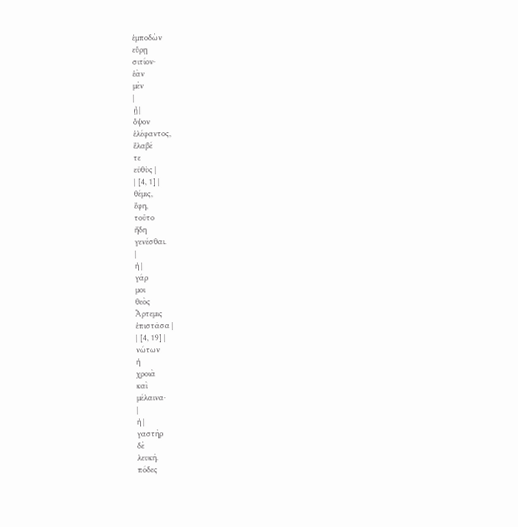ἐμποδὼν
εὕρῃ
σιτίον·
ἐὰν
μὲν
|
ᾖ |
ὄψον
ἐλέφαντος,
ἔλαβέ
τε
εὐθὺς |
| [4, 1] |
θέμις,
ἔφη,
τοῦτο
ἤδη
γενέσθαι.
|
ἡ |
γάρ
μοι
θεὸς
Ἄρτεμις
ἐπιστᾶσα |
| [4, 19] |
νώτων
ἡ
χροιὰ
καὶ
μέλαινα·
|
ἡ |
γαστὴρ
δὲ
λευκή.
πόδες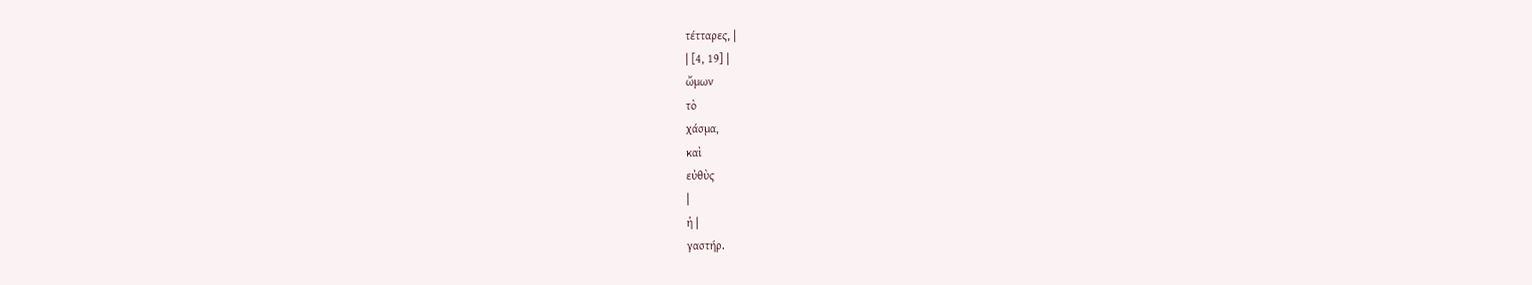τέτταρες, |
| [4, 19] |
ὤμων
τὸ
χάσμα,
καὶ
εὐθὺς
|
ἡ |
γαστήρ.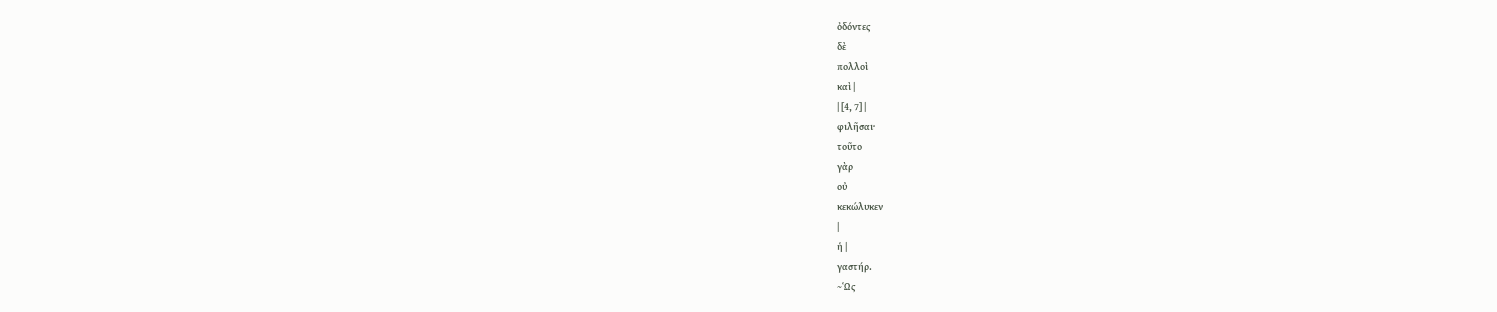ὀδόντες
δὲ
πολλοὶ
καὶ |
| [4, 7] |
φιλῆσαι·
τοῦτο
γὰρ
οὐ
κεκώλυκεν
|
ἡ |
γαστήρ.
~Ὡς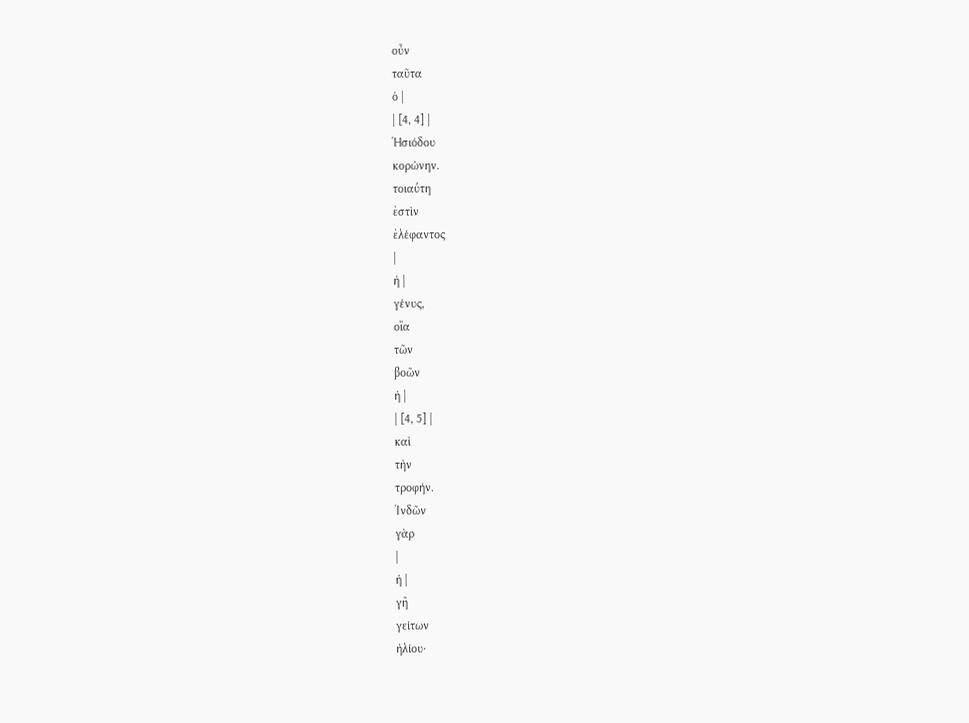οὖν
ταῦτα
ὁ |
| [4, 4] |
Ἡσιόδου
κορώνην.
τοιαύτη
ἐστὶν
ἐλέφαντος
|
ἡ |
γένυς,
οἵα
τῶν
βοῶν
ἡ |
| [4, 5] |
καὶ
τὴν
τροφήν.
Ἰνδῶν
γὰρ
|
ἡ |
γῆ
γείτων
ἡλίου·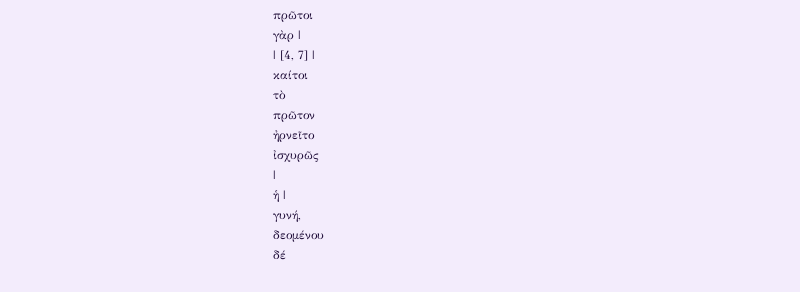πρῶτοι
γὰρ |
| [4, 7] |
καίτοι
τὸ
πρῶτον
ἠρνεῖτο
ἰσχυρῶς
|
ἡ |
γυνή,
δεομένου
δέ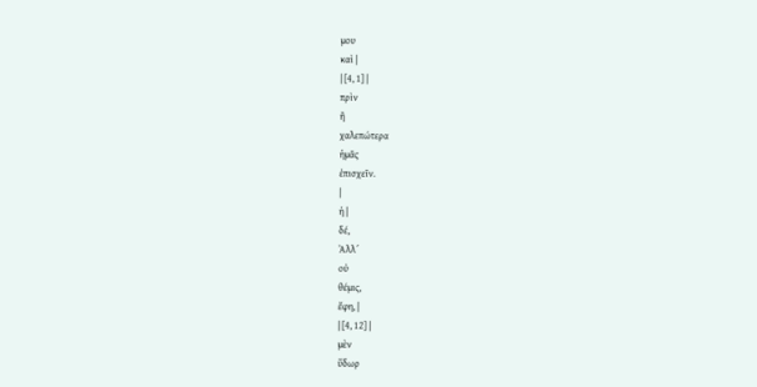μου
καὶ |
| [4, 1] |
πρὶν
ἢ
χαλεπώτερα
ἡμᾶς
ἐπισχεῖν.
|
ἡ |
δέ,
Ἀλλ´
οὐ
θέμις,
ἔφη, |
| [4, 12] |
μὲν
ὕδωρ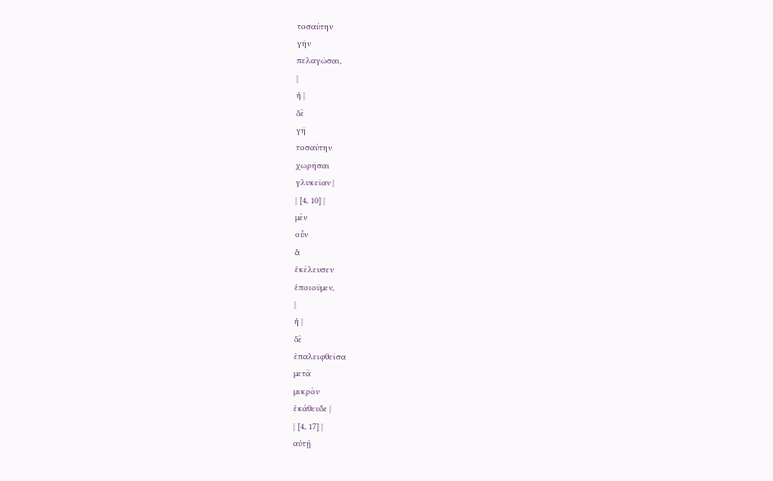τοσαύτην
γῆν
πελαγῶσαι,
|
ἡ |
δὲ
γῆ
τοσαύτην
χωρῆσαι
γλυκεῖαν |
| [4, 10] |
μὲν
οὖν
ἃ
ἐκέλευσεν
ἐποιοῦμεν,
|
ἡ |
δὲ
ἐπαλειφθεῖσα
μετὰ
μικρὸν
ἐκάθευδε |
| [4, 17] |
αὐτῇ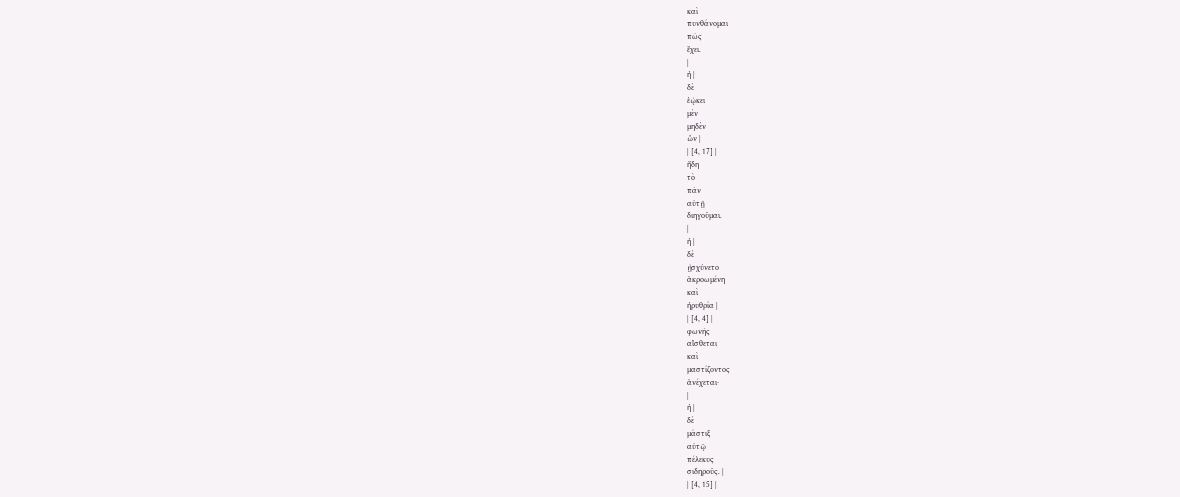καὶ
πυνθάνομαι
πῶς
ἔχει.
|
ἡ |
δὲ
ἐῴκει
μὲν
μηδὲν
ὧν |
| [4, 17] |
ἤδη
τὸ
πᾶν
αὐτῇ
διηγοῦμαι.
|
ἡ |
δὲ
ᾐσχύνετο
ἀκροωμένη
καὶ
ἠρυθρία |
| [4, 4] |
φωνῆς
αἴσθεται
καὶ
μαστίζοντος
ἀνέχεται·
|
ἡ |
δὲ
μάστιξ
αὐτῷ
πέλεκυς
σιδηροῦς. |
| [4, 15] |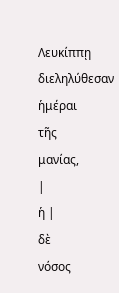Λευκίππῃ
διεληλύθεσαν
ἡμέραι
τῆς
μανίας,
|
ἡ |
δὲ
νόσος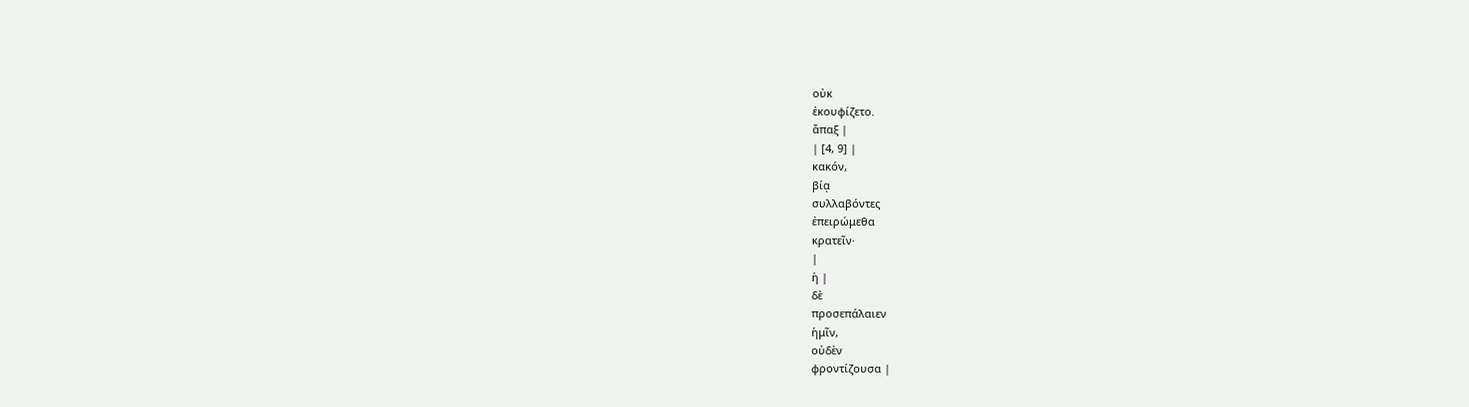οὐκ
ἐκουφίζετο.
ἅπαξ |
| [4, 9] |
κακόν,
βίᾳ
συλλαβόντες
ἐπειρώμεθα
κρατεῖν·
|
ἡ |
δὲ
προσεπάλαιεν
ἡμῖν,
οὐδὲν
φροντίζουσα |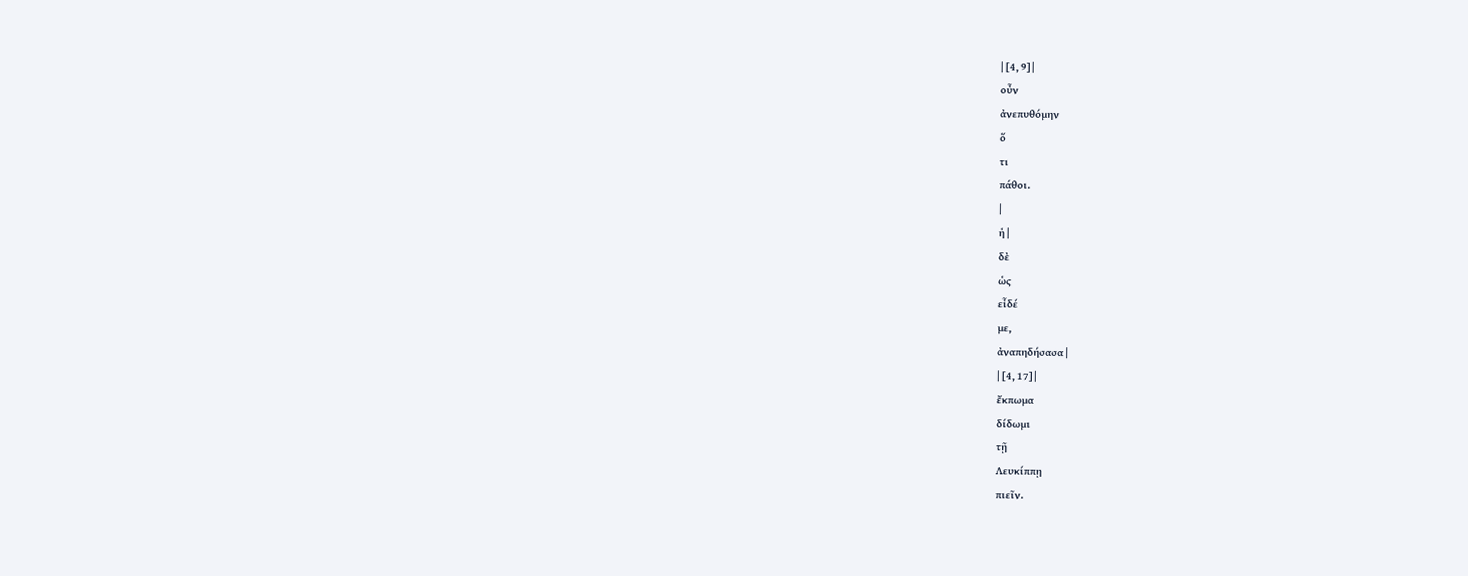| [4, 9] |
οὖν
ἀνεπυθόμην
ὅ
τι
πάθοι.
|
ἡ |
δὲ
ὡς
εἶδέ
με,
ἀναπηδήσασα |
| [4, 17] |
ἔκπωμα
δίδωμι
τῇ
Λευκίππῃ
πιεῖν.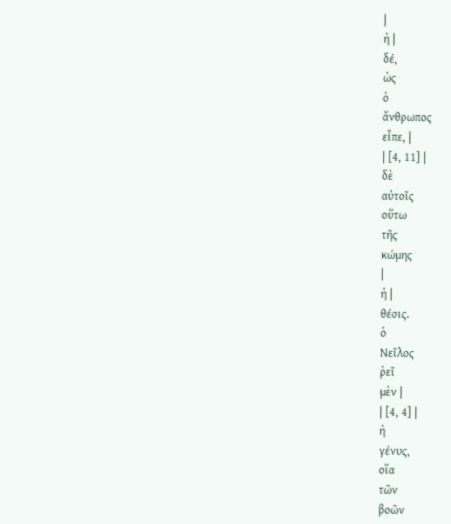|
ἡ |
δέ,
ὡς
ὁ
ἄνθρωπος
εἶπε, |
| [4, 11] |
δὲ
αὐτοῖς
οὕτω
τῆς
κώμης
|
ἡ |
θέσις.
ὁ
Νεῖλος
ῥεῖ
μὲν |
| [4, 4] |
ἡ
γένυς,
οἵα
τῶν
βοῶν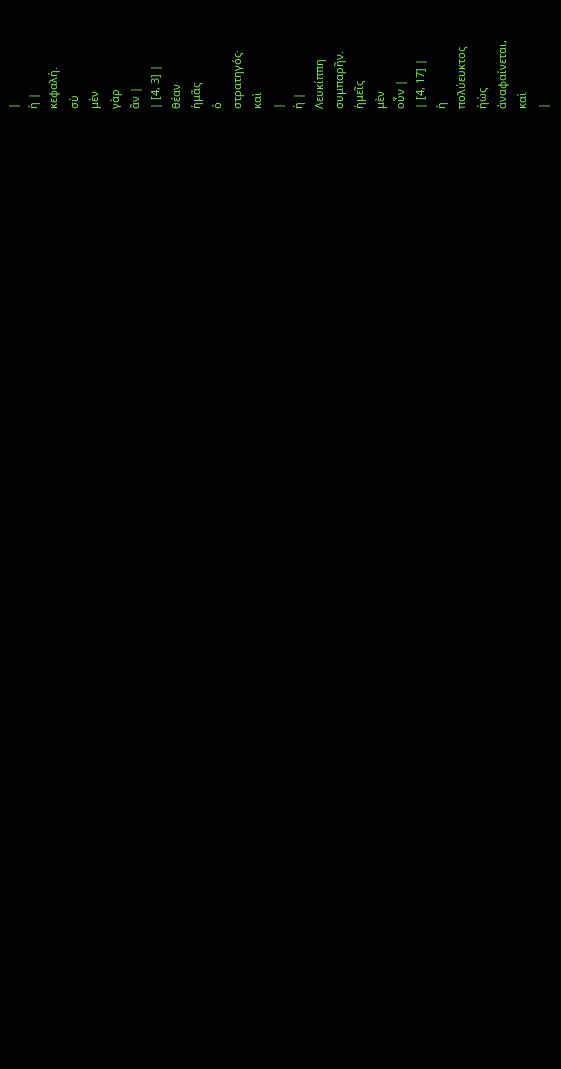|
ἡ |
κεφαλή.
σὺ
μὲν
γὰρ
ἂν |
| [4, 3] |
θέαν
ἡμᾶς
ὁ
στρατηγός·
καὶ
|
ἡ |
Λευκίππη
συμπαρῆν.
ἡμεῖς
μὲν
οὖν |
| [4, 17] |
ἡ
πολύευκτος
ἠὼς
ἀναφαίνεται,
καὶ
|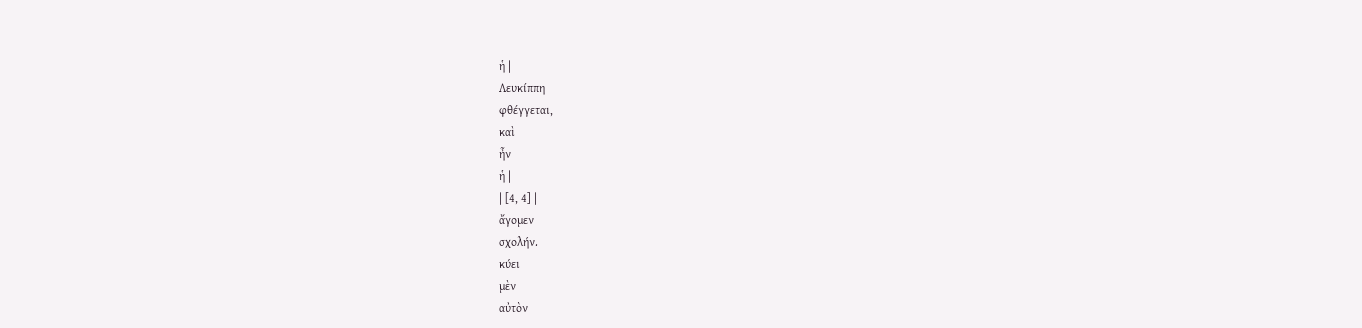ἡ |
Λευκίππη
φθέγγεται,
καὶ
ἦν
ἡ |
| [4, 4] |
ἄγομεν
σχολήν.
κύει
μὲν
αὐτὸν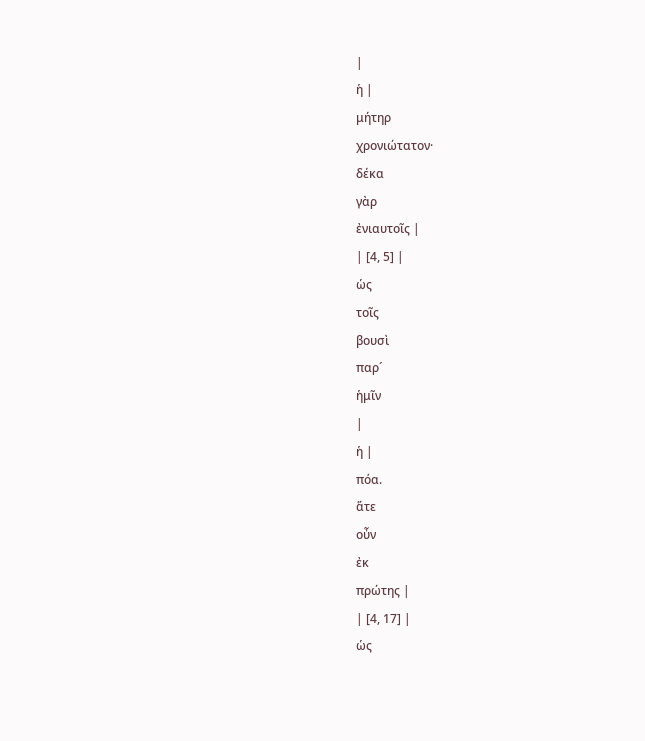|
ἡ |
μήτηρ
χρονιώτατον·
δέκα
γὰρ
ἐνιαυτοῖς |
| [4, 5] |
ὡς
τοῖς
βουσὶ
παρ´
ἡμῖν
|
ἡ |
πόα.
ἅτε
οὖν
ἐκ
πρώτης |
| [4, 17] |
ὡς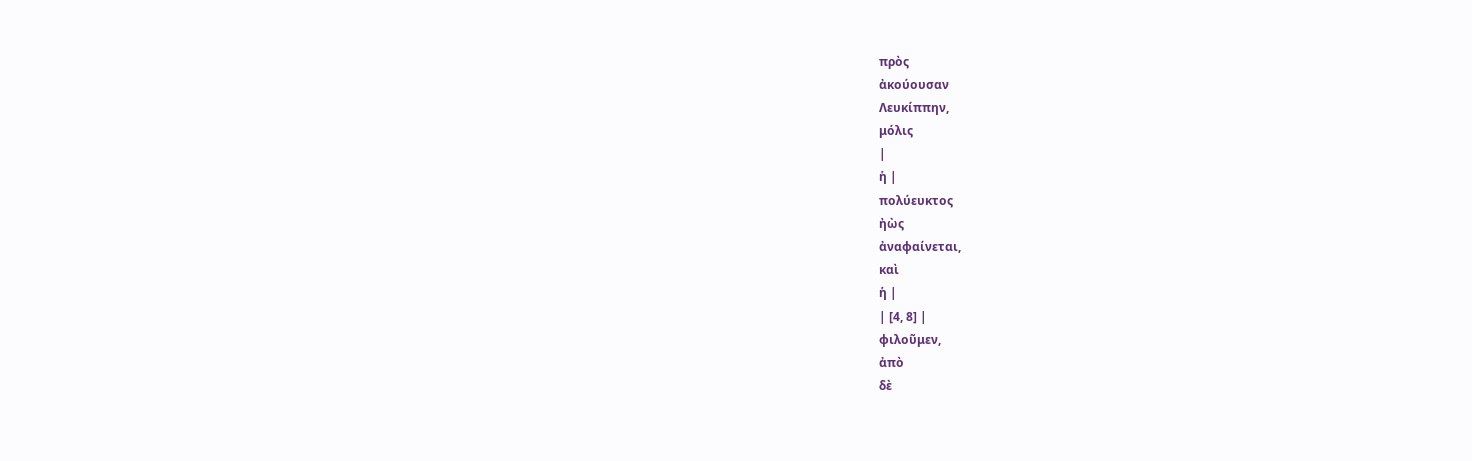πρὸς
ἀκούουσαν
Λευκίππην,
μόλις
|
ἡ |
πολύευκτος
ἠὼς
ἀναφαίνεται,
καὶ
ἡ |
| [4, 8] |
φιλοῦμεν,
ἀπὸ
δὲ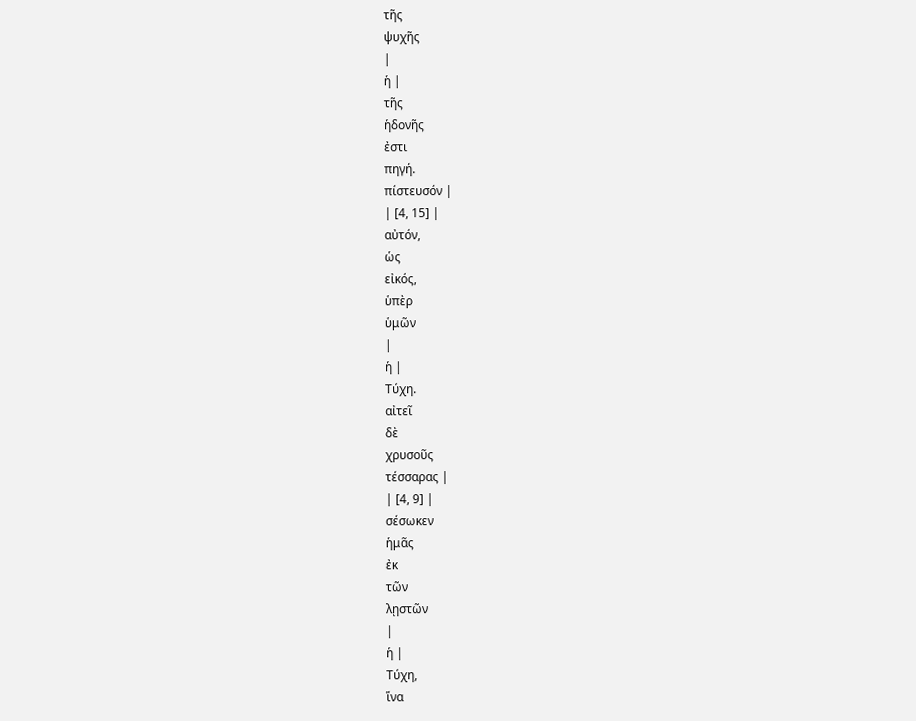τῆς
ψυχῆς
|
ἡ |
τῆς
ἡδονῆς
ἐστι
πηγή.
πίστευσόν |
| [4, 15] |
αὐτόν,
ὡς
εἰκός,
ὑπὲρ
ὑμῶν
|
ἡ |
Τύχη.
αἰτεῖ
δὲ
χρυσοῦς
τέσσαρας |
| [4, 9] |
σέσωκεν
ἡμᾶς
ἐκ
τῶν
λῃστῶν
|
ἡ |
Τύχη,
ἵνα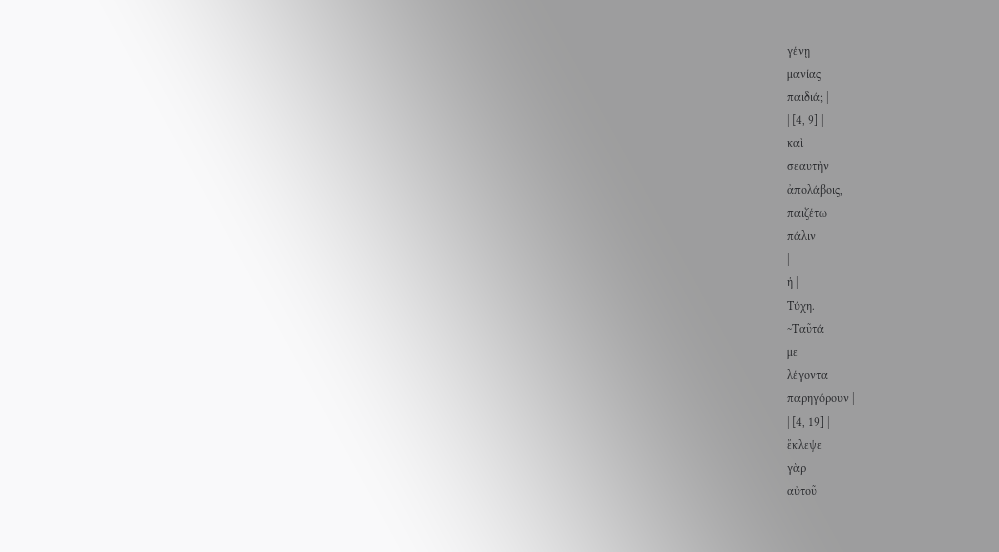γένῃ
μανίας
παιδιά; |
| [4, 9] |
καὶ
σεαυτὴν
ἀπολάβοις,
παιζέτω
πάλιν
|
ἡ |
Τύχη.
~Ταῦτά
με
λέγοντα
παρηγόρουν |
| [4, 19] |
ἔκλεψε
γὰρ
αὐτοῦ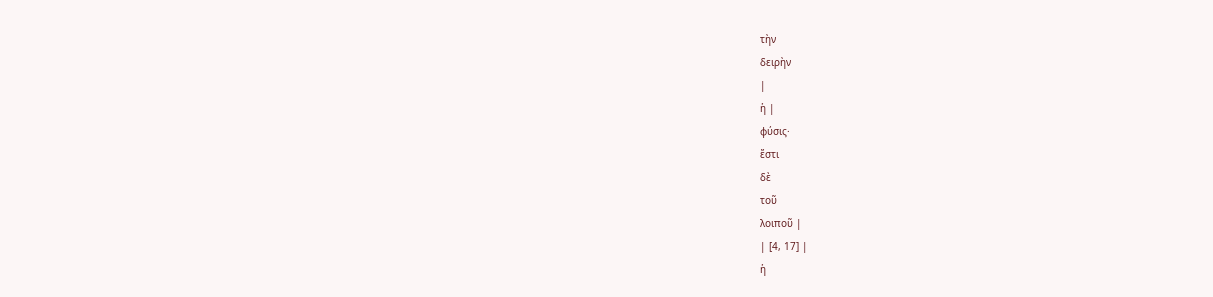τὴν
δειρὴν
|
ἡ |
φύσις·
ἔστι
δὲ
τοῦ
λοιποῦ |
| [4, 17] |
ἡ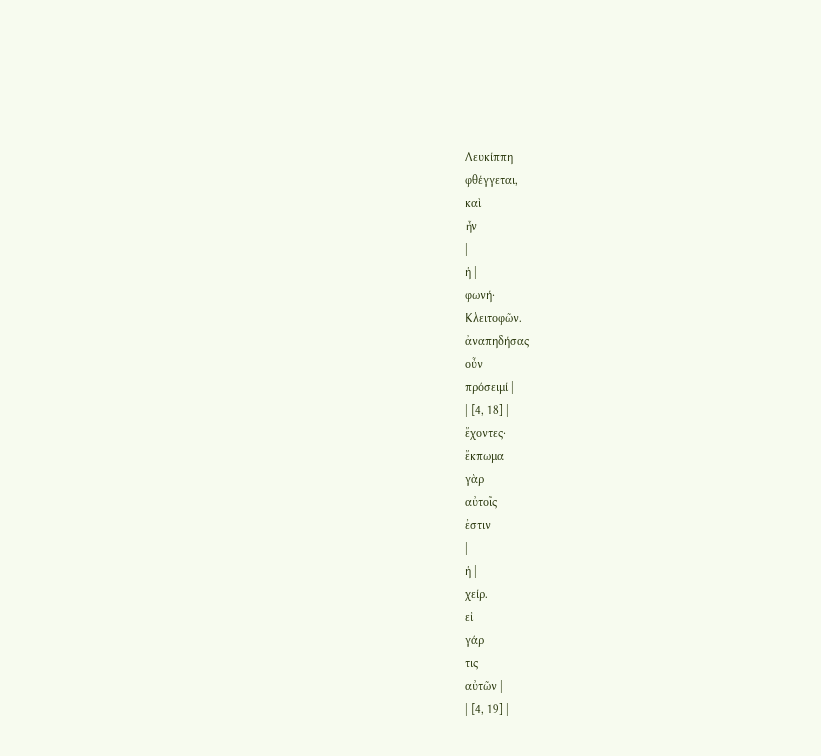Λευκίππη
φθέγγεται,
καὶ
ἦν
|
ἡ |
φωνή·
Κλειτοφῶν.
ἀναπηδήσας
οὖν
πρόσειμί |
| [4, 18] |
ἔχοντες·
ἔκπωμα
γὰρ
αὐτοῖς
ἐστιν
|
ἡ |
χείρ.
εἰ
γάρ
τις
αὐτῶν |
| [4, 19] |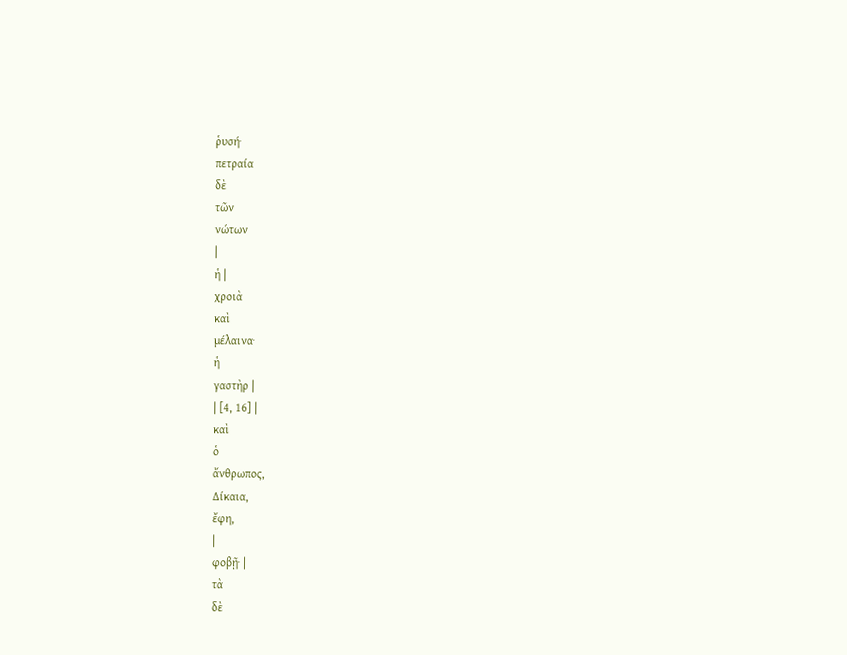ῥυσή·
πετραία
δὲ
τῶν
νώτων
|
ἡ |
χροιὰ
καὶ
μέλαινα·
ἡ
γαστὴρ |
| [4, 16] |
καὶ
ὁ
ἄνθρωπος,
Δίκαια,
ἔφη,
|
φοβῇ· |
τὰ
δὲ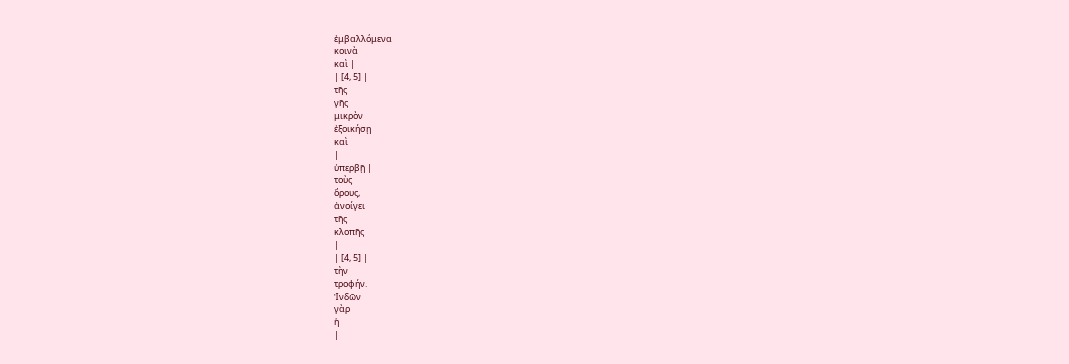ἐμβαλλόμενα
κοινὰ
καὶ |
| [4, 5] |
τῆς
γῆς
μικρὸν
ἐξοικήσῃ
καὶ
|
ὑπερβῇ |
τοὺς
ὅρους,
ἀνοίγει
τῆς
κλοπῆς
|
| [4, 5] |
τὴν
τροφήν.
Ἰνδῶν
γὰρ
ἡ
|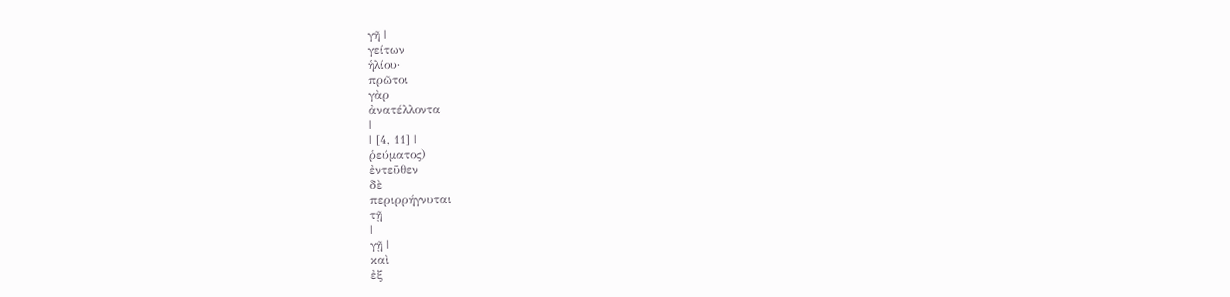γῆ |
γείτων
ἡλίου·
πρῶτοι
γὰρ
ἀνατέλλοντα
|
| [4, 11] |
ῥεύματος)
ἐντεῦθεν
δὲ
περιρρήγνυται
τῇ
|
γῇ |
καὶ
ἐξ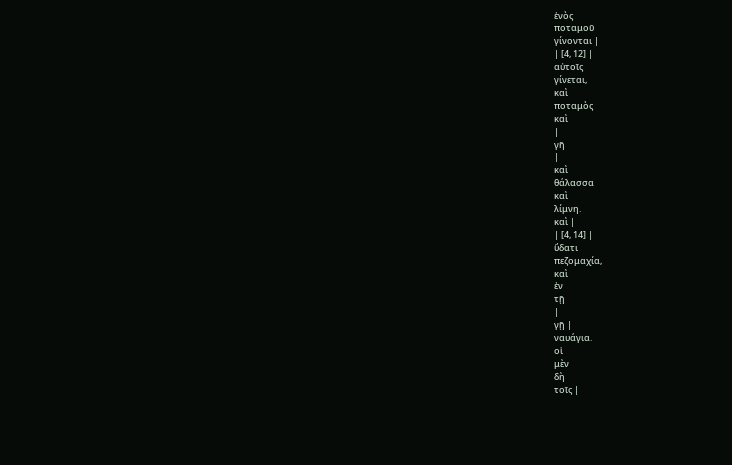ἑνὸς
ποταμοῦ
γίνονται |
| [4, 12] |
αὐτοῖς
γίνεται,
καὶ
ποταμὸς
καὶ
|
γῆ
|
καὶ
θάλασσα
καὶ
λίμνη.
καὶ |
| [4, 14] |
ὕδατι
πεζομαχία,
καὶ
ἐν
τῇ
|
γῇ |
ναυάγια.
οἱ
μὲν
δὴ
τοῖς |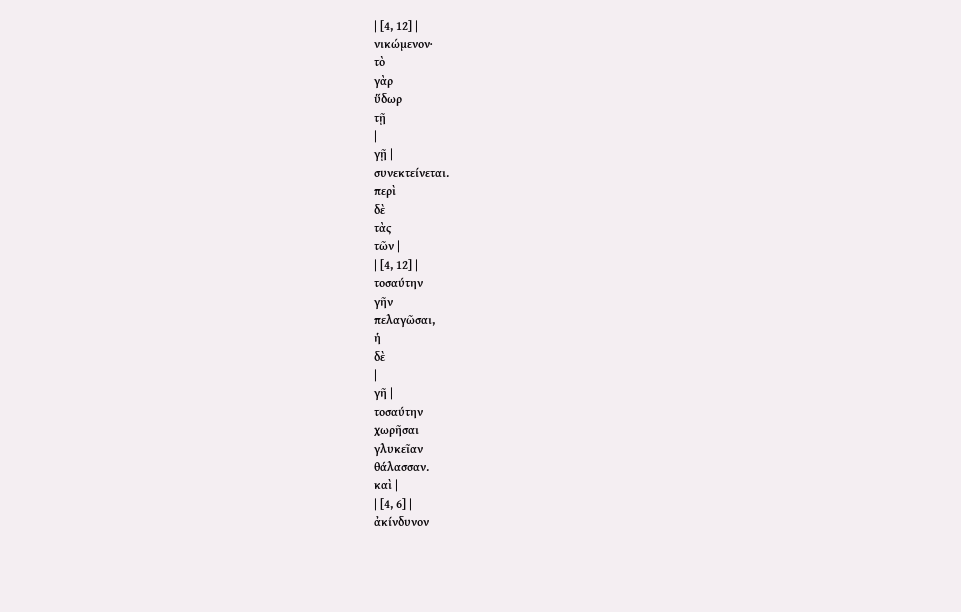| [4, 12] |
νικώμενον·
τὸ
γὰρ
ὕδωρ
τῇ
|
γῇ |
συνεκτείνεται.
περὶ
δὲ
τὰς
τῶν |
| [4, 12] |
τοσαύτην
γῆν
πελαγῶσαι,
ἡ
δὲ
|
γῆ |
τοσαύτην
χωρῆσαι
γλυκεῖαν
θάλασσαν.
καὶ |
| [4, 6] |
ἀκίνδυνον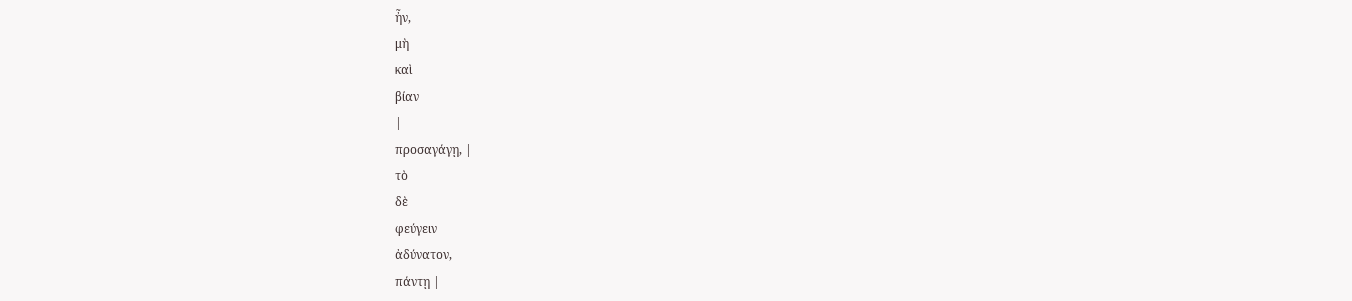ἦν,
μὴ
καὶ
βίαν
|
προσαγάγῃ, |
τὸ
δὲ
φεύγειν
ἀδύνατον,
πάντῃ |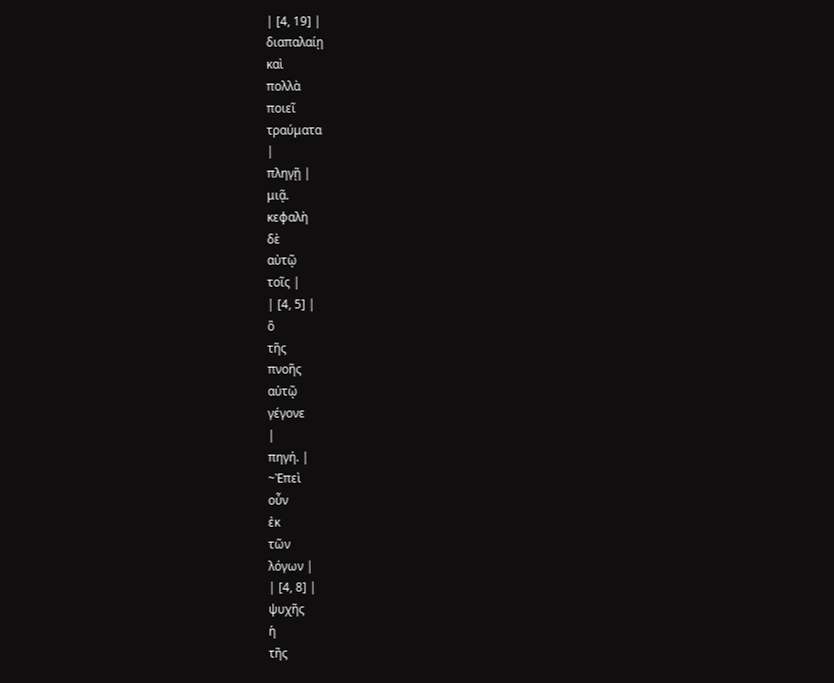| [4, 19] |
διαπαλαίῃ
καὶ
πολλὰ
ποιεῖ
τραύματα
|
πληγῇ |
μιᾷ.
κεφαλὴ
δὲ
αὐτῷ
τοῖς |
| [4, 5] |
ὃ
τῆς
πνοῆς
αὐτῷ
γέγονε
|
πηγή. |
~Ἐπεὶ
οὖν
ἐκ
τῶν
λόγων |
| [4, 8] |
ψυχῆς
ἡ
τῆς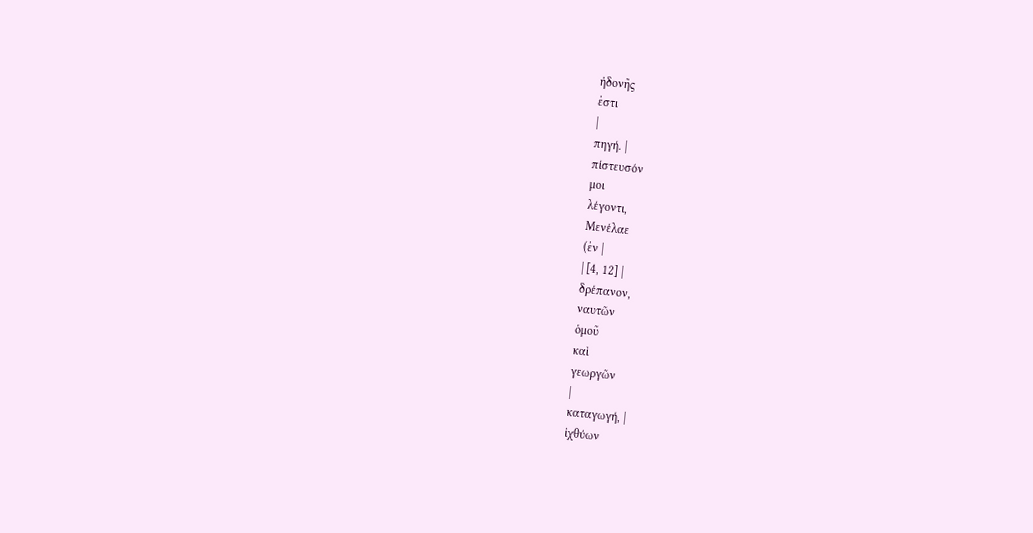ἡδονῆς
ἐστι
|
πηγή. |
πίστευσόν
μοι
λέγοντι,
Μενέλαε
(ἐν |
| [4, 12] |
δρέπανον,
ναυτῶν
ὁμοῦ
καὶ
γεωργῶν
|
καταγωγή, |
ἰχθύων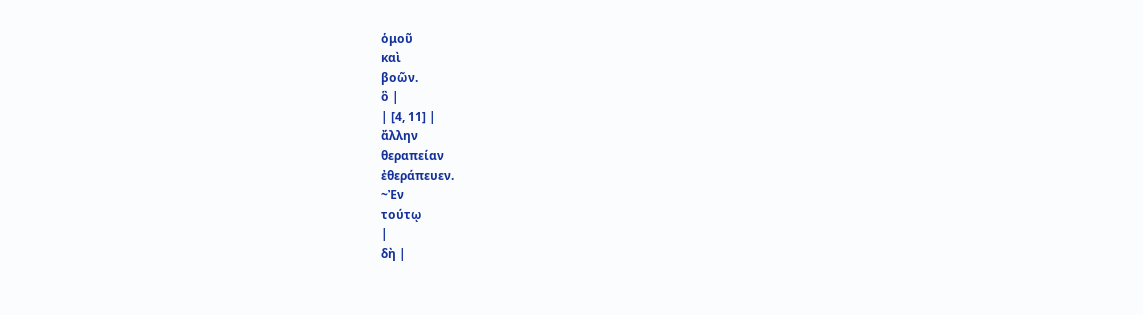ὁμοῦ
καὶ
βοῶν.
ὃ |
| [4, 11] |
ἄλλην
θεραπείαν
ἐθεράπευεν.
~Ἐν
τούτῳ
|
δὴ |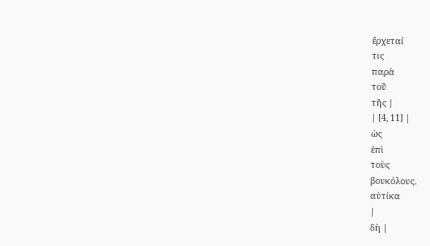ἔρχεταί
τις
παρὰ
τοῦ
τῆς |
| [4, 11] |
ὡς
ἐπὶ
τοὺς
βουκόλους.
αὐτίκα
|
δὴ |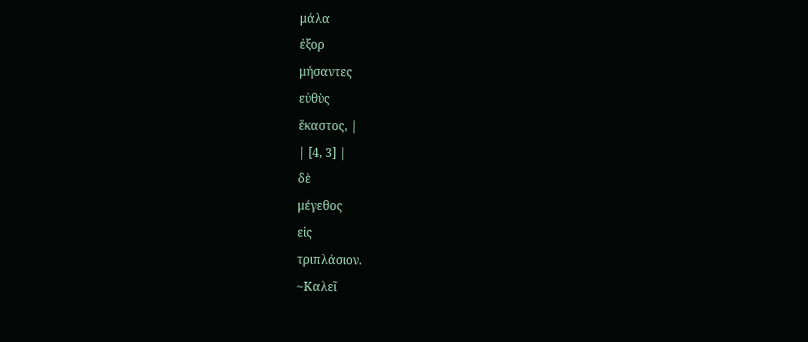μάλα
ἐξορ
μήσαντες
εὐθὺς
ἕκαστος, |
| [4, 3] |
δὲ
μέγεθος
εἰς
τριπλάσιον.
~Καλεῖ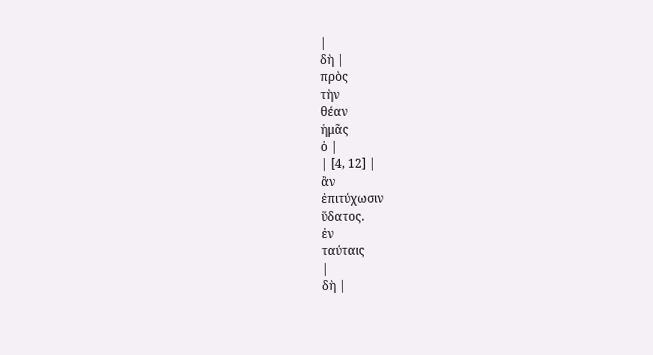|
δὴ |
πρὸς
τὴν
θέαν
ἡμᾶς
ὁ |
| [4, 12] |
ἂν
ἐπιτύχωσιν
ὕδατος.
ἐν
ταύταις
|
δὴ |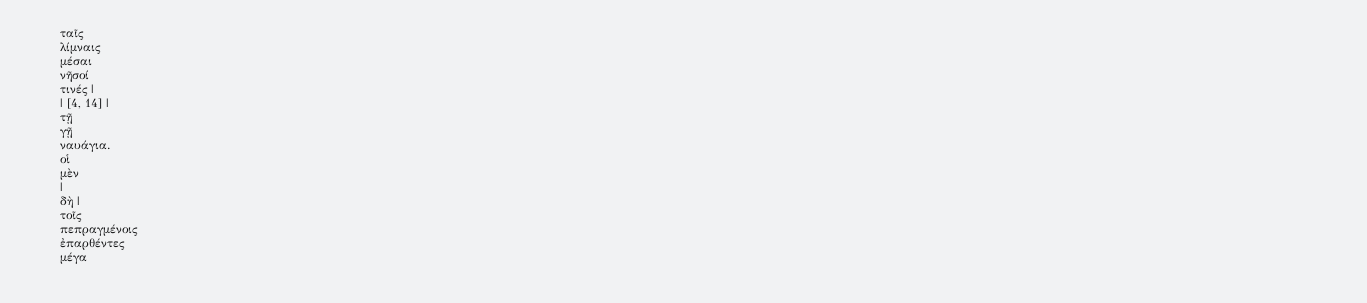ταῖς
λίμναις
μέσαι
νῆσοί
τινές |
| [4, 14] |
τῇ
γῇ
ναυάγια.
οἱ
μὲν
|
δὴ |
τοῖς
πεπραγμένοις
ἐπαρθέντες
μέγα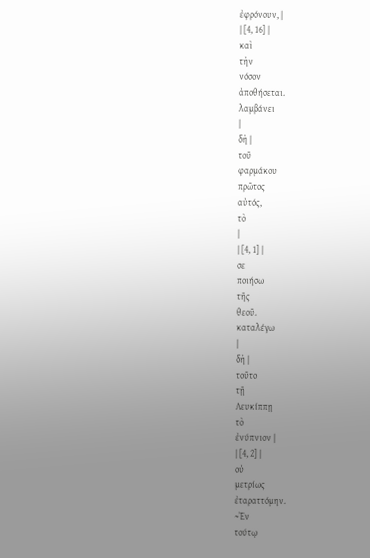ἐφρόνουν, |
| [4, 16] |
καὶ
τὴν
νόσον
ἀποθήσεται.
λαμβάνει
|
δὴ |
τοῦ
φαρμάκου
πρῶτος
αὐτός,
τὸ
|
| [4, 1] |
σε
ποιήσω
τῆς
θεοῦ.
καταλέγω
|
δὴ |
τοῦτο
τῇ
Λευκίππῃ
τὸ
ἐνύπνιον |
| [4, 2] |
οὐ
μετρίως
ἐταραττόμην.
~Ἐν
τούτῳ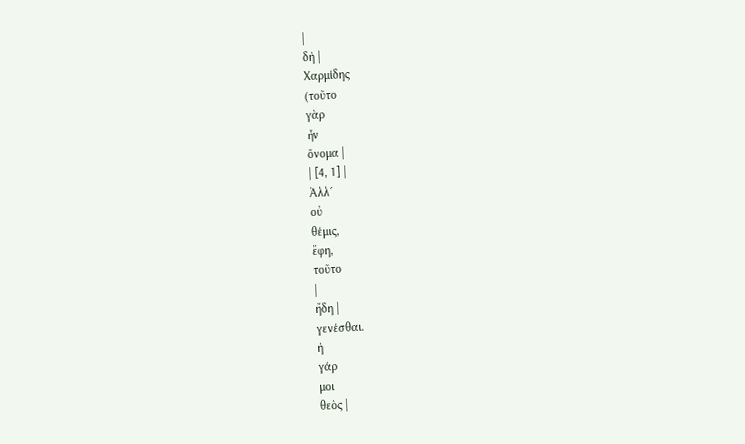|
δὴ |
Χαρμίδης
(τοῦτο
γὰρ
ἦν
ὄνομα |
| [4, 1] |
Ἀλλ´
οὐ
θέμις,
ἔφη,
τοῦτο
|
ἤδη |
γενέσθαι.
ἡ
γάρ
μοι
θεὸς |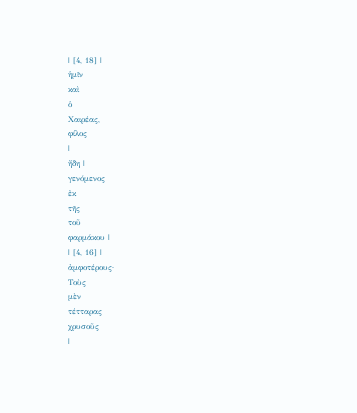| [4, 18] |
ἡμῖν
καὶ
ὁ
Χαιρέας,
φίλος
|
ἤδη |
γενόμενος
ἐκ
τῆς
τοῦ
φαρμάκου |
| [4, 16] |
ἀμφοτέρους·
Τοὺς
μὲν
τέτταρας
χρυσοῦς
|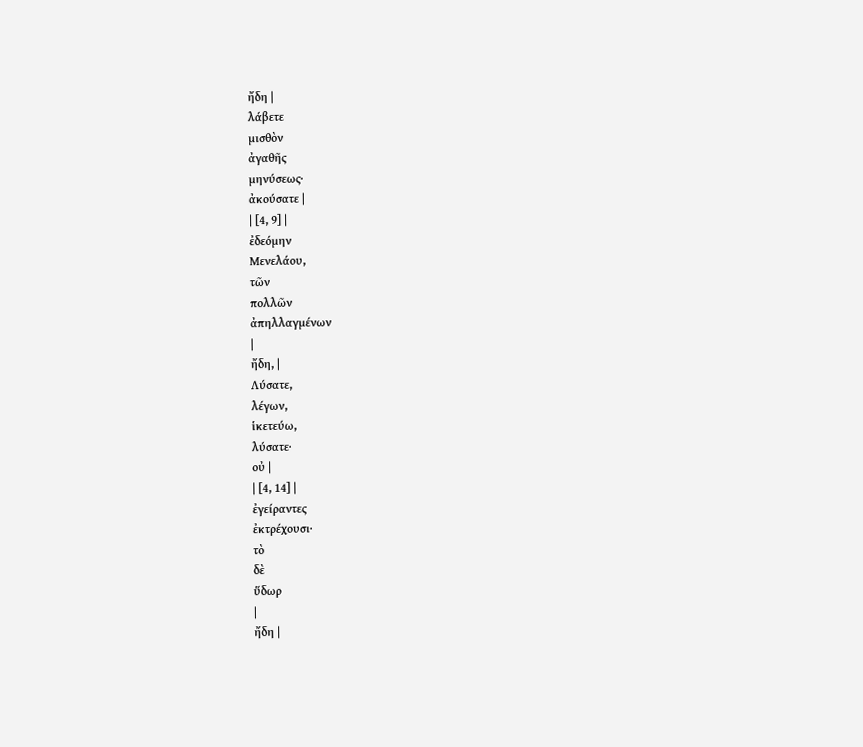ἤδη |
λάβετε
μισθὸν
ἀγαθῆς
μηνύσεως·
ἀκούσατε |
| [4, 9] |
ἐδεόμην
Μενελάου,
τῶν
πολλῶν
ἀπηλλαγμένων
|
ἤδη, |
Λύσατε,
λέγων,
ἱκετεύω,
λύσατε·
οὐ |
| [4, 14] |
ἐγείραντες
ἐκτρέχουσι·
τὸ
δὲ
ὕδωρ
|
ἤδη |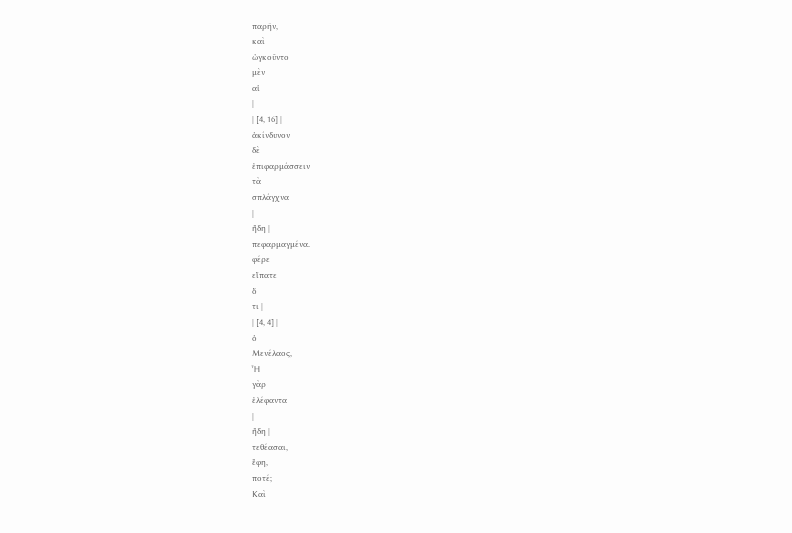παρῆν,
καὶ
ὠγκοῦντο
μὲν
αἱ
|
| [4, 16] |
ἀκίνδυνον
δὲ
ἐπιφαρμάσσειν
τὰ
σπλάγχνα
|
ἤδη |
πεφαρμαγμένα.
φέρε
εἴπατε
ὅ
τι |
| [4, 4] |
ὁ
Μενέλαος,
Ἦ
γὰρ
ἐλέφαντα
|
ἤδη |
τεθέασαι,
ἔφη,
ποτέ;
Καὶ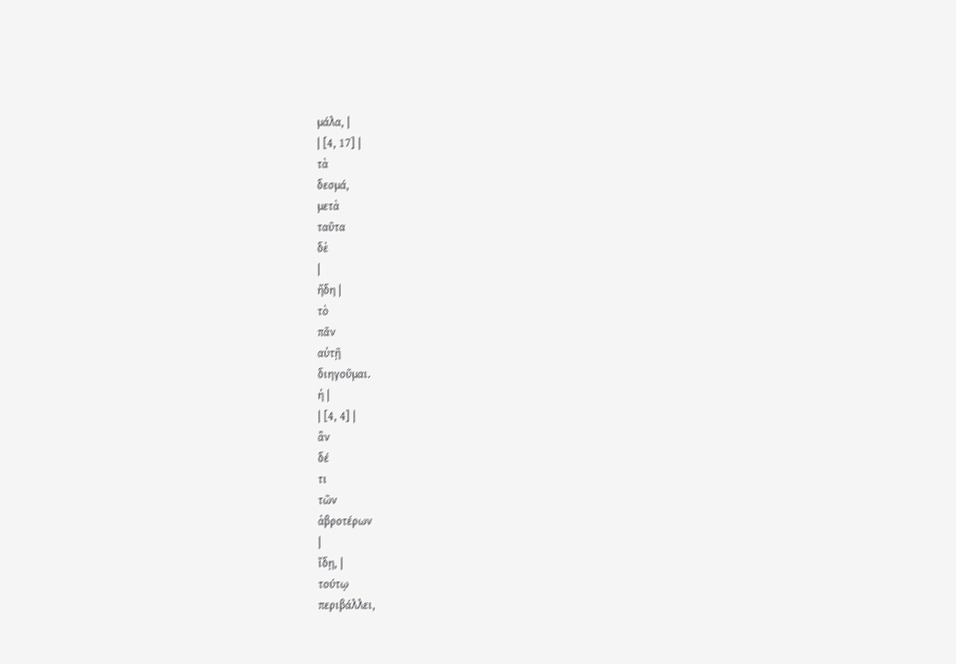μάλα, |
| [4, 17] |
τὰ
δεσμά,
μετὰ
ταῦτα
δὲ
|
ἤδη |
τὸ
πᾶν
αὐτῇ
διηγοῦμαι.
ἡ |
| [4, 4] |
ἂν
δέ
τι
τῶν
ἁβροτέρων
|
ἴδῃ, |
τούτῳ
περιβάλλει,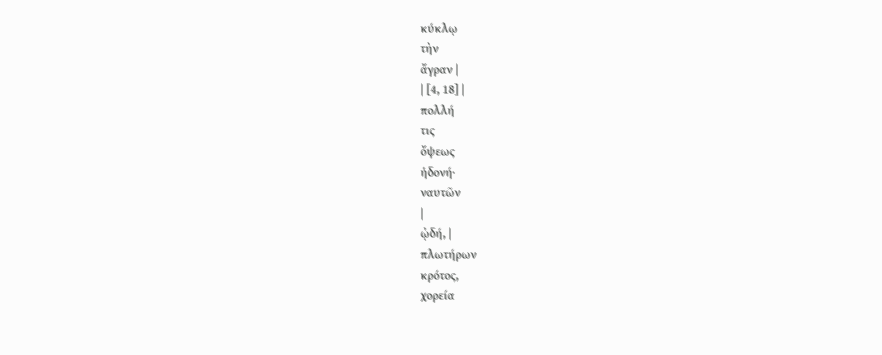κύκλῳ
τὴν
ἄγραν |
| [4, 18] |
πολλή
τις
ὄψεως
ἡδονή·
ναυτῶν
|
ᾠδή, |
πλωτήρων
κρότος,
χορεία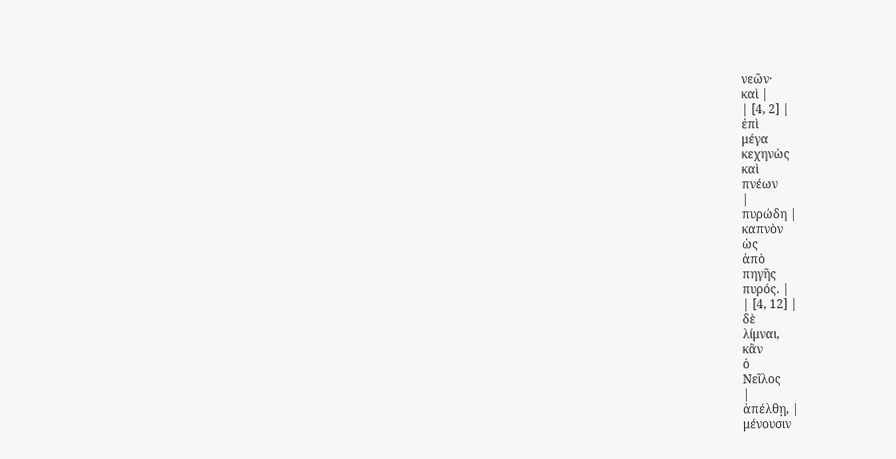νεῶν·
καὶ |
| [4, 2] |
ἐπὶ
μέγα
κεχηνὼς
καὶ
πνέων
|
πυρώδη |
καπνὸν
ὡς
ἀπὸ
πηγῆς
πυρός. |
| [4, 12] |
δὲ
λίμναι,
κἂν
ὁ
Νεῖλος
|
ἀπέλθῃ, |
μένουσιν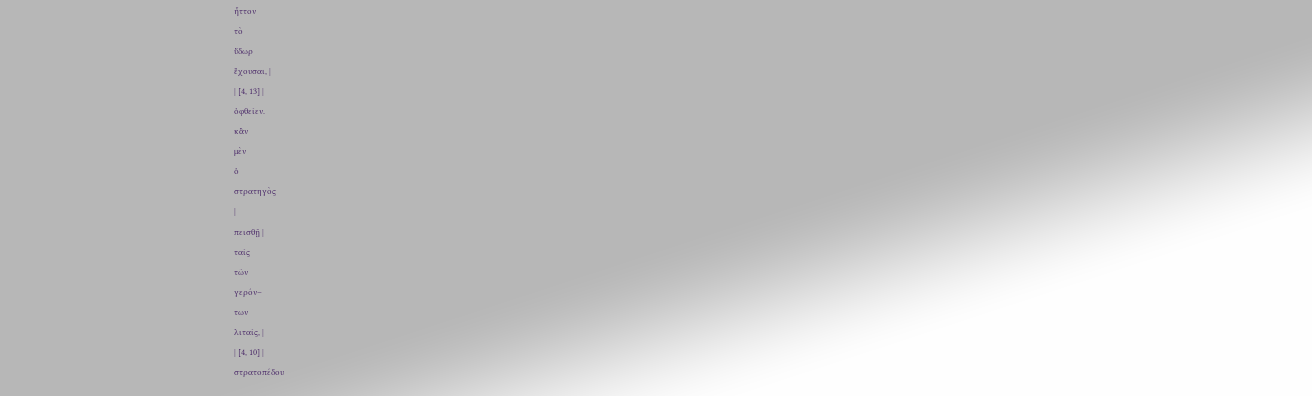ἧττον
τὸ
ὕδωρ
ἔχουσαι, |
| [4, 13] |
ὀφθεῖεν.
κἂν
μὲν
ὁ
στρατηγὸς
|
πεισθῇ |
ταῖς
τῶν
γερόν–
των
λιταῖς, |
| [4, 10] |
στρατοπέδου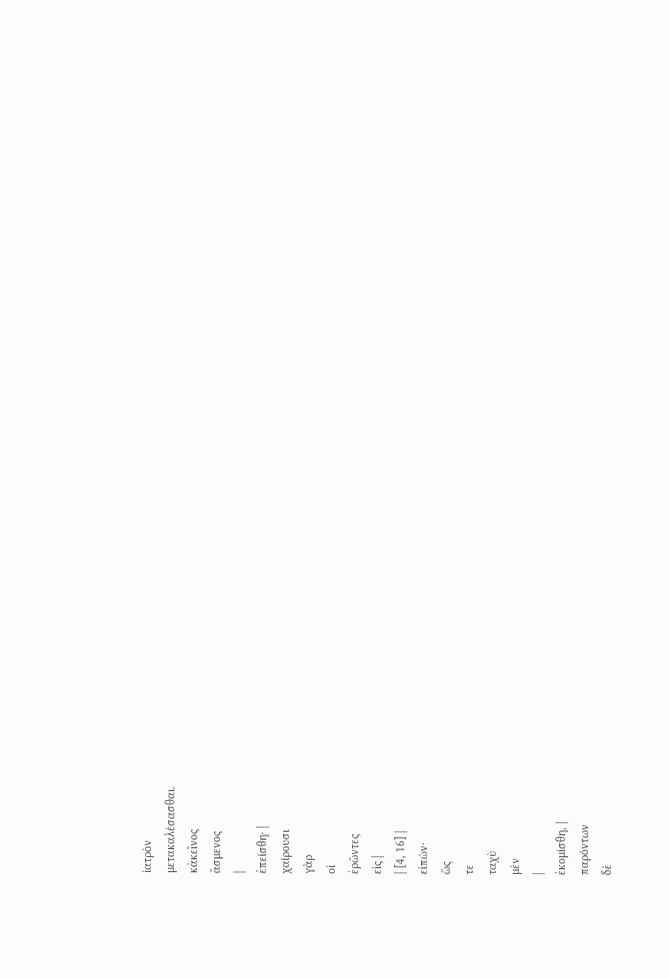ἰατρὸν
μετακαλέσασθαι.
κἀκεῖνος
ἄσμενος
|
ἐπείσθη· |
χαίρουσι
γὰρ
οἱ
ἐρῶντες
εἰς |
| [4, 16] |
εἰπών·
ὥς
τε
ταχὺ
μὲν
|
ἐκομίσθη, |
παρόντων
δὲ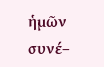ἡμῶν
συνέ–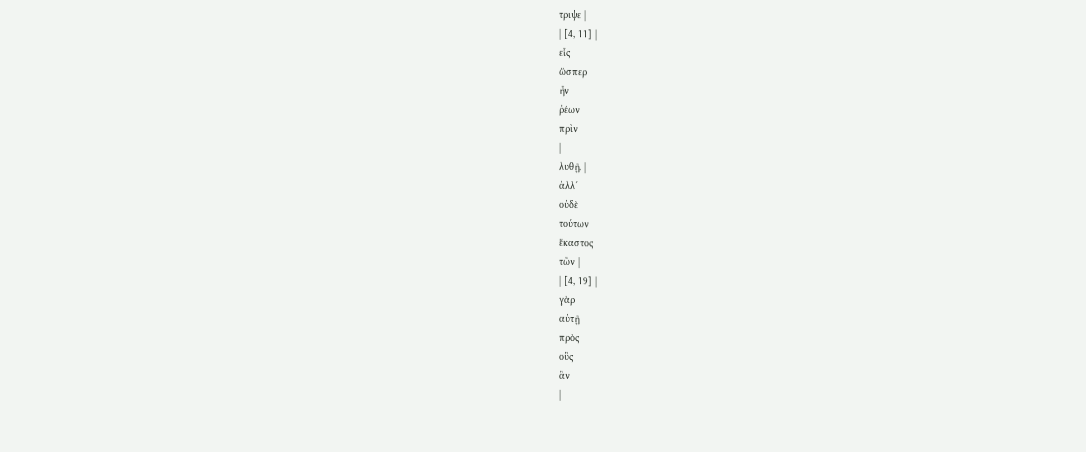τριψε |
| [4, 11] |
εἷς
ὥσπερ
ἦν
ῥέων
πρὶν
|
λυθῇ. |
ἀλλ´
οὐδὲ
τούτων
ἕκαστος
τῶν |
| [4, 19] |
γὰρ
αὐτῇ
πρὸς
οὓς
ἂν
|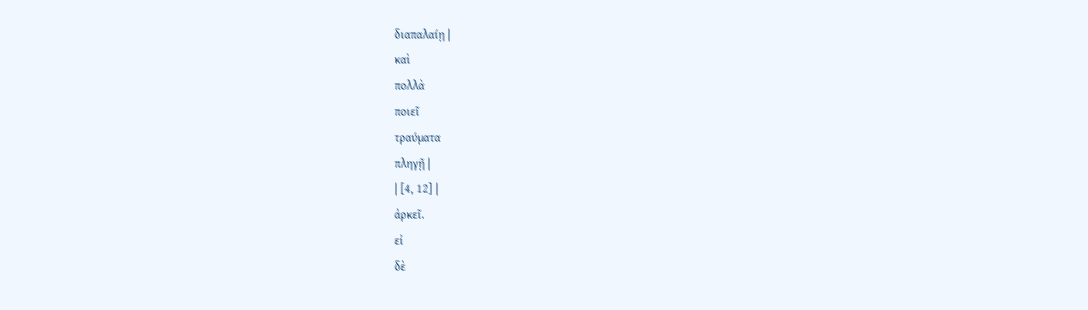διαπαλαίῃ |
καὶ
πολλὰ
ποιεῖ
τραύματα
πληγῇ |
| [4, 12] |
ἀρκεῖ.
εἰ
δὲ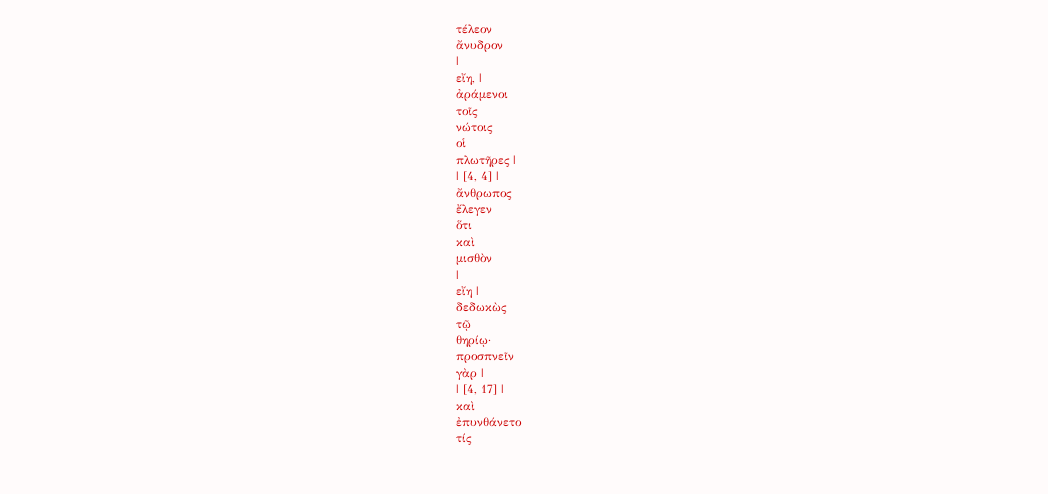τέλεον
ἄνυδρον
|
εἴη, |
ἀράμενοι
τοῖς
νώτοις
οἱ
πλωτῆρες |
| [4, 4] |
ἄνθρωπος
ἔλεγεν
ὅτι
καὶ
μισθὸν
|
εἴη |
δεδωκὼς
τῷ
θηρίῳ·
προσπνεῖν
γὰρ |
| [4, 17] |
καὶ
ἐπυνθάνετο
τίς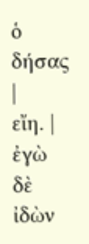ὁ
δήσας
|
εἴη. |
ἐγὼ
δὲ
ἰδὼν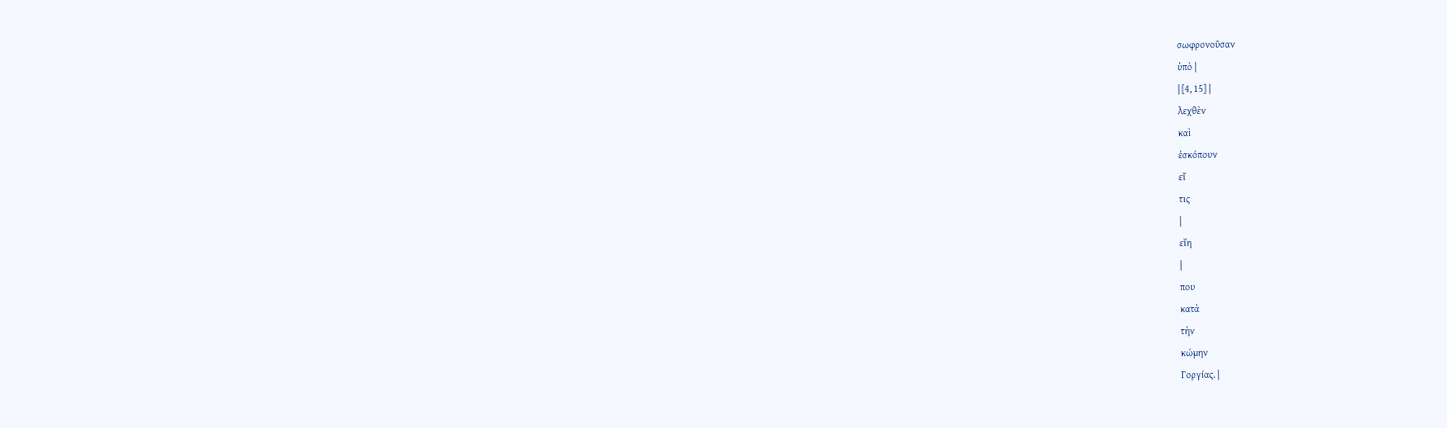σωφρονοῦσαν
ὑπὸ |
| [4, 15] |
λεχθὲν
καὶ
ἐσκόπουν
εἴ
τις
|
εἴη
|
που
κατὰ
τὴν
κώμην
Γοργίας. |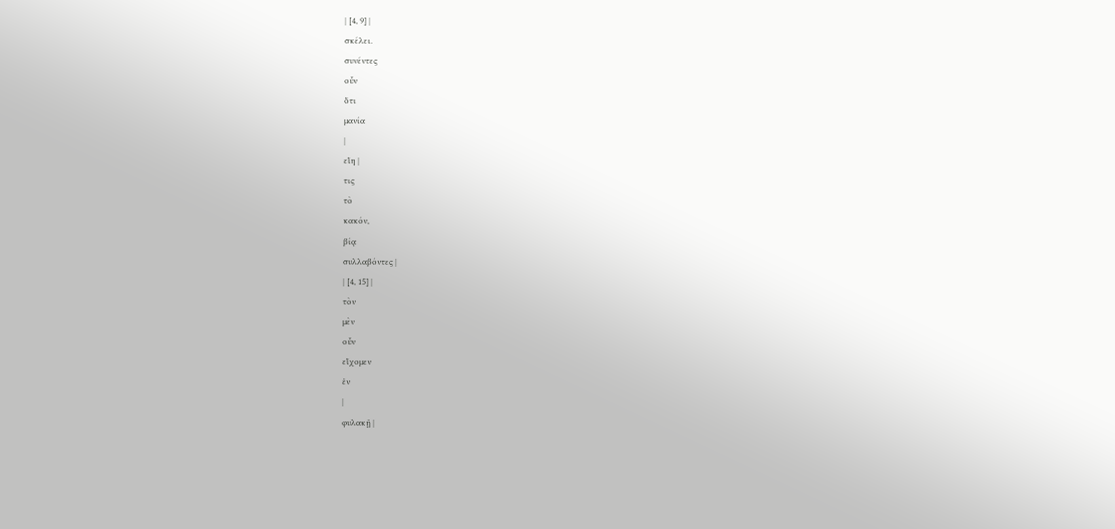| [4, 9] |
σκέλει.
συνέντες
οὖν
ὅτι
μανία
|
εἴη |
τις
τὸ
κακόν,
βίᾳ
συλλαβόντες |
| [4, 15] |
τὸν
μὲν
οὖν
εἴχομεν
ἐν
|
φυλακῇ |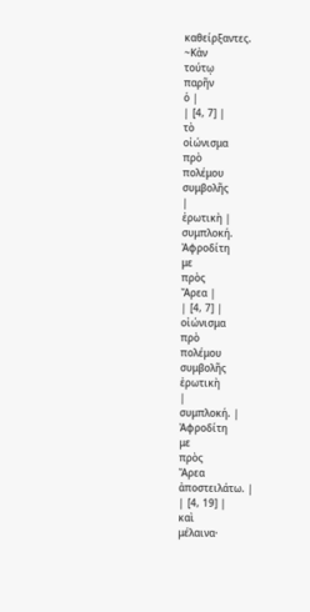καθείρξαντες.
~Κἀν
τούτῳ
παρῆν
ὁ |
| [4, 7] |
τὸ
οἰώνισμα
πρὸ
πολέμου
συμβολῆς
|
ἐρωτικὴ |
συμπλοκή.
Ἀφροδίτη
με
πρὸς
Ἄρεα |
| [4, 7] |
οἰώνισμα
πρὸ
πολέμου
συμβολῆς
ἐρωτικὴ
|
συμπλοκή. |
Ἀφροδίτη
με
πρὸς
Ἄρεα
ἀποστειλάτω. |
| [4, 19] |
καὶ
μέλαινα·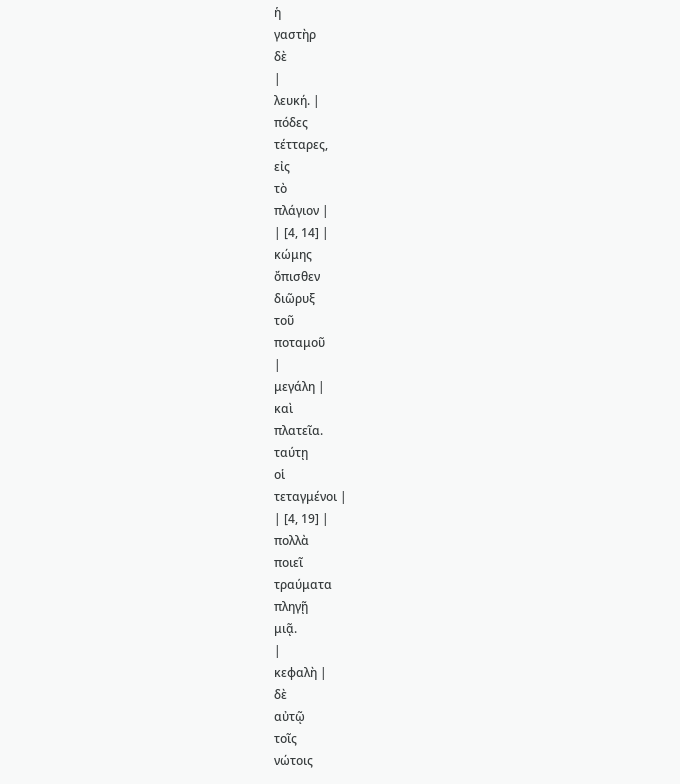ἡ
γαστὴρ
δὲ
|
λευκή. |
πόδες
τέτταρες,
εἰς
τὸ
πλάγιον |
| [4, 14] |
κώμης
ὄπισθεν
διῶρυξ
τοῦ
ποταμοῦ
|
μεγάλη |
καὶ
πλατεῖα.
ταύτῃ
οἱ
τεταγμένοι |
| [4, 19] |
πολλὰ
ποιεῖ
τραύματα
πληγῇ
μιᾷ.
|
κεφαλὴ |
δὲ
αὐτῷ
τοῖς
νώτοις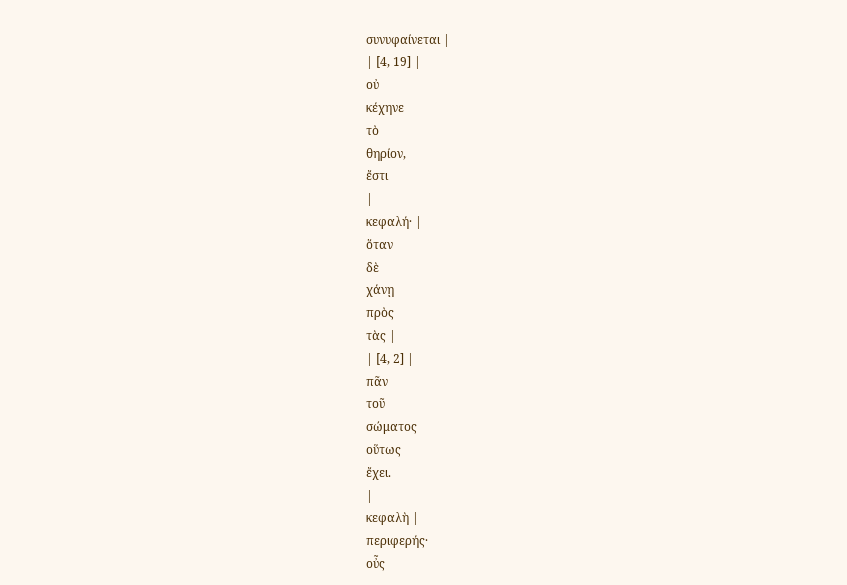συνυφαίνεται |
| [4, 19] |
οὐ
κέχηνε
τὸ
θηρίον,
ἔστι
|
κεφαλή· |
ὅταν
δὲ
χάνῃ
πρὸς
τὰς |
| [4, 2] |
πᾶν
τοῦ
σώματος
οὕτως
ἔχει.
|
κεφαλὴ |
περιφερής·
οὖς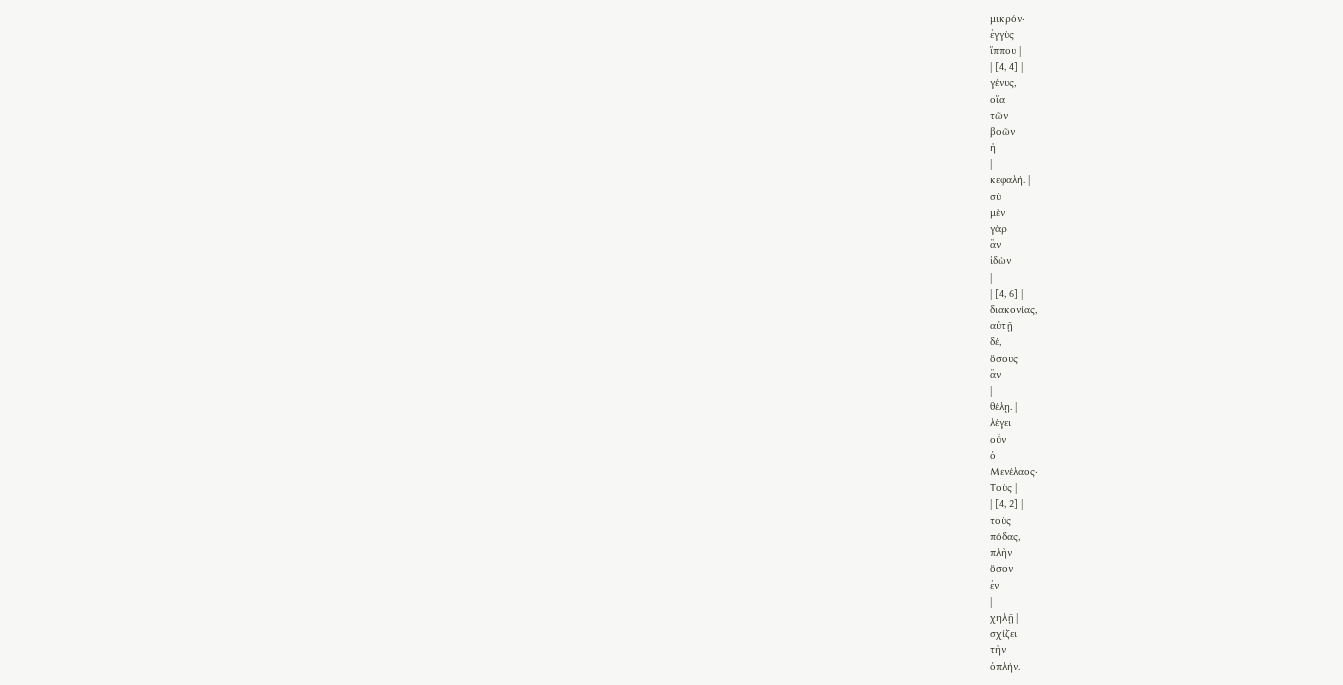μικρόν·
ἐγγὺς
ἵππου |
| [4, 4] |
γένυς,
οἵα
τῶν
βοῶν
ἡ
|
κεφαλή. |
σὺ
μὲν
γὰρ
ἂν
ἰδὼν
|
| [4, 6] |
διακονίας,
αὐτῇ
δέ,
ὅσους
ἂν
|
θέλῃ. |
λέγει
οὖν
ὁ
Μενέλαος·
Τοὺς |
| [4, 2] |
τοὺς
πόδας,
πλὴν
ὅσον
ἐν
|
χηλῇ |
σχίζει
τὴν
ὁπλήν.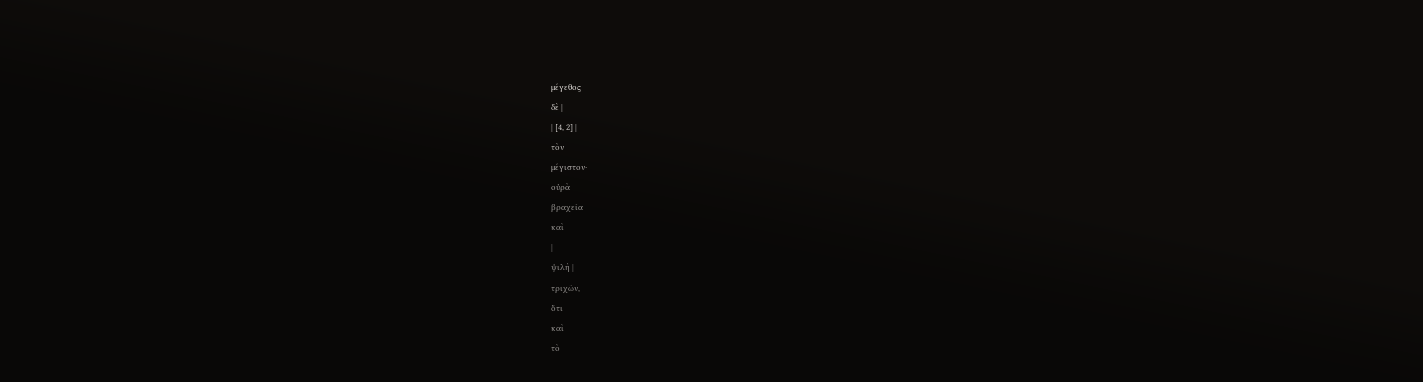μέγεθος
δὲ |
| [4, 2] |
τὸν
μέγιστον·
οὐρὰ
βραχεῖα
καὶ
|
ψιλὴ |
τριχῶν,
ὅτι
καὶ
τὸ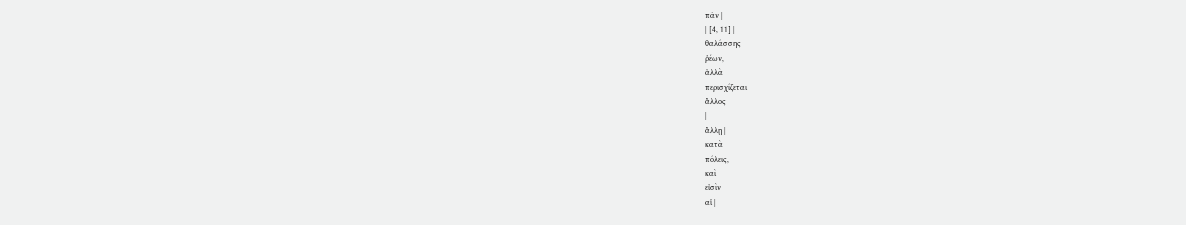πᾶν |
| [4, 11] |
θαλάσσης
ῥέων,
ἀλλὰ
περισχίζεται
ἄλλος
|
ἄλλῃ |
κατὰ
πόλεις,
καὶ
εἰσὶν
αἱ |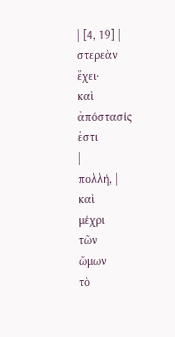| [4, 19] |
στερεὰν
ἔχει·
καὶ
ἀπόστασίς
ἐστι
|
πολλή, |
καὶ
μέχρι
τῶν
ὤμων
τὸ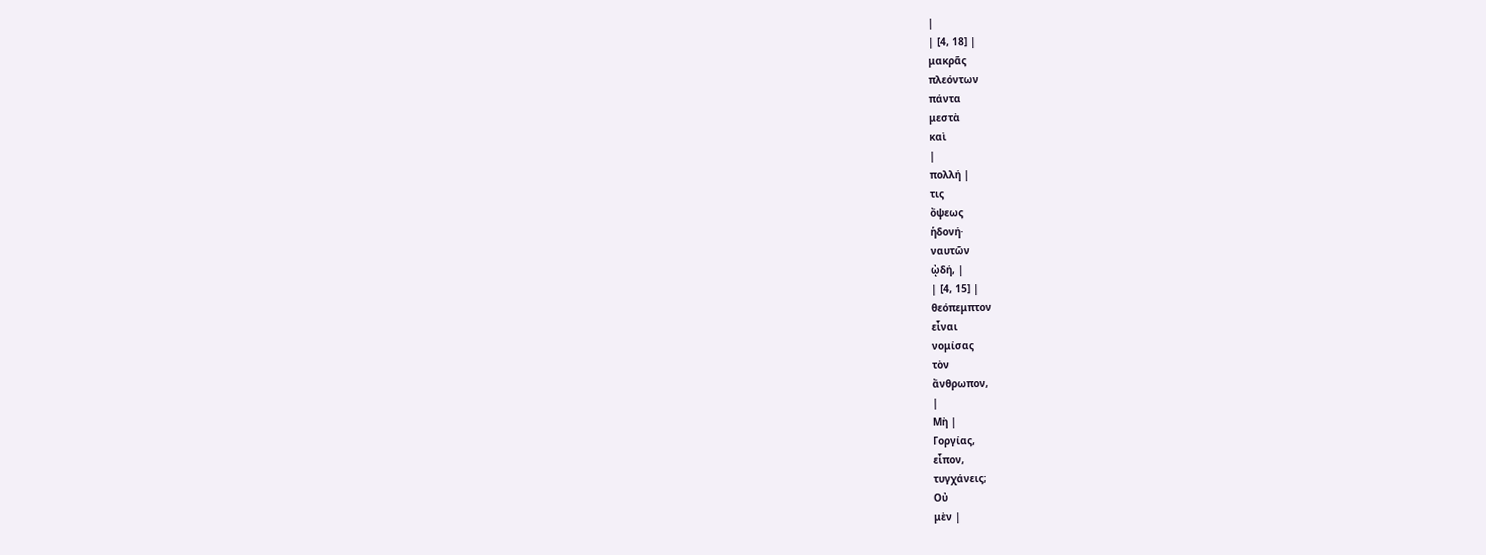|
| [4, 18] |
μακρᾶς
πλεόντων
πάντα
μεστὰ
καὶ
|
πολλή |
τις
ὄψεως
ἡδονή·
ναυτῶν
ᾠδή, |
| [4, 15] |
θεόπεμπτον
εἶναι
νομίσας
τὸν
ἄνθρωπον,
|
Μὴ |
Γοργίας,
εἶπον,
τυγχάνεις;
Οὐ
μὲν |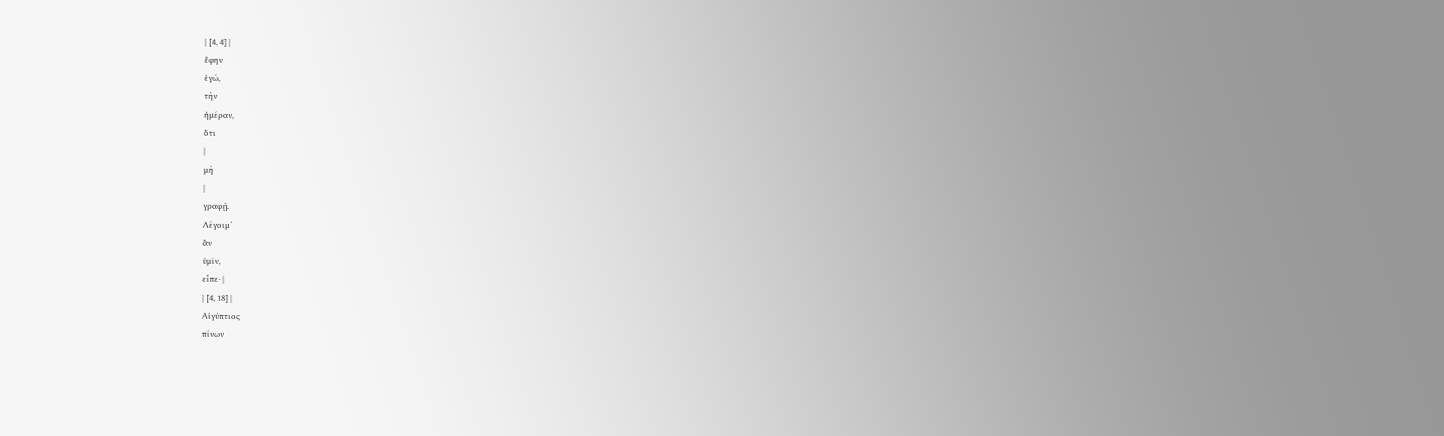| [4, 4] |
ἔφην
ἐγώ,
τὴν
ἡμέραν,
ὅτι
|
μὴ
|
γραφῇ.
Λέγοιμ´
ἂν
ὑμῖν,
εἶπε· |
| [4, 18] |
Αἰγύπτιος
πίνων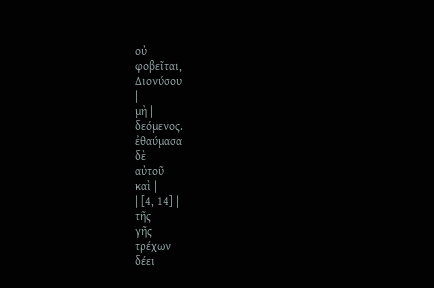οὐ
φοβεῖται,
Διονύσου
|
μὴ |
δεόμενος.
ἐθαύμασα
δὲ
αὐτοῦ
καὶ |
| [4, 14] |
τῆς
γῆς
τρέχων
δέει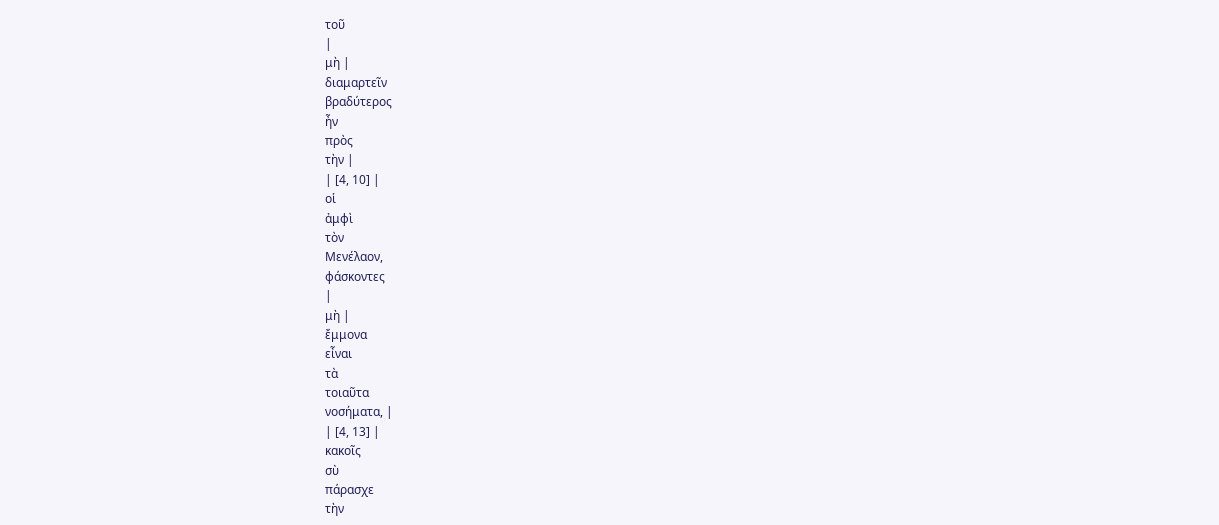τοῦ
|
μὴ |
διαμαρτεῖν
βραδύτερος
ἦν
πρὸς
τὴν |
| [4, 10] |
οἱ
ἀμφὶ
τὸν
Μενέλαον,
φάσκοντες
|
μὴ |
ἔμμονα
εἶναι
τὰ
τοιαῦτα
νοσήματα, |
| [4, 13] |
κακοῖς
σὺ
πάρασχε
τὴν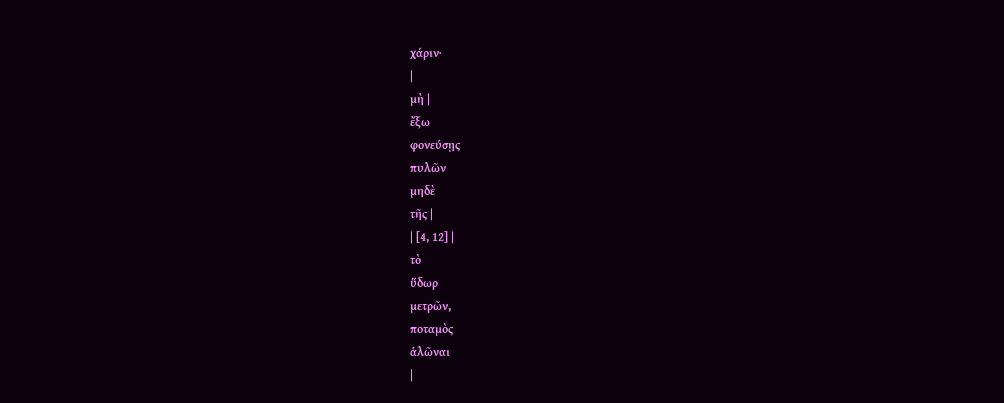χάριν·
|
μὴ |
ἔξω
φονεύσῃς
πυλῶν
μηδὲ
τῆς |
| [4, 12] |
τὸ
ὕδωρ
μετρῶν,
ποταμὸς
ἁλῶναι
|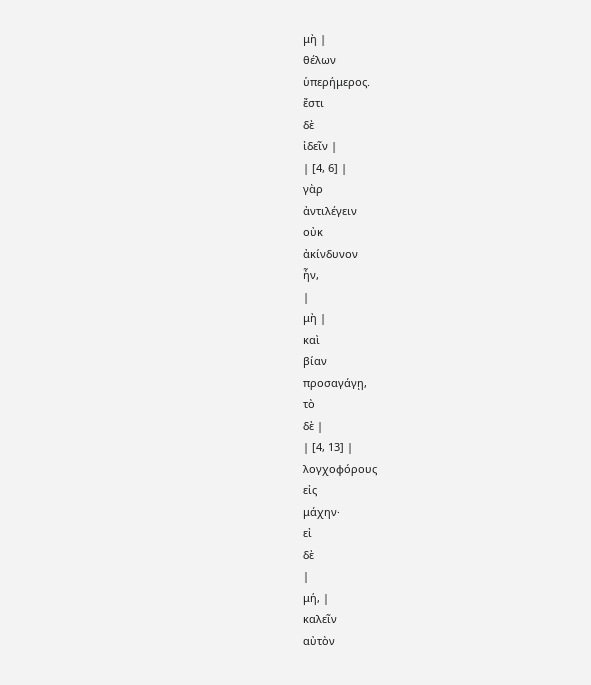μὴ |
θέλων
ὑπερήμερος.
ἔστι
δὲ
ἰδεῖν |
| [4, 6] |
γὰρ
ἀντιλέγειν
οὐκ
ἀκίνδυνον
ἦν,
|
μὴ |
καὶ
βίαν
προσαγάγῃ,
τὸ
δὲ |
| [4, 13] |
λογχοφόρους
εἰς
μάχην·
εἰ
δὲ
|
μή, |
καλεῖν
αὐτὸν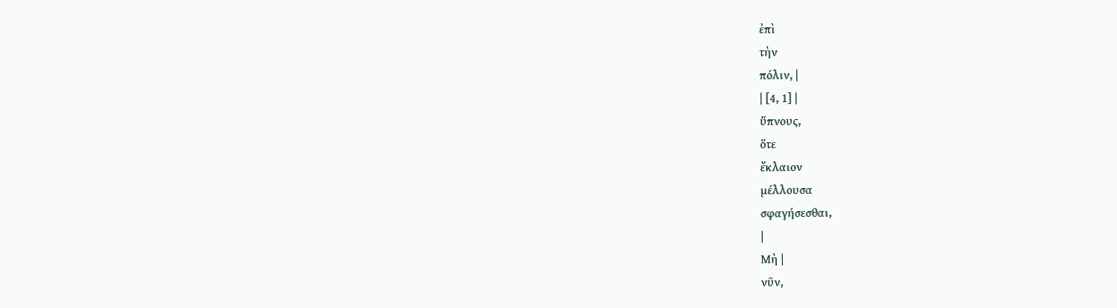ἐπὶ
τὴν
πόλιν, |
| [4, 1] |
ὕπνους,
ὅτε
ἔκλαιον
μέλλουσα
σφαγήσεσθαι,
|
Μὴ |
νῦν,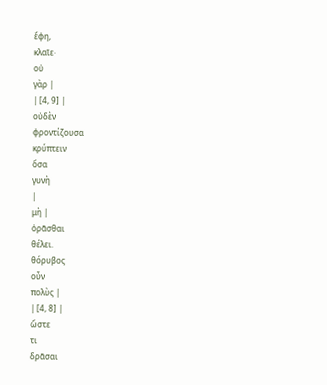ἔφη,
κλαῖε·
οὐ
γὰρ |
| [4, 9] |
οὐδὲν
φροντίζουσα
κρύπτειν
ὅσα
γυνὴ
|
μὴ |
ὁρᾶσθαι
θέλει.
θόρυβος
οὖν
πολὺς |
| [4, 8] |
ὥστε
τι
δρᾶσαι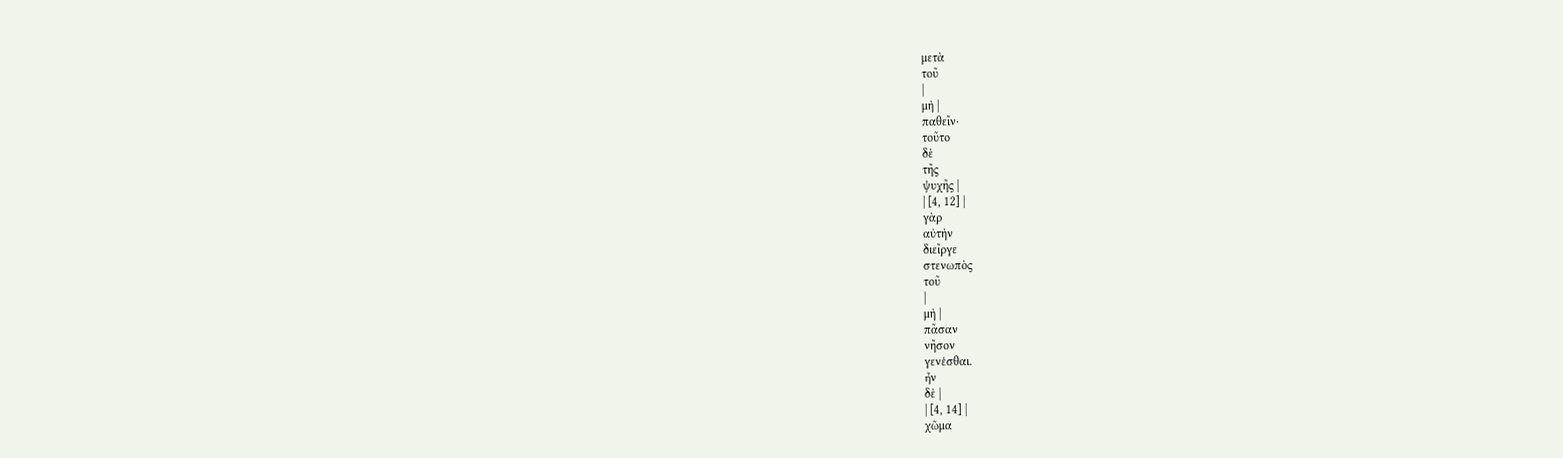μετὰ
τοῦ
|
μὴ |
παθεῖν·
τοῦτο
δὲ
τῆς
ψυχῆς |
| [4, 12] |
γὰρ
αὐτὴν
διεῖργε
στενωπὸς
τοῦ
|
μὴ |
πᾶσαν
νῆσον
γενέσθαι.
ἦν
δὲ |
| [4, 14] |
χῶμα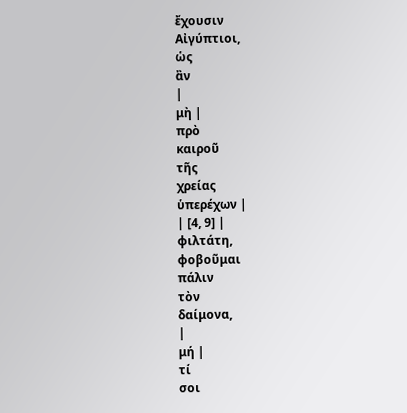ἔχουσιν
Αἰγύπτιοι,
ὡς
ἂν
|
μὴ |
πρὸ
καιροῦ
τῆς
χρείας
ὑπερέχων |
| [4, 9] |
φιλτάτη,
φοβοῦμαι
πάλιν
τὸν
δαίμονα,
|
μή |
τί
σοι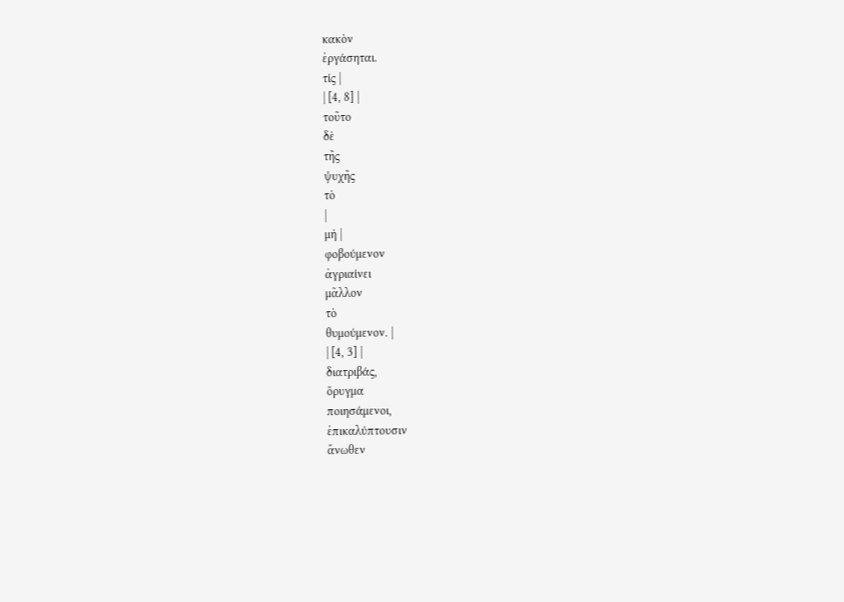κακὸν
ἐργάσηται.
τίς |
| [4, 8] |
τοῦτο
δὲ
τῆς
ψυχῆς
τὸ
|
μὴ |
φοβούμενον
ἀγριαίνει
μᾶλλον
τὸ
θυμούμενον. |
| [4, 3] |
διατριβάς,
ὄρυγμα
ποιησάμενοι,
ἐπικαλύπτουσιν
ἄνωθεν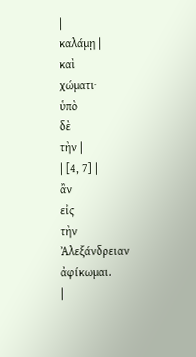|
καλάμῃ |
καὶ
χώματι·
ὑπὸ
δὲ
τὴν |
| [4, 7] |
ἂν
εἰς
τὴν
Ἀλεξάνδρειαν
ἀφίκωμαι.
|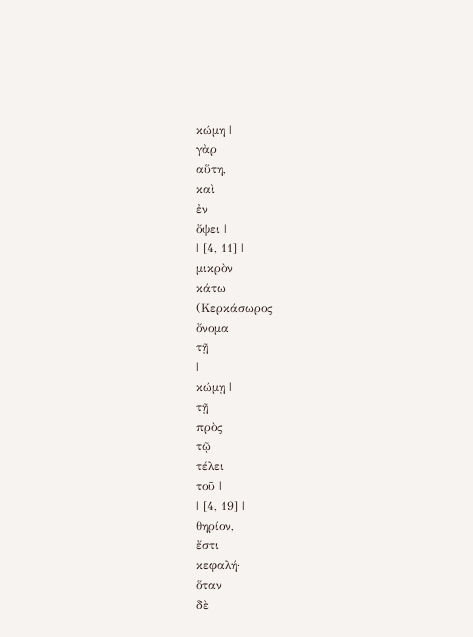κώμη |
γὰρ
αὕτη,
καὶ
ἐν
ὄψει |
| [4, 11] |
μικρὸν
κάτω
(Κερκάσωρος
ὄνομα
τῇ
|
κώμῃ |
τῇ
πρὸς
τῷ
τέλει
τοῦ |
| [4, 19] |
θηρίον,
ἔστι
κεφαλή·
ὅταν
δὲ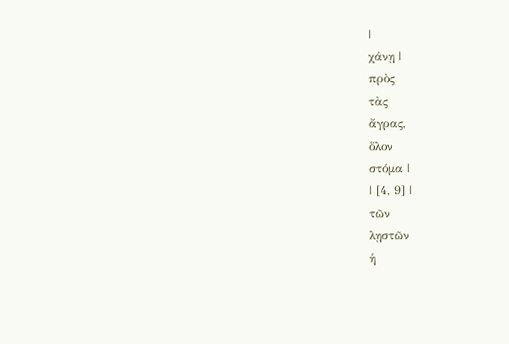|
χάνῃ |
πρὸς
τὰς
ἄγρας,
ὅλον
στόμα |
| [4, 9] |
τῶν
λῃστῶν
ἡ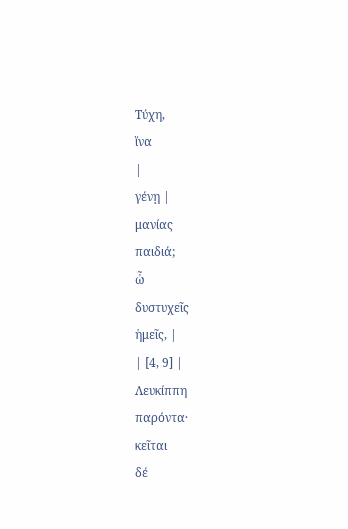Τύχη,
ἵνα
|
γένῃ |
μανίας
παιδιά;
ὦ
δυστυχεῖς
ἡμεῖς, |
| [4, 9] |
Λευκίππη
παρόντα·
κεῖται
δέ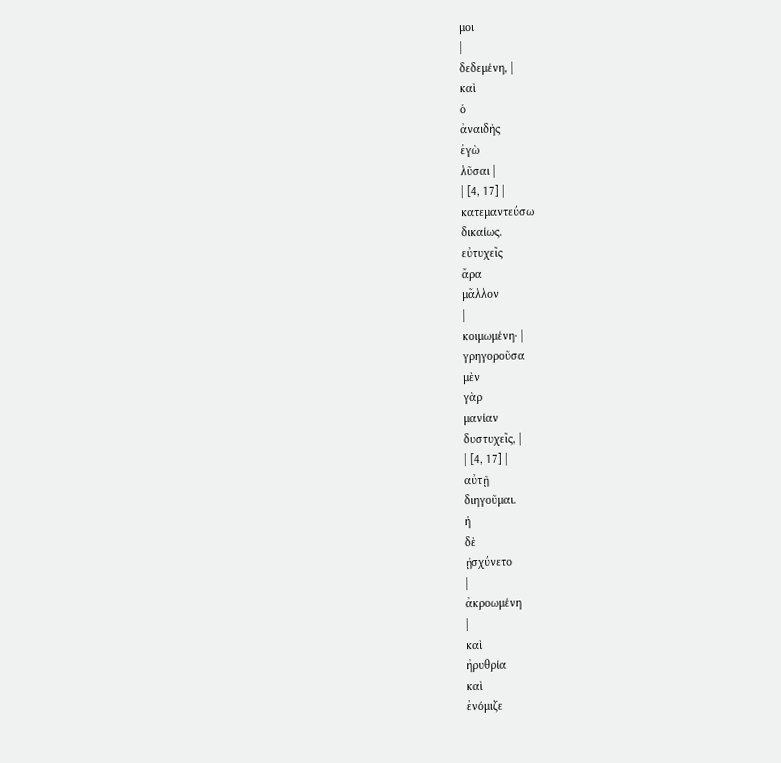μοι
|
δεδεμένη, |
καὶ
ὁ
ἀναιδὴς
ἐγὼ
λῦσαι |
| [4, 17] |
κατεμαντεύσω
δικαίως.
εὐτυχεῖς
ἄρα
μᾶλλον
|
κοιμωμένη· |
γρηγοροῦσα
μὲν
γὰρ
μανίαν
δυστυχεῖς, |
| [4, 17] |
αὐτῇ
διηγοῦμαι.
ἡ
δὲ
ᾐσχύνετο
|
ἀκροωμένη
|
καὶ
ἠρυθρία
καὶ
ἐνόμιζε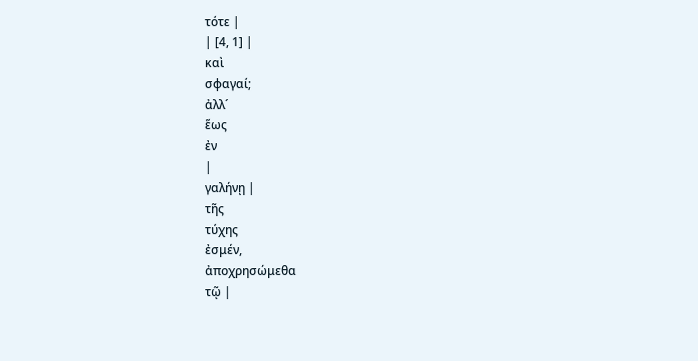τότε |
| [4, 1] |
καὶ
σφαγαί;
ἀλλ´
ἕως
ἐν
|
γαλήνῃ |
τῆς
τύχης
ἐσμέν,
ἀποχρησώμεθα
τῷ |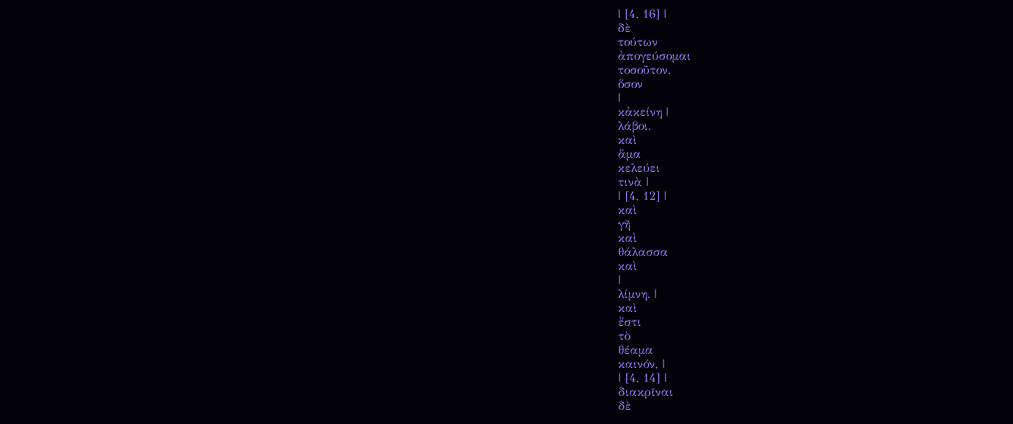| [4, 16] |
δὲ
τούτων
ἀπογεύσομαι
τοσοῦτον,
ὅσον
|
κἀκείνη |
λάβοι.
καὶ
ἅμα
κελεύει
τινὰ |
| [4, 12] |
καὶ
γῆ
καὶ
θάλασσα
καὶ
|
λίμνη. |
καὶ
ἔστι
τὸ
θέαμα
καινόν, |
| [4, 14] |
διακρῖναι
δὲ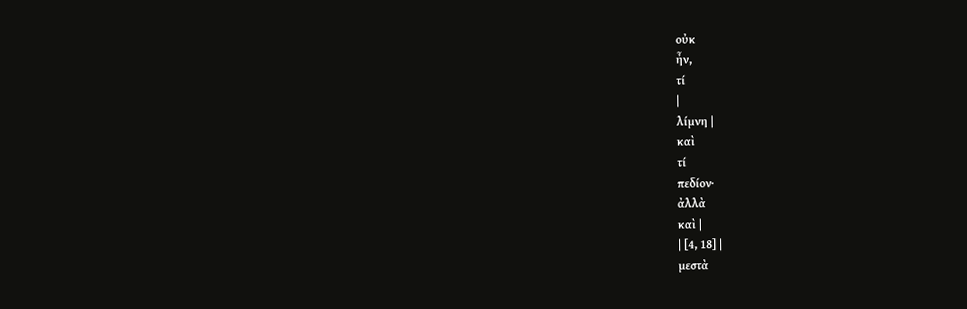οὐκ
ἦν,
τί
|
λίμνη |
καὶ
τί
πεδίον·
ἀλλὰ
καὶ |
| [4, 18] |
μεστὰ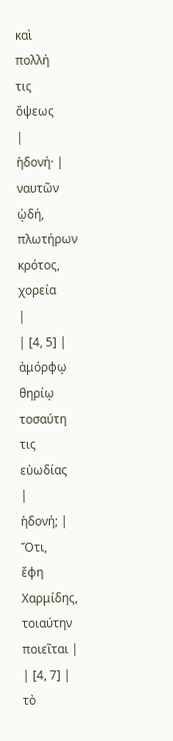καὶ
πολλή
τις
ὄψεως
|
ἡδονή· |
ναυτῶν
ᾠδή,
πλωτήρων
κρότος,
χορεία
|
| [4, 5] |
ἀμόρφῳ
θηρίῳ
τοσαύτη
τις
εὐωδίας
|
ἡδονή; |
Ὅτι,
ἔφη
Χαρμίδης,
τοιαύτην
ποιεῖται |
| [4, 7] |
τὸ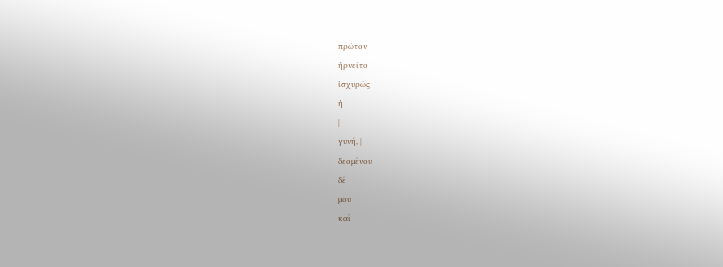πρῶτον
ἠρνεῖτο
ἰσχυρῶς
ἡ
|
γυνή, |
δεομένου
δέ
μου
καὶ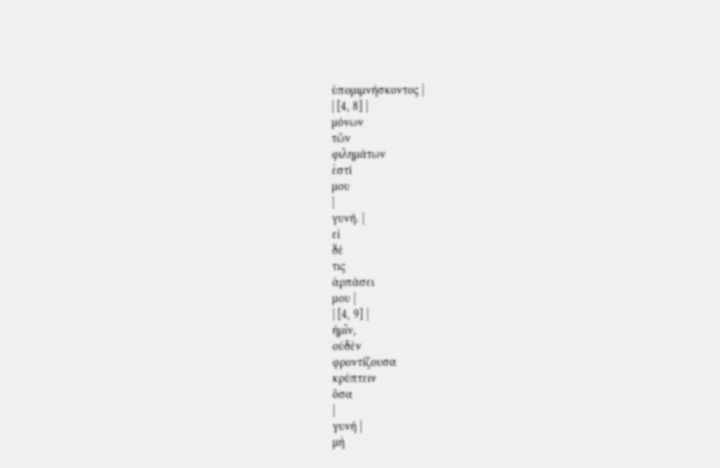ὑπομιμνήσκοντος |
| [4, 8] |
μόνων
τῶν
φιλημάτων
ἐστί
μου
|
γυνή. |
εἰ
δέ
τις
ἁρπάσει
μου |
| [4, 9] |
ἡμῖν,
οὐδὲν
φροντίζουσα
κρύπτειν
ὅσα
|
γυνὴ |
μὴ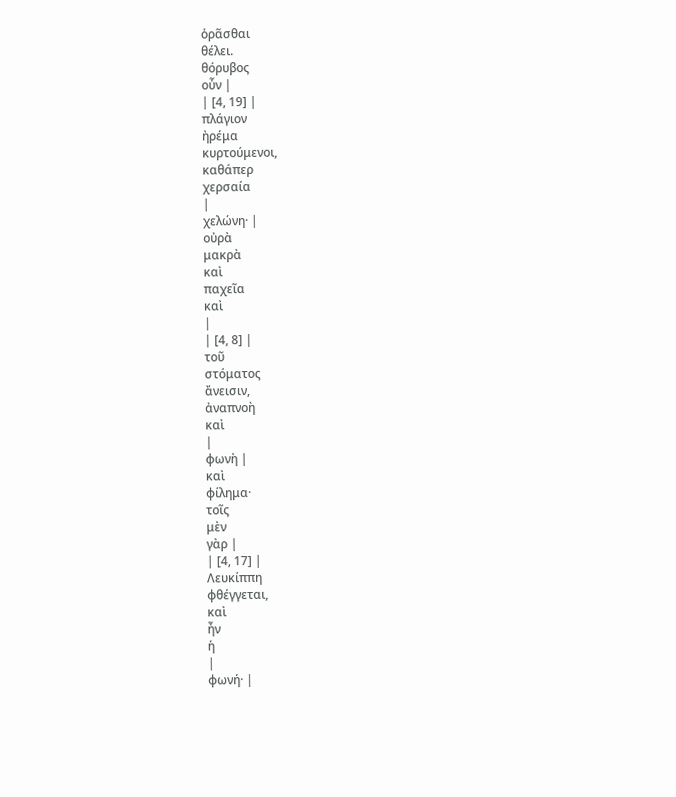ὁρᾶσθαι
θέλει.
θόρυβος
οὖν |
| [4, 19] |
πλάγιον
ἠρέμα
κυρτούμενοι,
καθάπερ
χερσαία
|
χελώνη· |
οὐρὰ
μακρὰ
καὶ
παχεῖα
καὶ
|
| [4, 8] |
τοῦ
στόματος
ἄνεισιν,
ἀναπνοὴ
καὶ
|
φωνὴ |
καὶ
φίλημα·
τοῖς
μὲν
γὰρ |
| [4, 17] |
Λευκίππη
φθέγγεται,
καὶ
ἦν
ἡ
|
φωνή· |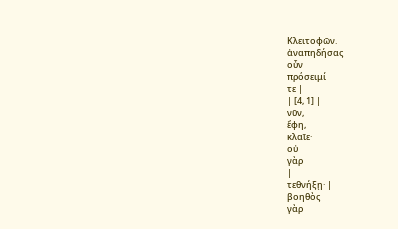Κλειτοφῶν.
ἀναπηδήσας
οὖν
πρόσειμί
τε |
| [4, 1] |
νῦν,
ἔφη,
κλαῖε·
οὐ
γὰρ
|
τεθνήξῃ· |
βοηθὸς
γὰρ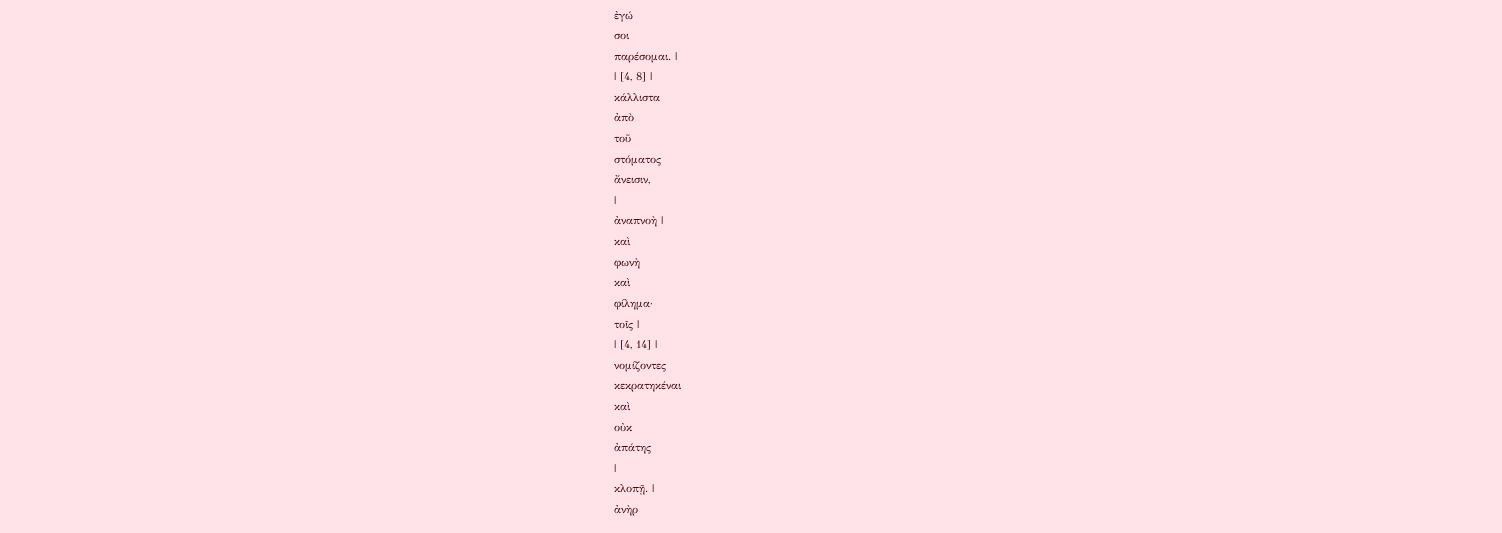ἐγώ
σοι
παρέσομαι. |
| [4, 8] |
κάλλιστα
ἀπὸ
τοῦ
στόματος
ἄνεισιν,
|
ἀναπνοὴ |
καὶ
φωνὴ
καὶ
φίλημα·
τοῖς |
| [4, 14] |
νομίζοντες
κεκρατηκέναι
καὶ
οὐκ
ἀπάτης
|
κλοπῇ. |
ἀνὴρ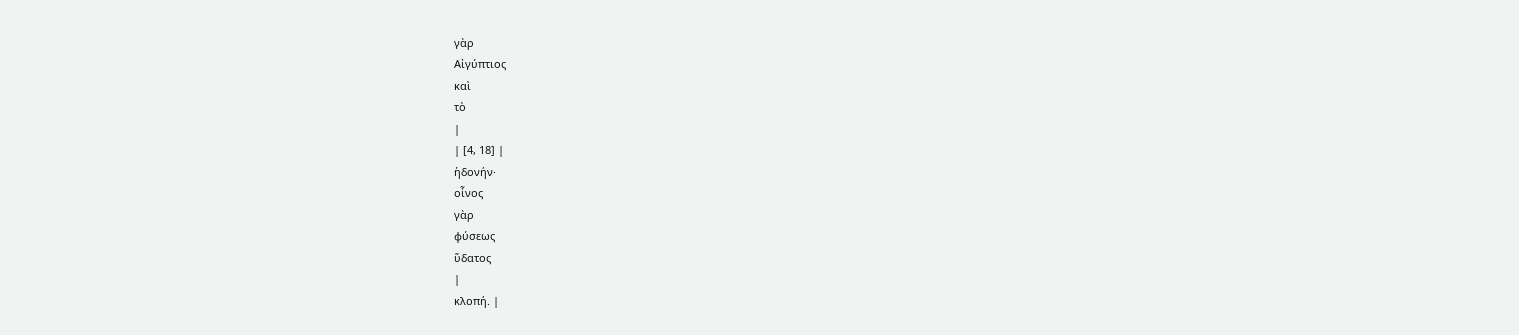γὰρ
Αἰγύπτιος
καὶ
τὸ
|
| [4, 18] |
ἡδονήν·
οἶνος
γὰρ
φύσεως
ὕδατος
|
κλοπή. |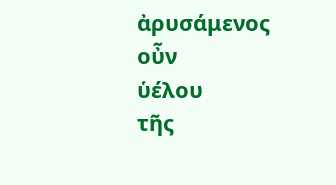ἀρυσάμενος
οὖν
ὑέλου
τῆς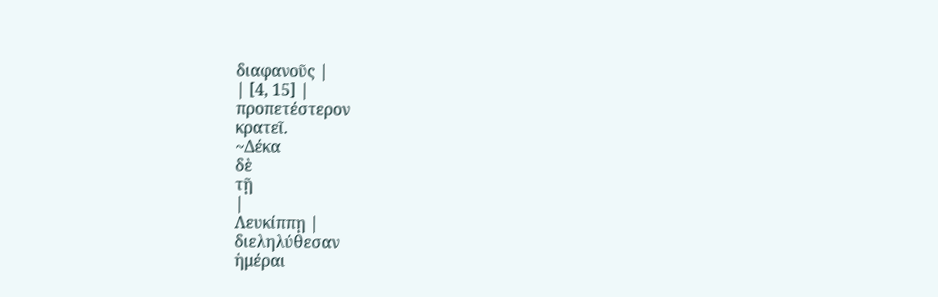διαφανοῦς |
| [4, 15] |
προπετέστερον
κρατεῖ.
~Δέκα
δὲ
τῇ
|
Λευκίππῃ |
διεληλύθεσαν
ἡμέραι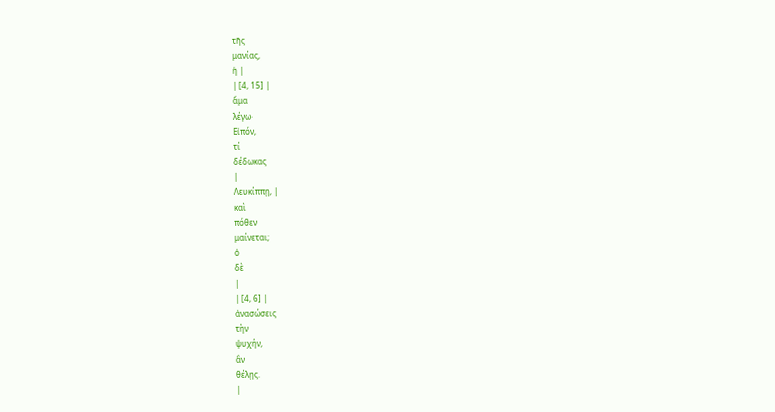τῆς
μανίας,
ἡ |
| [4, 15] |
ἅμα
λέγω·
Εἰπόν,
τί
δέδωκας
|
Λευκίππῃ, |
καὶ
πόθεν
μαίνεται;
ὁ
δὲ
|
| [4, 6] |
ἀνασώσεις
τὴν
ψυχήν,
ἂν
θέλῃς.
|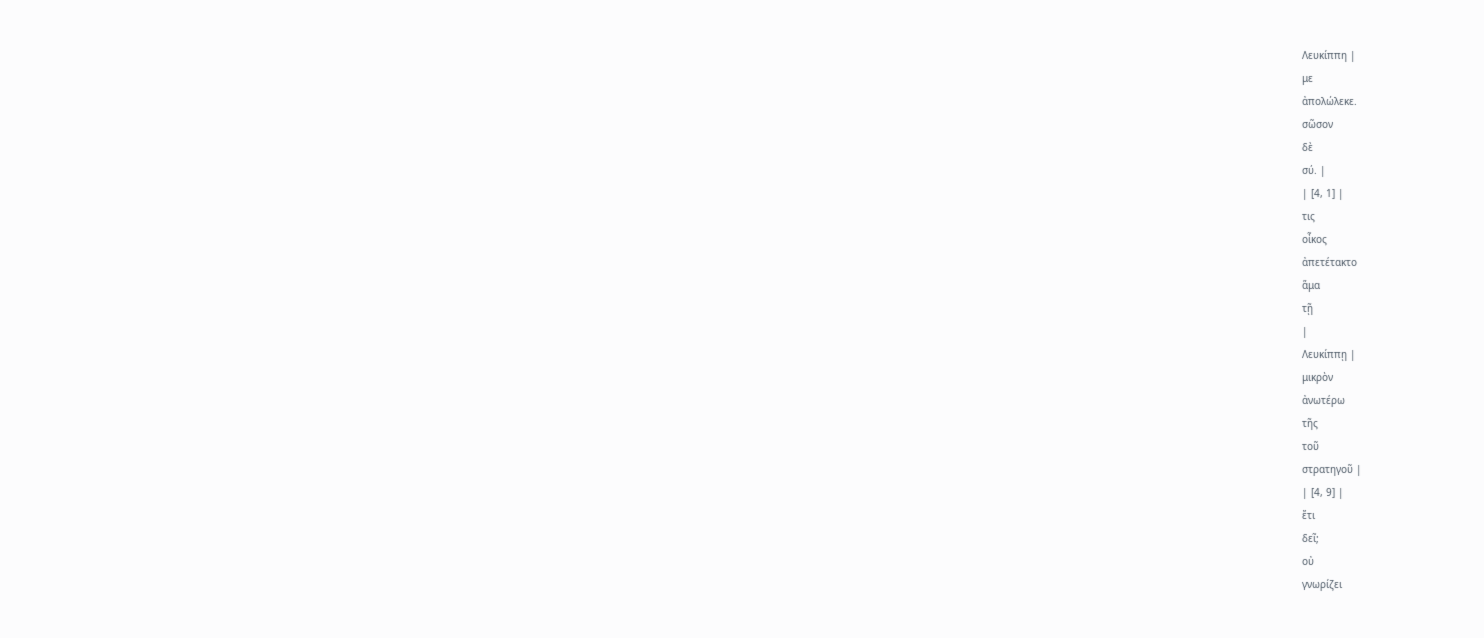Λευκίππη |
με
ἀπολώλεκε.
σῶσον
δὲ
σύ. |
| [4, 1] |
τις
οἶκος
ἀπετέτακτο
ἅμα
τῇ
|
Λευκίππῃ |
μικρὸν
ἀνωτέρω
τῆς
τοῦ
στρατηγοῦ |
| [4, 9] |
ἔτι
δεῖ;
οὐ
γνωρίζει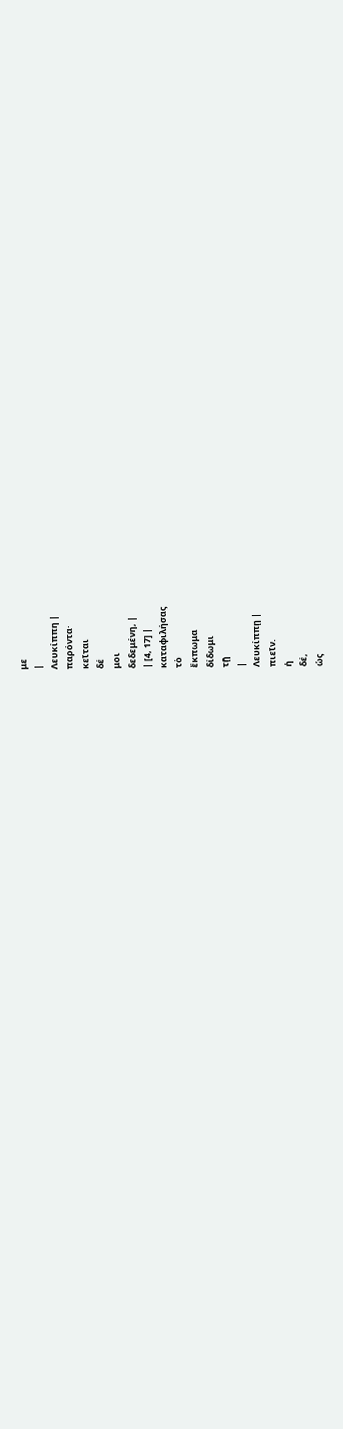με
|
Λευκίππη |
παρόντα·
κεῖται
δέ
μοι
δεδεμένη, |
| [4, 17] |
καταφιλήσας
τὸ
ἔκπωμα
δίδωμι
τῇ
|
Λευκίππῃ |
πιεῖν.
ἡ
δέ,
ὡς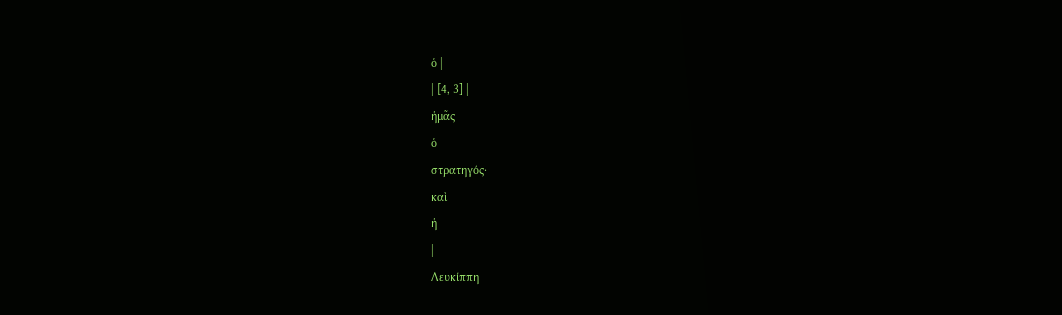ὁ |
| [4, 3] |
ἡμᾶς
ὁ
στρατηγός·
καὶ
ἡ
|
Λευκίππη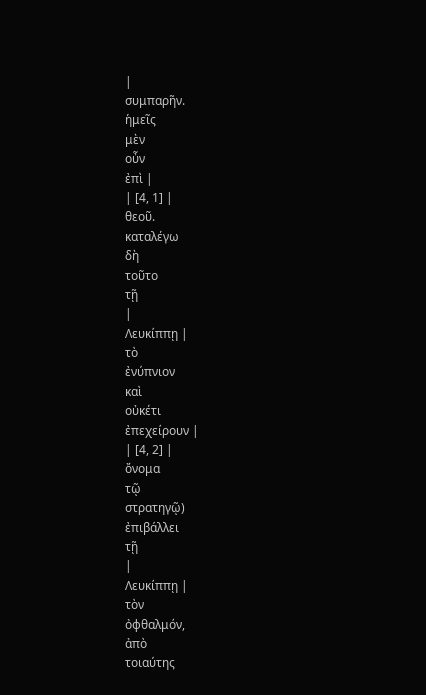|
συμπαρῆν.
ἡμεῖς
μὲν
οὖν
ἐπὶ |
| [4, 1] |
θεοῦ.
καταλέγω
δὴ
τοῦτο
τῇ
|
Λευκίππῃ |
τὸ
ἐνύπνιον
καὶ
οὐκέτι
ἐπεχείρουν |
| [4, 2] |
ὄνομα
τῷ
στρατηγῷ)
ἐπιβάλλει
τῇ
|
Λευκίππῃ |
τὸν
ὀφθαλμόν,
ἀπὸ
τοιαύτης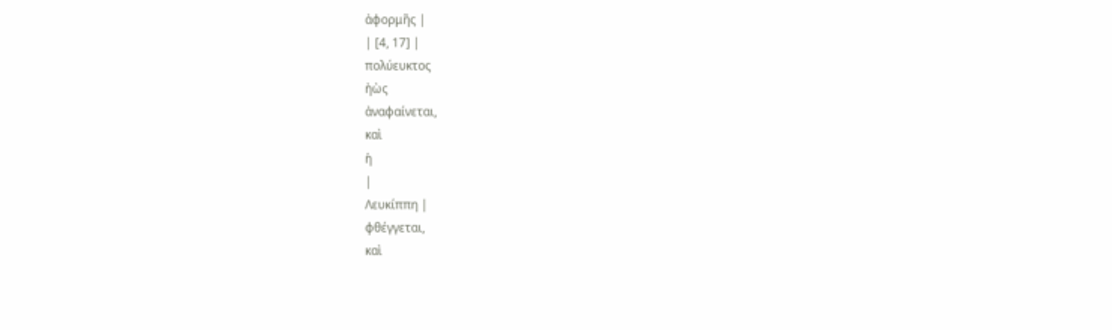ἀφορμῆς |
| [4, 17] |
πολύευκτος
ἠὼς
ἀναφαίνεται,
καὶ
ἡ
|
Λευκίππη |
φθέγγεται,
καὶ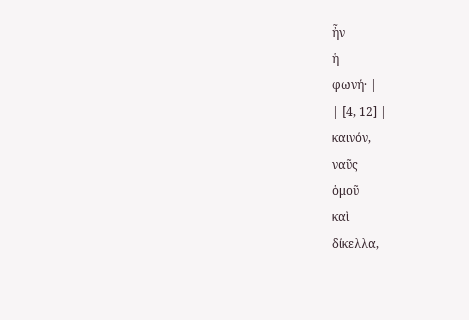ἦν
ἡ
φωνή· |
| [4, 12] |
καινόν,
ναῦς
ὁμοῦ
καὶ
δίκελλα,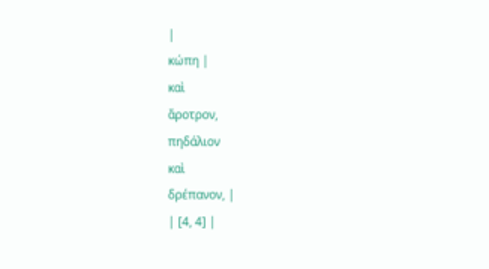|
κώπη |
καὶ
ἄροτρον,
πηδάλιον
καὶ
δρέπανον, |
| [4, 4] |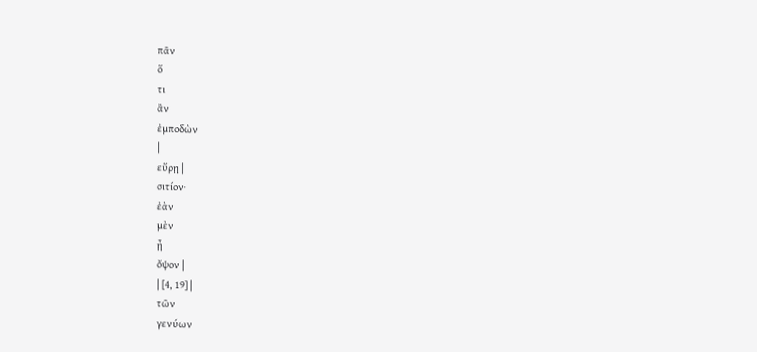πᾶν
ὅ
τι
ἂν
ἐμποδὼν
|
εὕρῃ |
σιτίον·
ἐὰν
μὲν
ᾖ
ὄψον |
| [4, 19] |
τῶν
γενύων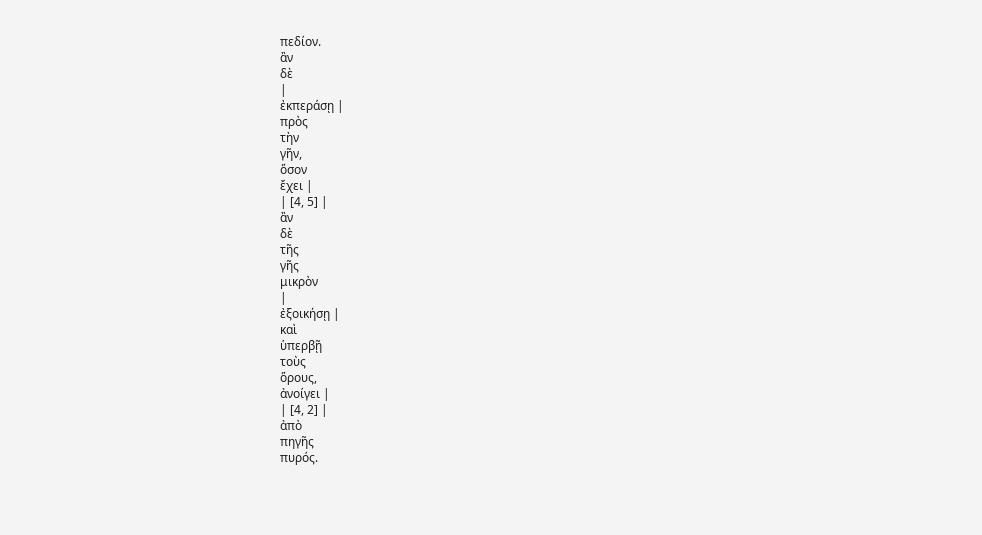πεδίον.
ἂν
δὲ
|
ἐκπεράσῃ |
πρὸς
τὴν
γῆν,
ὅσον
ἔχει |
| [4, 5] |
ἂν
δὲ
τῆς
γῆς
μικρὸν
|
ἐξοικήσῃ |
καὶ
ὑπερβῇ
τοὺς
ὅρους,
ἀνοίγει |
| [4, 2] |
ἀπὸ
πηγῆς
πυρός.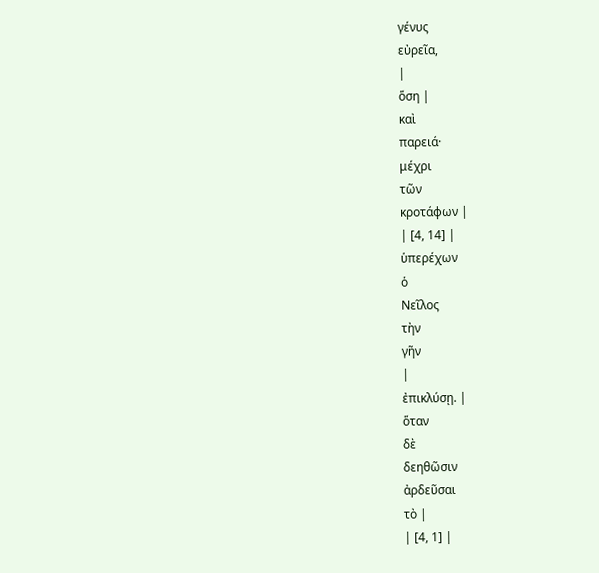γένυς
εὐρεῖα,
|
ὅση |
καὶ
παρειά·
μέχρι
τῶν
κροτάφων |
| [4, 14] |
ὑπερέχων
ὁ
Νεῖλος
τὴν
γῆν
|
ἐπικλύσῃ. |
ὅταν
δὲ
δεηθῶσιν
ἀρδεῦσαι
τὸ |
| [4, 1] |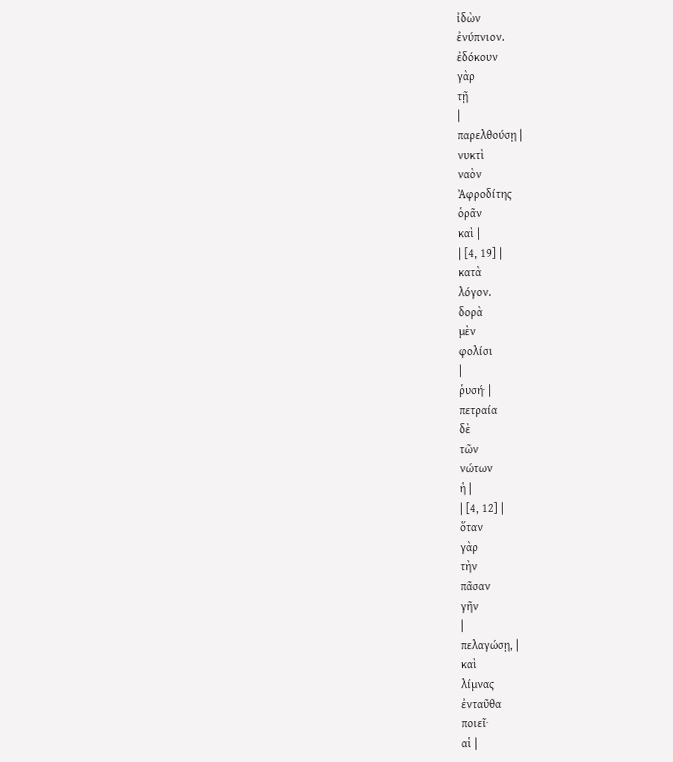ἰδὼν
ἐνύπνιον.
ἐδόκουν
γὰρ
τῇ
|
παρελθούσῃ |
νυκτὶ
ναὸν
Ἀφροδίτης
ὁρᾶν
καὶ |
| [4, 19] |
κατὰ
λόγον.
δορὰ
μὲν
φολίσι
|
ῥυσή· |
πετραία
δὲ
τῶν
νώτων
ἡ |
| [4, 12] |
ὅταν
γὰρ
τὴν
πᾶσαν
γῆν
|
πελαγώσῃ, |
καὶ
λίμνας
ἐνταῦθα
ποιεῖ·
αἱ |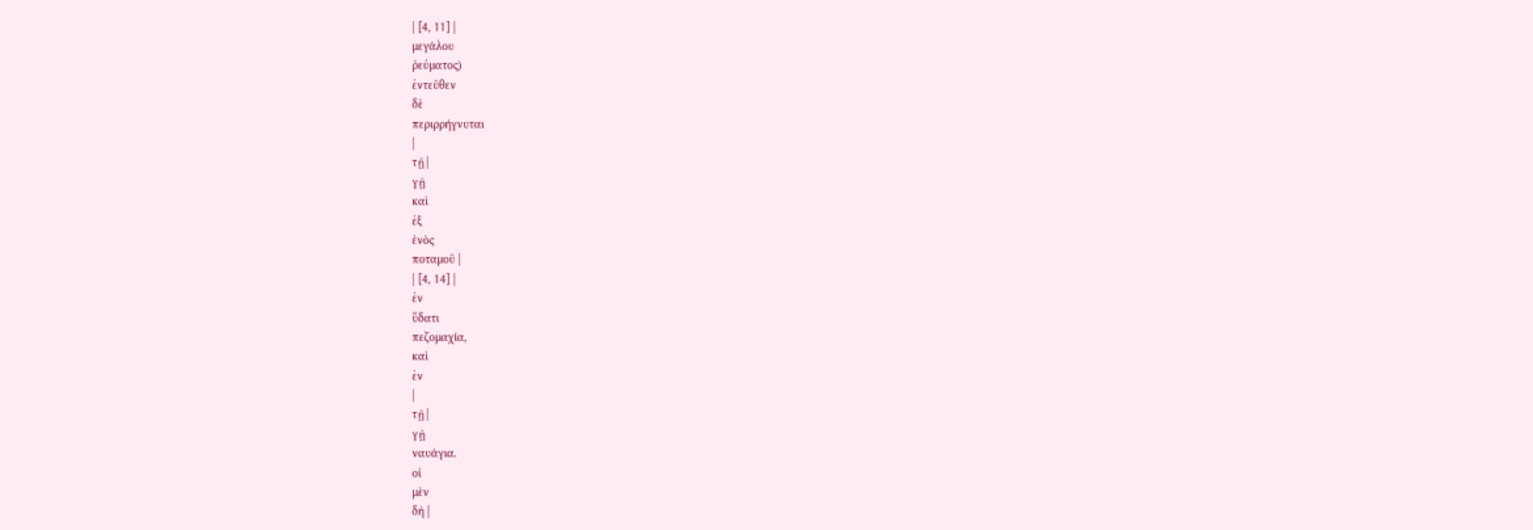| [4, 11] |
μεγάλου
ῥεύματος)
ἐντεῦθεν
δὲ
περιρρήγνυται
|
τῇ |
γῇ
καὶ
ἐξ
ἑνὸς
ποταμοῦ |
| [4, 14] |
ἐν
ὕδατι
πεζομαχία,
καὶ
ἐν
|
τῇ |
γῇ
ναυάγια.
οἱ
μὲν
δὴ |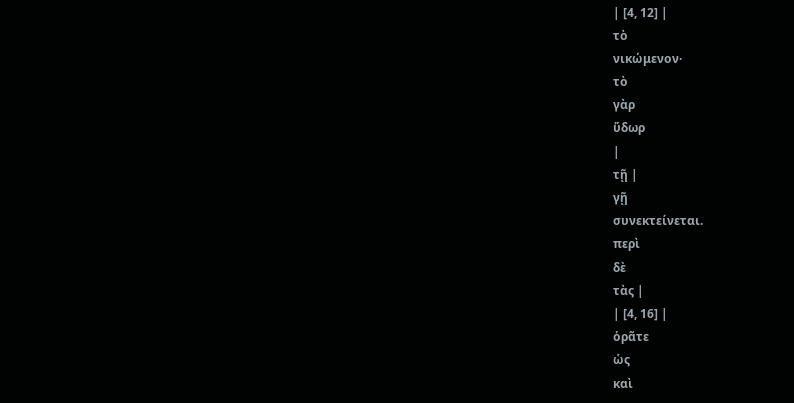| [4, 12] |
τὸ
νικώμενον·
τὸ
γὰρ
ὕδωρ
|
τῇ |
γῇ
συνεκτείνεται.
περὶ
δὲ
τὰς |
| [4, 16] |
ὁρᾶτε
ὡς
καὶ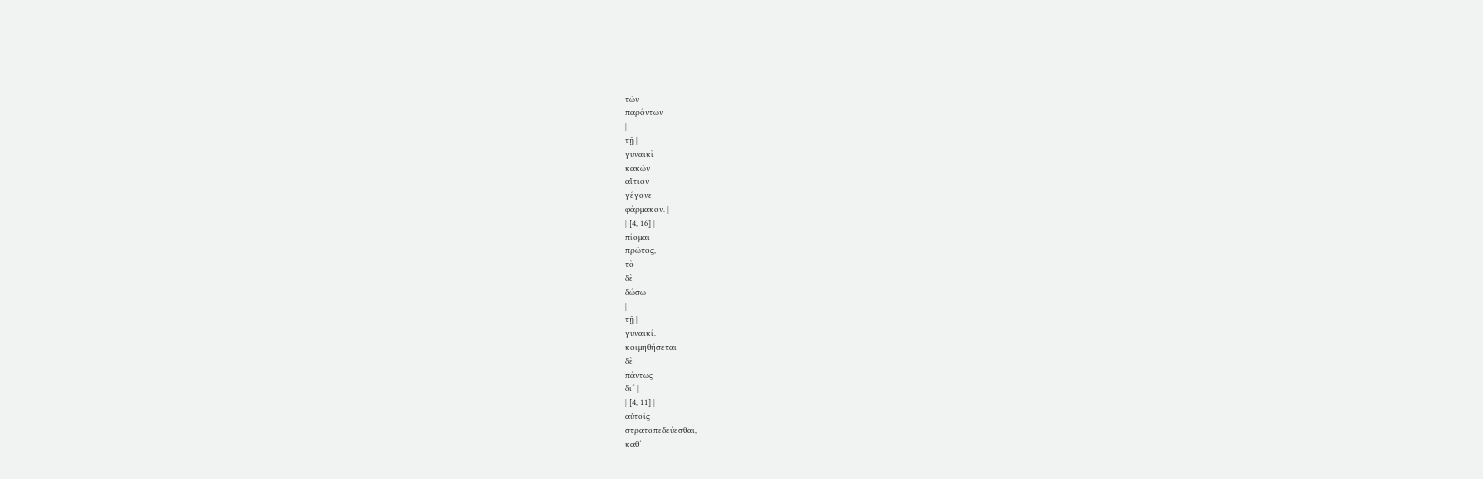τῶν
παρόντων
|
τῇ |
γυναικὶ
κακῶν
αἴτιον
γέγονε
φάρμακον. |
| [4, 16] |
πίομαι
πρῶτος,
τὸ
δὲ
δώσω
|
τῇ |
γυναικί.
κοιμηθήσεται
δὲ
πάντως
δι´ |
| [4, 11] |
αὐτοῖς
στρατοπεδεύεσθαι,
καθ´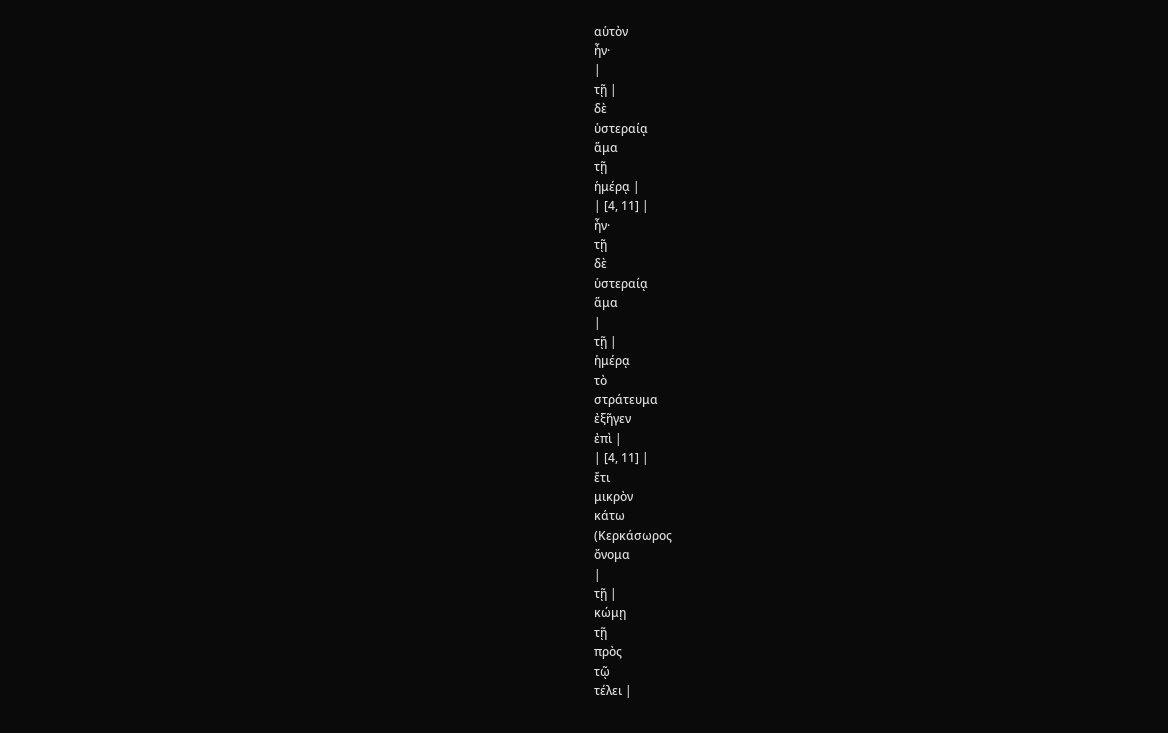αὑτὸν
ἦν·
|
τῇ |
δὲ
ὑστεραίᾳ
ἅμα
τῇ
ἡμέρᾳ |
| [4, 11] |
ἦν·
τῇ
δὲ
ὑστεραίᾳ
ἅμα
|
τῇ |
ἡμέρᾳ
τὸ
στράτευμα
ἐξῆγεν
ἐπὶ |
| [4, 11] |
ἔτι
μικρὸν
κάτω
(Κερκάσωρος
ὄνομα
|
τῇ |
κώμῃ
τῇ
πρὸς
τῷ
τέλει |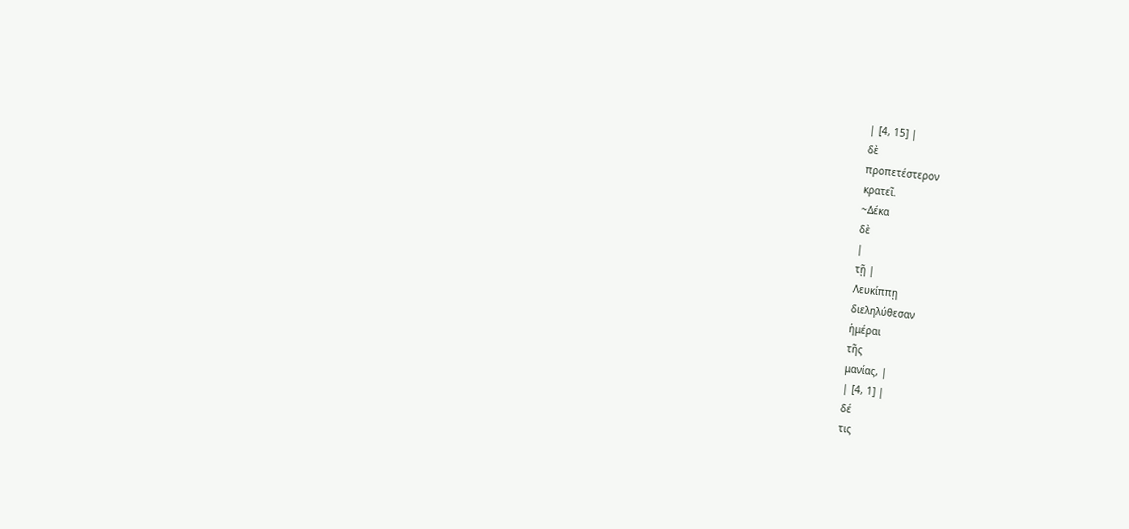| [4, 15] |
δὲ
προπετέστερον
κρατεῖ.
~Δέκα
δὲ
|
τῇ |
Λευκίππῃ
διεληλύθεσαν
ἡμέραι
τῆς
μανίας, |
| [4, 1] |
δέ
τις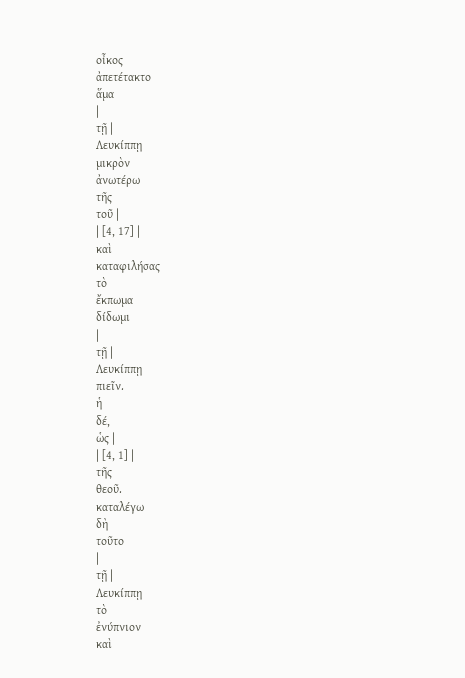οἶκος
ἀπετέτακτο
ἅμα
|
τῇ |
Λευκίππῃ
μικρὸν
ἀνωτέρω
τῆς
τοῦ |
| [4, 17] |
καὶ
καταφιλήσας
τὸ
ἔκπωμα
δίδωμι
|
τῇ |
Λευκίππῃ
πιεῖν.
ἡ
δέ,
ὡς |
| [4, 1] |
τῆς
θεοῦ.
καταλέγω
δὴ
τοῦτο
|
τῇ |
Λευκίππῃ
τὸ
ἐνύπνιον
καὶ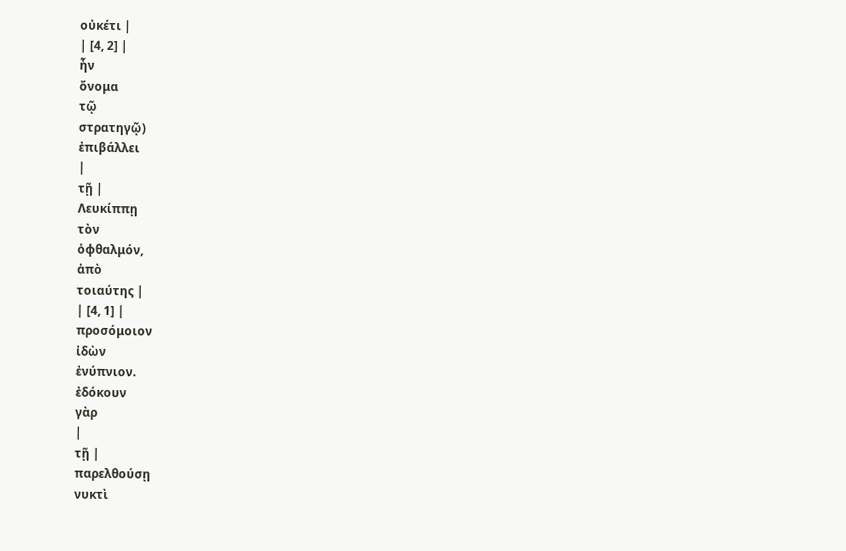οὐκέτι |
| [4, 2] |
ἦν
ὄνομα
τῷ
στρατηγῷ)
ἐπιβάλλει
|
τῇ |
Λευκίππῃ
τὸν
ὀφθαλμόν,
ἀπὸ
τοιαύτης |
| [4, 1] |
προσόμοιον
ἰδὼν
ἐνύπνιον.
ἐδόκουν
γὰρ
|
τῇ |
παρελθούσῃ
νυκτὶ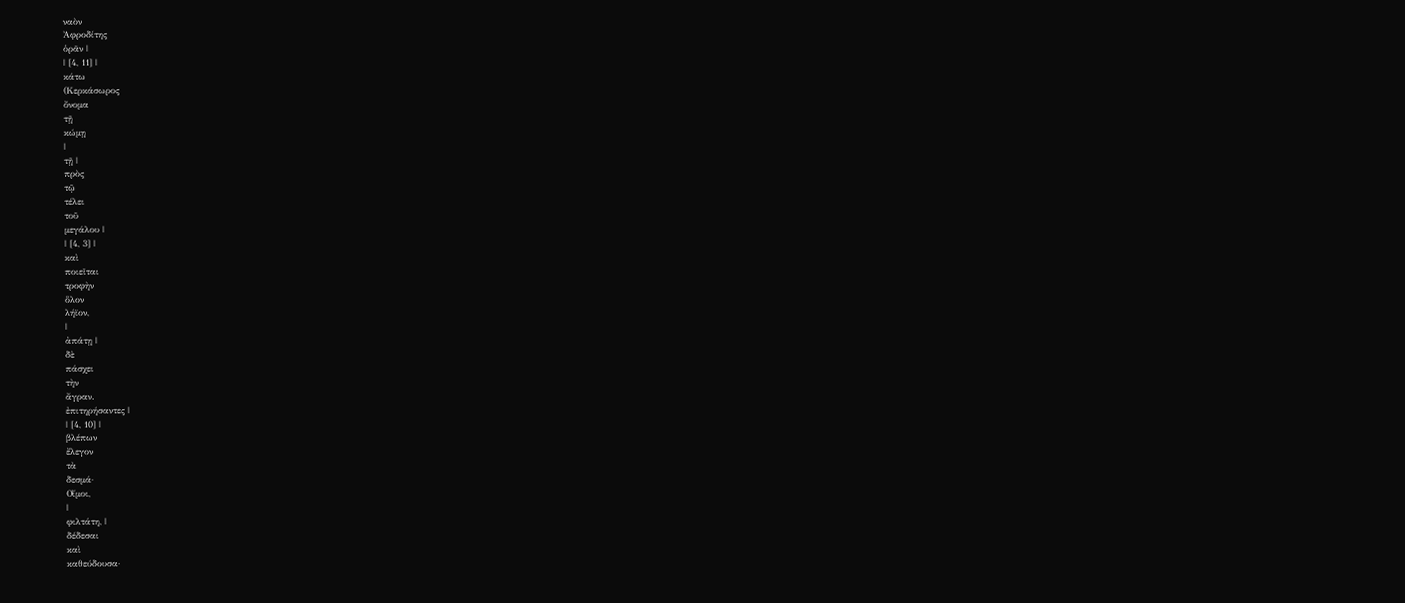ναὸν
Ἀφροδίτης
ὁρᾶν |
| [4, 11] |
κάτω
(Κερκάσωρος
ὄνομα
τῇ
κώμῃ
|
τῇ |
πρὸς
τῷ
τέλει
τοῦ
μεγάλου |
| [4, 3] |
καὶ
ποιεῖται
τροφὴν
ὅλον
λήϊον,
|
ἀπάτῃ |
δὲ
πάσχει
τὴν
ἄγραν.
ἐπιτηρήσαντες |
| [4, 10] |
βλέπων
ἔλεγον
τὰ
δεσμά·
Οἴμοι,
|
φιλτάτη, |
δέδεσαι
καὶ
καθεύδουσα·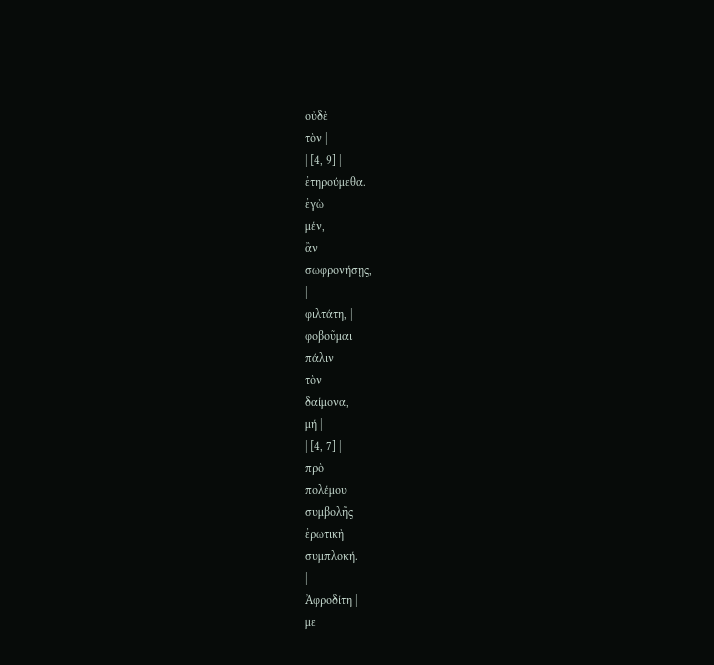οὐδὲ
τὸν |
| [4, 9] |
ἐτηρούμεθα.
ἐγὼ
μέν,
ἂν
σωφρονήσῃς,
|
φιλτάτη, |
φοβοῦμαι
πάλιν
τὸν
δαίμονα,
μή |
| [4, 7] |
πρὸ
πολέμου
συμβολῆς
ἐρωτικὴ
συμπλοκή.
|
Ἀφροδίτη |
με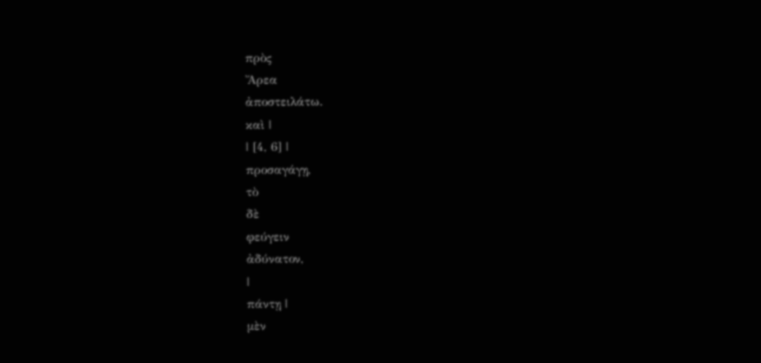πρὸς
Ἄρεα
ἀποστειλάτω.
καὶ |
| [4, 6] |
προσαγάγῃ,
τὸ
δὲ
φεύγειν
ἀδύνατον,
|
πάντῃ |
μὲν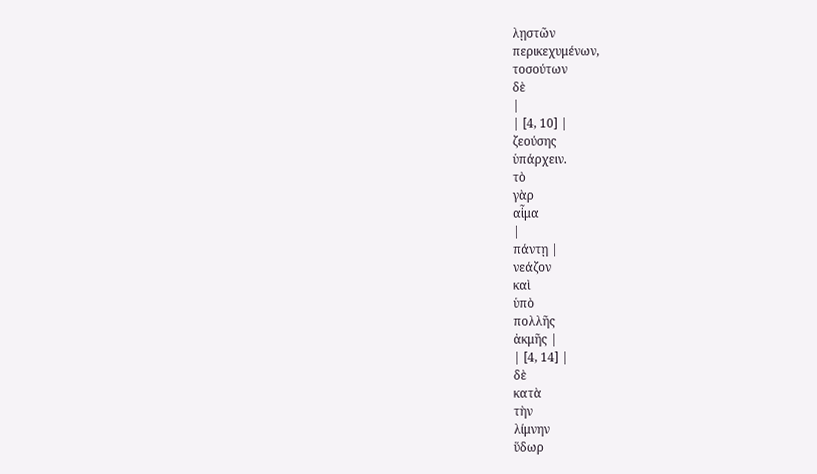λῃστῶν
περικεχυμένων,
τοσούτων
δὲ
|
| [4, 10] |
ζεούσης
ὑπάρχειν.
τὸ
γὰρ
αἷμα
|
πάντῃ |
νεάζον
καὶ
ὑπὸ
πολλῆς
ἀκμῆς |
| [4, 14] |
δὲ
κατὰ
τὴν
λίμνην
ὕδωρ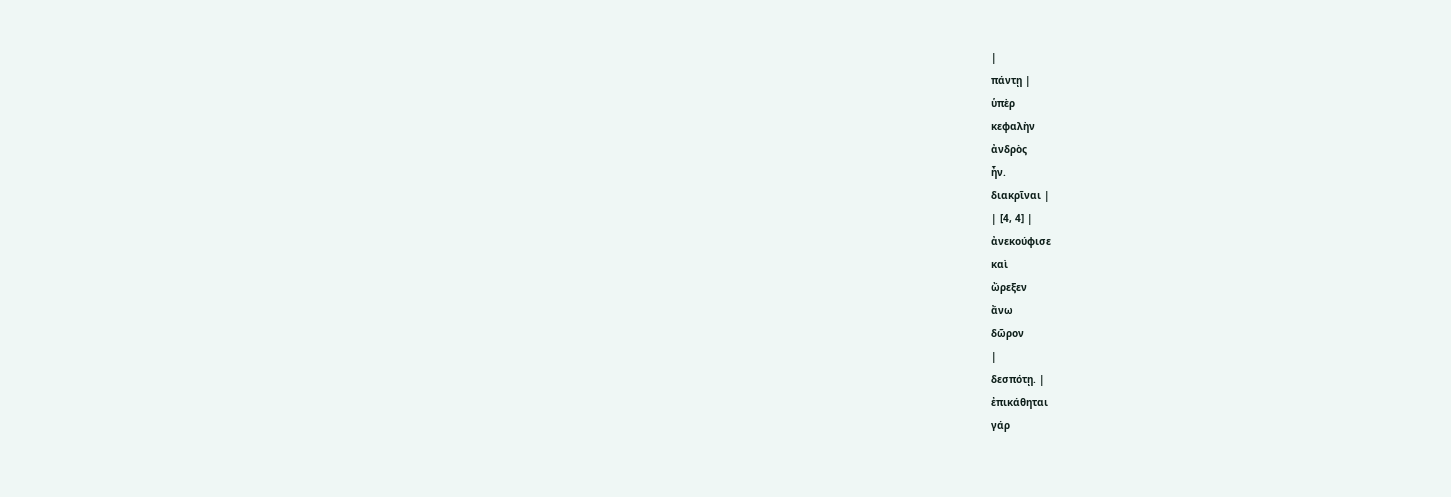|
πάντῃ |
ὑπὲρ
κεφαλὴν
ἀνδρὸς
ἦν.
διακρῖναι |
| [4, 4] |
ἀνεκούφισε
καὶ
ὤρεξεν
ἄνω
δῶρον
|
δεσπότῃ. |
ἐπικάθηται
γάρ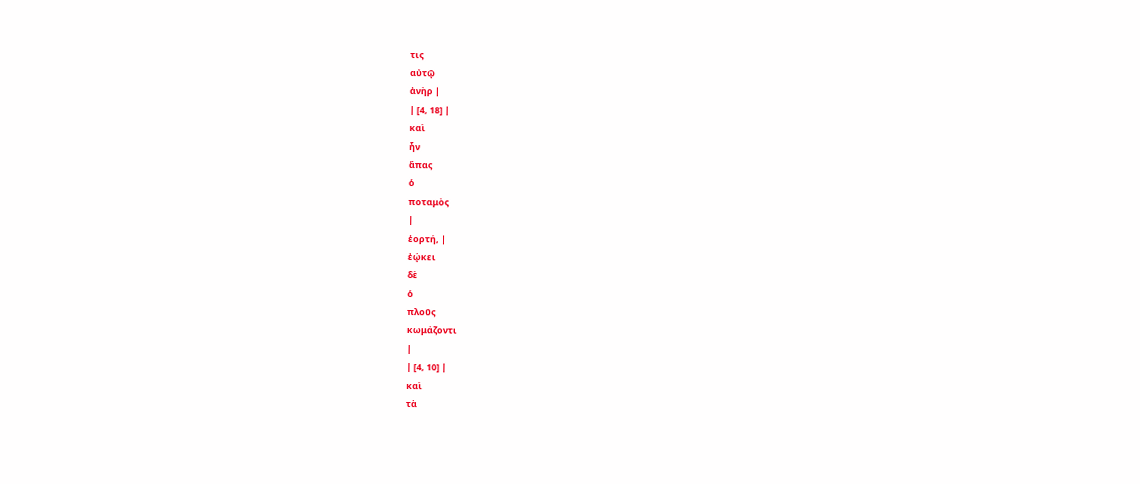τις
αὐτῷ
ἀνὴρ |
| [4, 18] |
καὶ
ἦν
ἅπας
ὁ
ποταμὸς
|
ἑορτή, |
ἐῴκει
δὲ
ὁ
πλοῦς
κωμάζοντι
|
| [4, 10] |
καὶ
τὰ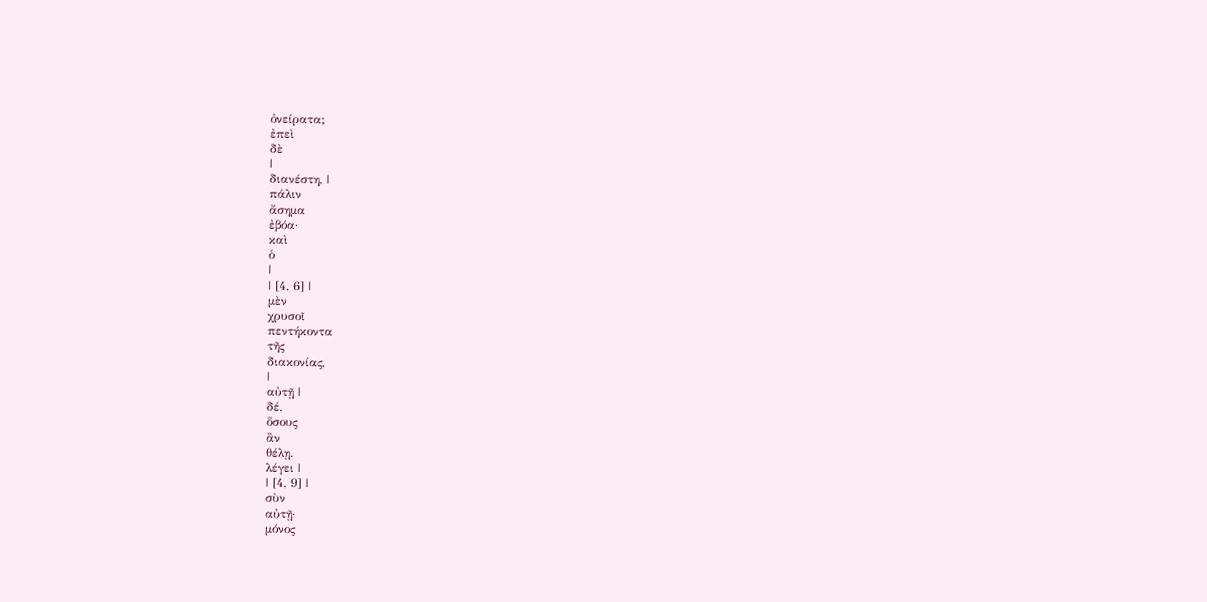ὀνείρατα;
ἐπεὶ
δὲ
|
διανέστη, |
πάλιν
ἄσημα
ἐβόα·
καὶ
ὁ
|
| [4, 6] |
μὲν
χρυσοῖ
πεντήκοντα
τῆς
διακονίας,
|
αὐτῇ |
δέ,
ὅσους
ἂν
θέλῃ.
λέγει |
| [4, 9] |
σὺν
αὐτῇ·
μόνος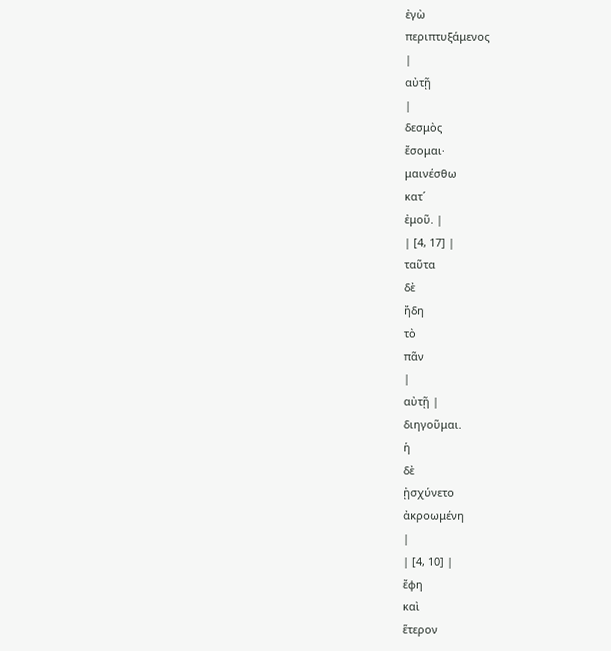ἐγὼ
περιπτυξάμενος
|
αὐτῇ
|
δεσμὸς
ἔσομαι·
μαινέσθω
κατ´
ἐμοῦ. |
| [4, 17] |
ταῦτα
δὲ
ἤδη
τὸ
πᾶν
|
αὐτῇ |
διηγοῦμαι.
ἡ
δὲ
ᾐσχύνετο
ἀκροωμένη
|
| [4, 10] |
ἔφη
καὶ
ἕτερον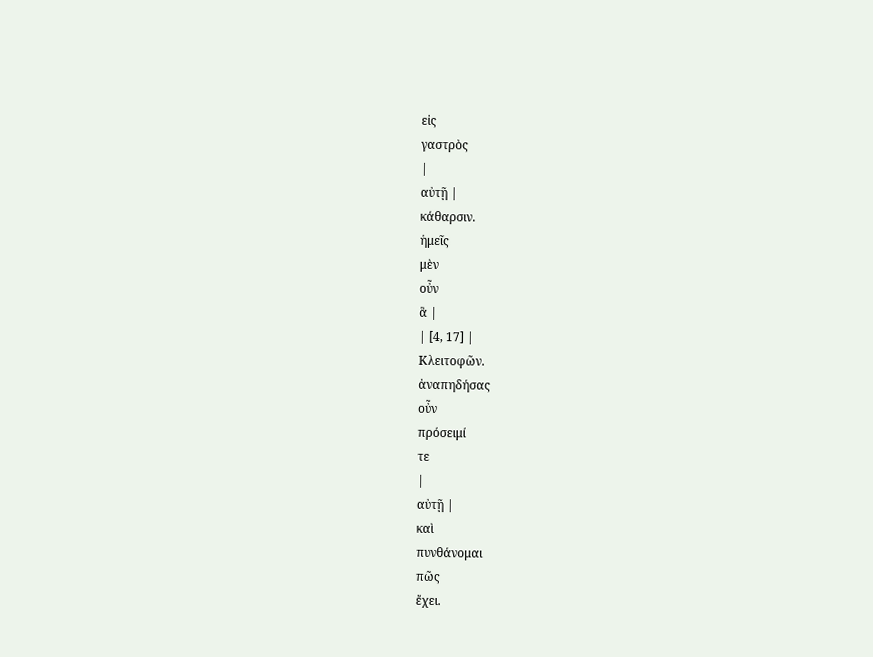εἰς
γαστρὸς
|
αὐτῇ |
κάθαρσιν.
ἡμεῖς
μὲν
οὖν
ἃ |
| [4, 17] |
Κλειτοφῶν.
ἀναπηδήσας
οὖν
πρόσειμί
τε
|
αὐτῇ |
καὶ
πυνθάνομαι
πῶς
ἔχει.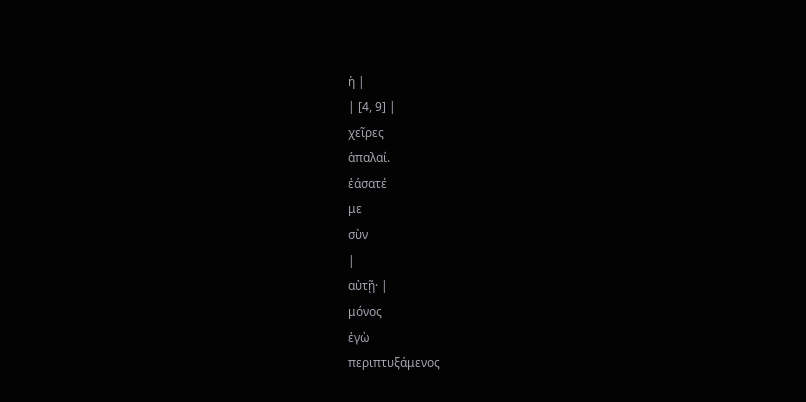ἡ |
| [4, 9] |
χεῖρες
ἁπαλαί.
ἐάσατέ
με
σὺν
|
αὐτῇ· |
μόνος
ἐγὼ
περιπτυξάμενος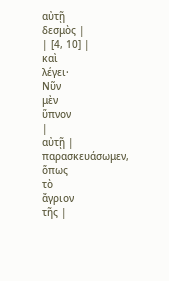αὐτῇ
δεσμὸς |
| [4, 10] |
καὶ
λέγει·
Νῦν
μὲν
ὕπνον
|
αὐτῇ |
παρασκευάσωμεν,
ὅπως
τὸ
ἄγριον
τῆς |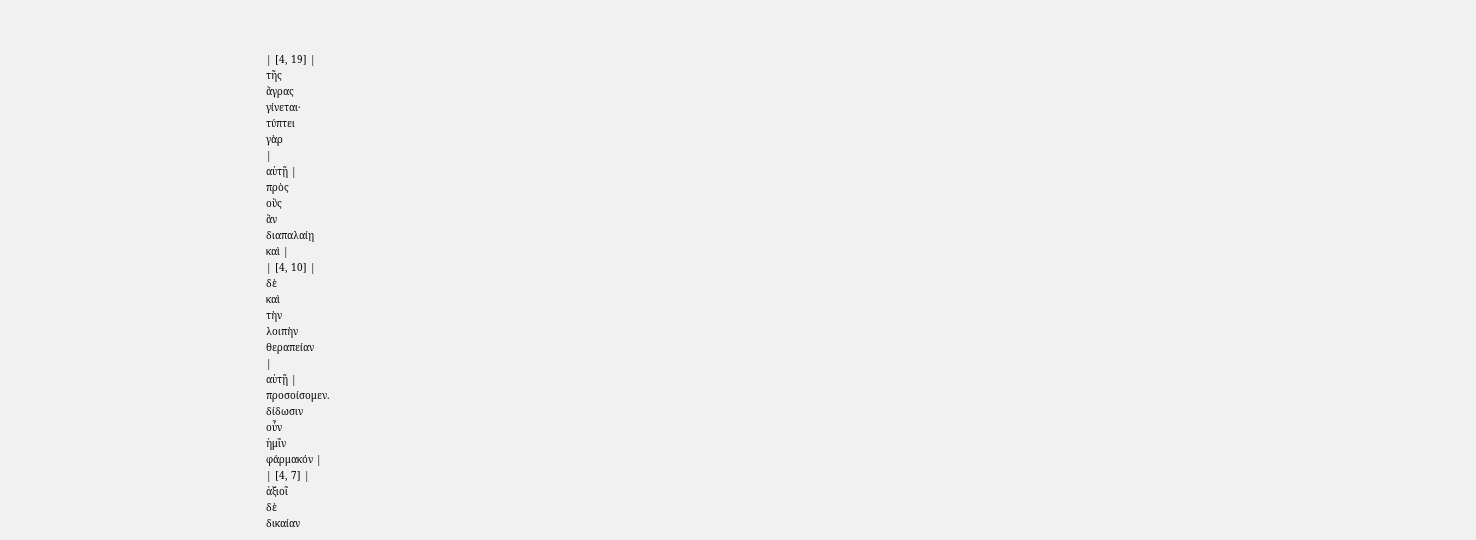| [4, 19] |
τῆς
ἄγρας
γίνεται·
τύπτει
γὰρ
|
αὐτῇ |
πρὸς
οὓς
ἂν
διαπαλαίῃ
καὶ |
| [4, 10] |
δὲ
καὶ
τὴν
λοιπὴν
θεραπείαν
|
αὐτῇ |
προσοίσομεν.
δίδωσιν
οὖν
ἡμῖν
φάρμακόν |
| [4, 7] |
ἀξιοῖ
δὲ
δικαίαν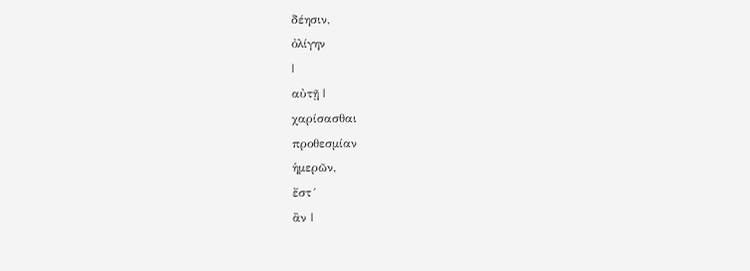δέησιν,
ὀλίγην
|
αὐτῇ |
χαρίσασθαι
προθεσμίαν
ἡμερῶν,
ἔστ´
ἂν |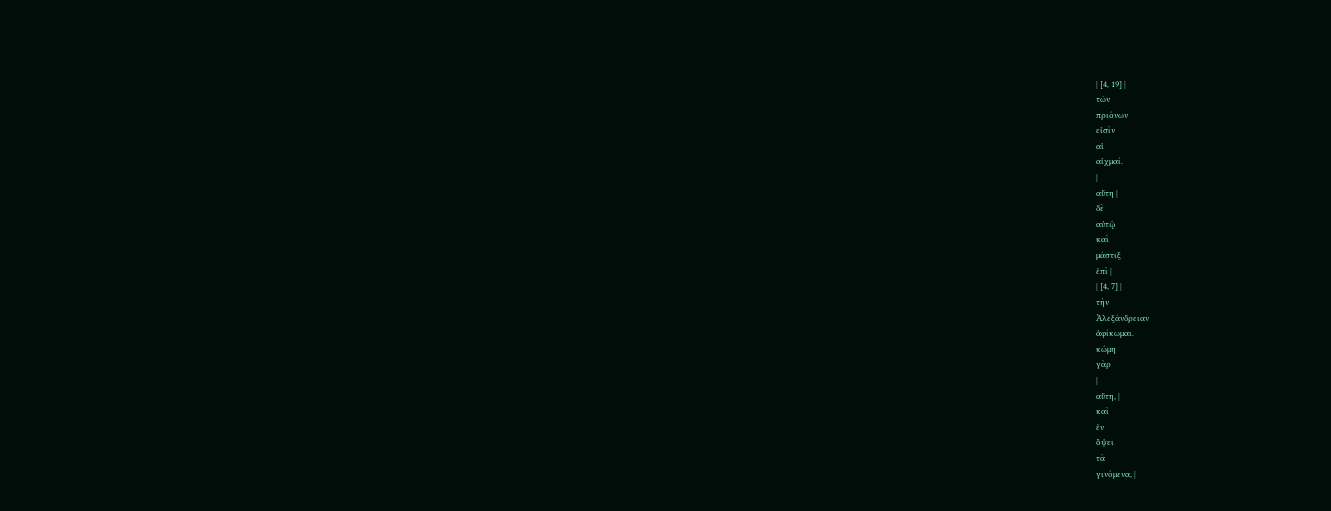| [4, 19] |
τῶν
πριόνων
εἰσὶν
αἱ
αἰχμαί.
|
αὕτη |
δὲ
αὐτῷ
καὶ
μάστιξ
ἐπὶ |
| [4, 7] |
τὴν
Ἀλεξάνδρειαν
ἀφίκωμαι.
κώμη
γὰρ
|
αὕτη, |
καὶ
ἐν
ὄψει
τὰ
γινόμενα, |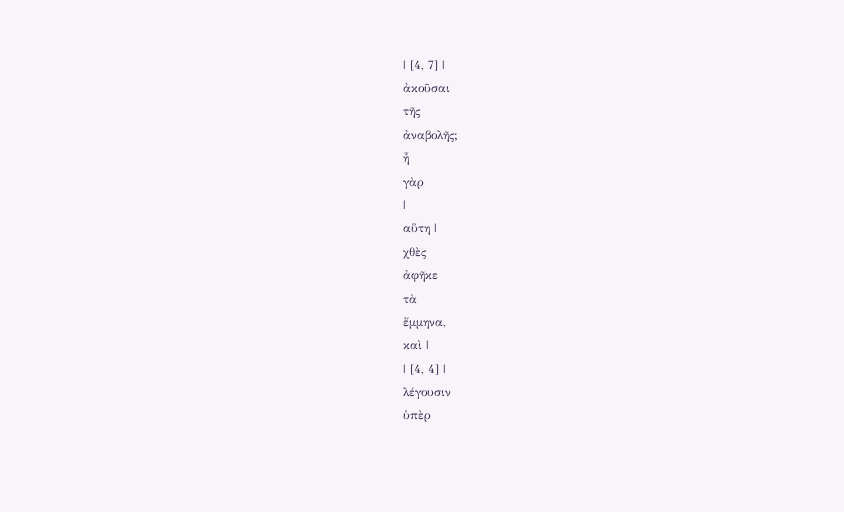| [4, 7] |
ἀκοῦσαι
τῆς
ἀναβολῆς;
ἦ
γὰρ
|
αὕτη |
χθὲς
ἀφῆκε
τὰ
ἔμμηνα,
καὶ |
| [4, 4] |
λέγουσιν
ὑπὲρ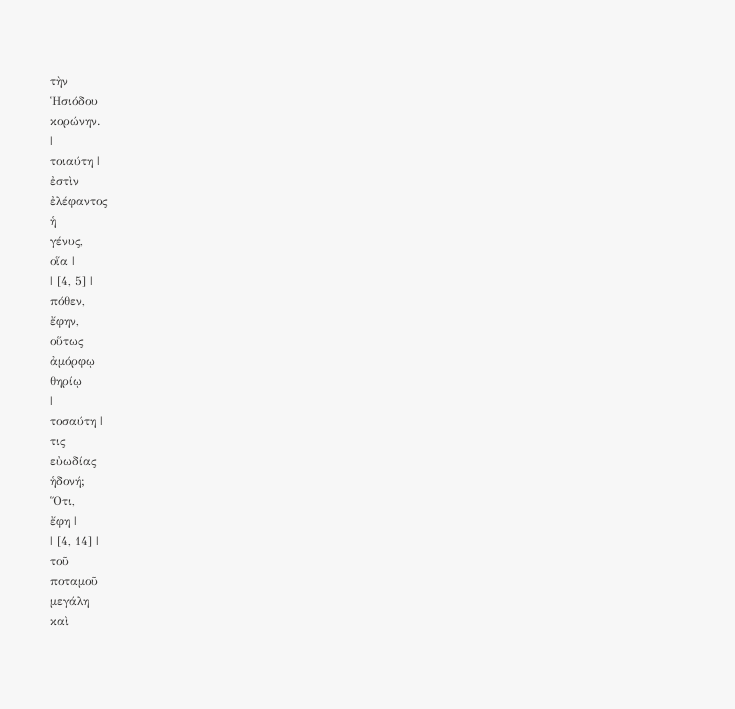τὴν
Ἡσιόδου
κορώνην.
|
τοιαύτη |
ἐστὶν
ἐλέφαντος
ἡ
γένυς,
οἵα |
| [4, 5] |
πόθεν,
ἔφην,
οὕτως
ἀμόρφῳ
θηρίῳ
|
τοσαύτη |
τις
εὐωδίας
ἡδονή;
Ὅτι,
ἔφη |
| [4, 14] |
τοῦ
ποταμοῦ
μεγάλη
καὶ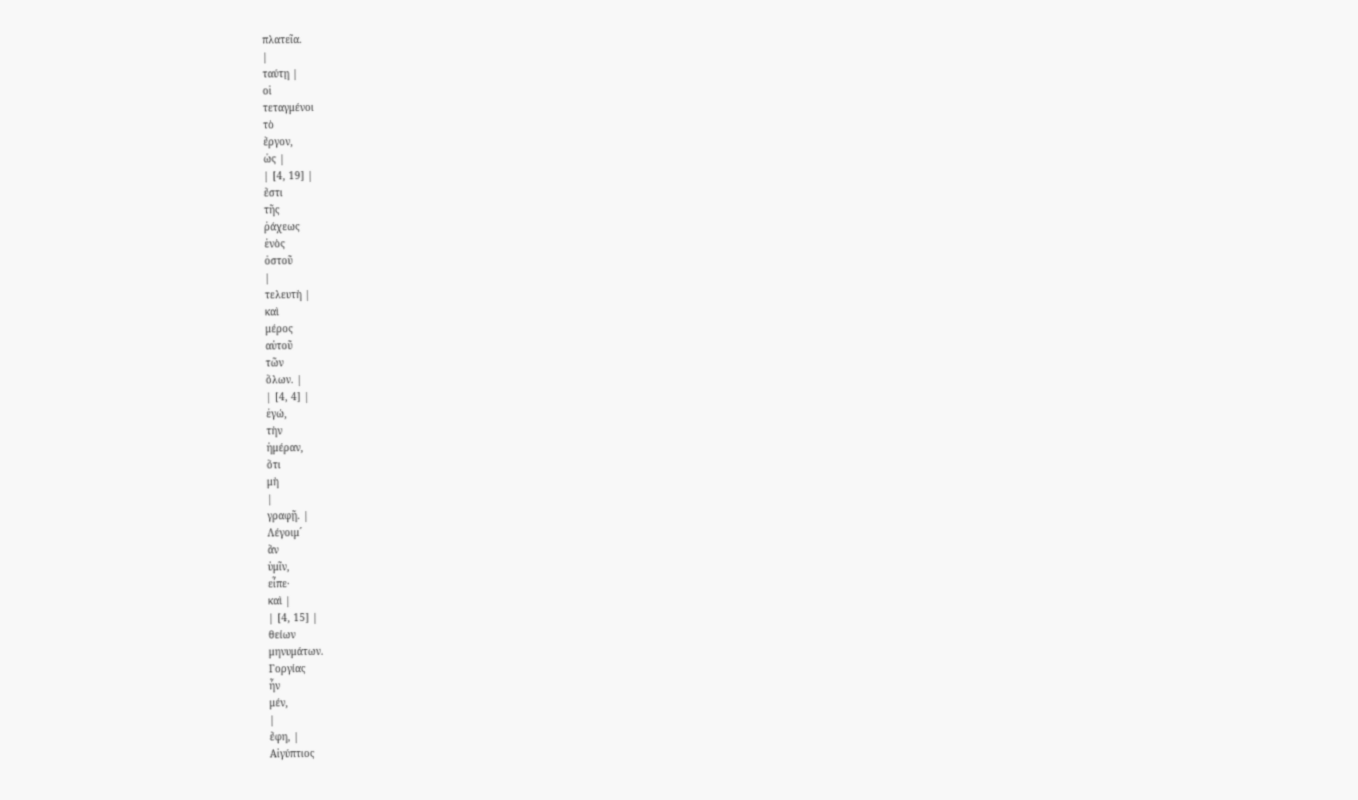πλατεῖα.
|
ταύτῃ |
οἱ
τεταγμένοι
τὸ
ἔργον,
ὡς |
| [4, 19] |
ἔστι
τῆς
ῥάχεως
ἑνὸς
ὀστοῦ
|
τελευτὴ |
καὶ
μέρος
αὐτοῦ
τῶν
ὅλων. |
| [4, 4] |
ἐγώ,
τὴν
ἡμέραν,
ὅτι
μὴ
|
γραφῇ. |
Λέγοιμ´
ἂν
ὑμῖν,
εἶπε·
καὶ |
| [4, 15] |
θείων
μηνυμάτων.
Γοργίας
ἦν
μέν,
|
ἔφη, |
Αἰγύπτιος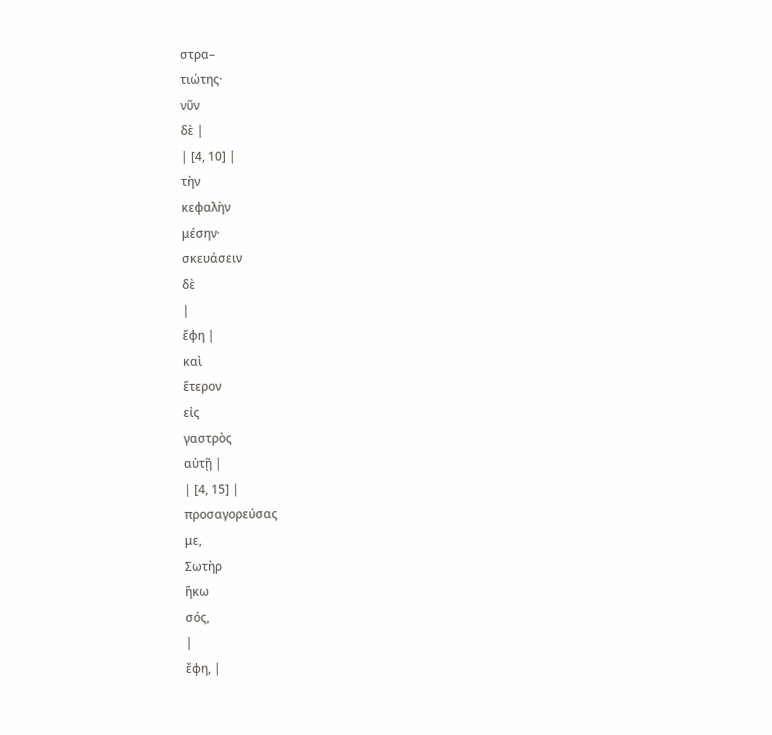στρα–
τιώτης·
νῦν
δὲ |
| [4, 10] |
τὴν
κεφαλὴν
μέσην·
σκευάσειν
δὲ
|
ἔφη |
καὶ
ἕτερον
εἰς
γαστρὸς
αὐτῇ |
| [4, 15] |
προσαγορεύσας
με,
Σωτὴρ
ἥκω
σός,
|
ἔφη, |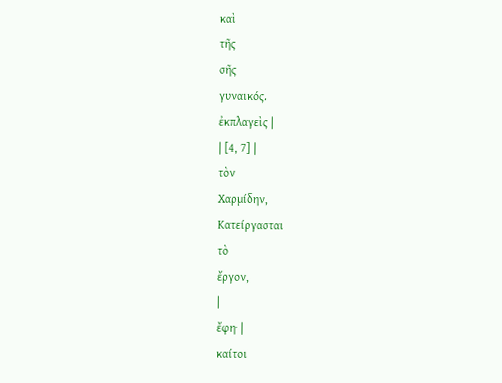καὶ
τῆς
σῆς
γυναικός.
ἐκπλαγεὶς |
| [4, 7] |
τὸν
Χαρμίδην,
Κατείργασται
τὸ
ἔργον,
|
ἔφη· |
καίτοι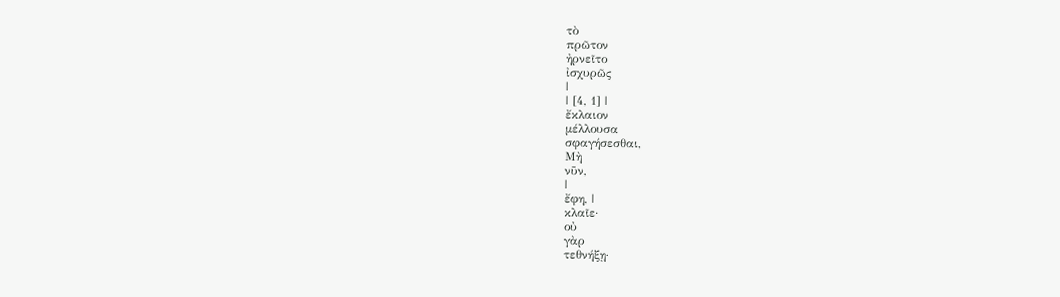τὸ
πρῶτον
ἠρνεῖτο
ἰσχυρῶς
|
| [4, 1] |
ἔκλαιον
μέλλουσα
σφαγήσεσθαι,
Μὴ
νῦν,
|
ἔφη, |
κλαῖε·
οὐ
γὰρ
τεθνήξῃ·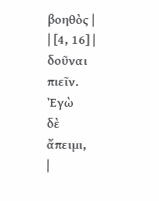βοηθὸς |
| [4, 16] |
δοῦναι
πιεῖν.
Ἐγὼ
δὲ
ἄπειμι,
|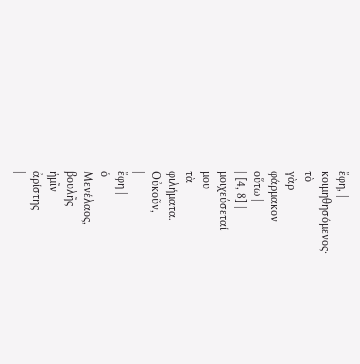ἔφη, |
κοιμηθησόμενος·
τὸ
γὰρ
φάρμακον
οὕτω |
| [4, 8] |
μοιχεύσεταί
μου
τὰ
φιλήματα.
Οὐκοῦν,
|
ἔφη |
ὁ
Μενέλαος,
βουλῆς
ἡμῖν
ἀρίστης
|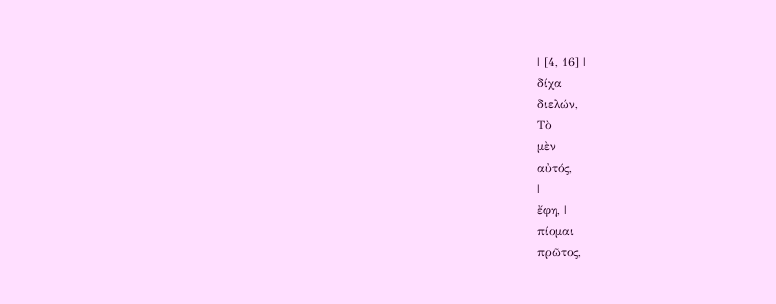| [4, 16] |
δίχα
διελών,
Τὸ
μὲν
αὐτός,
|
ἔφη, |
πίομαι
πρῶτος,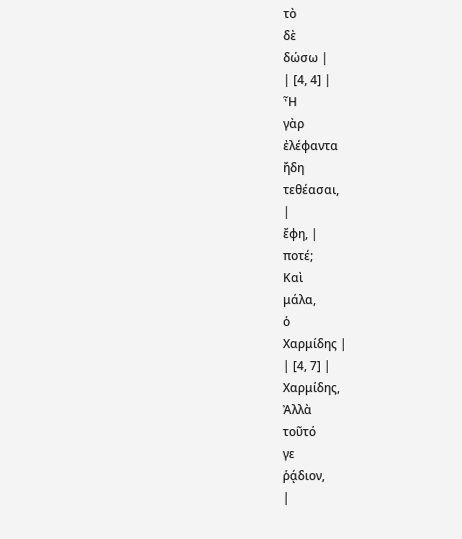τὸ
δὲ
δώσω |
| [4, 4] |
Ἦ
γὰρ
ἐλέφαντα
ἤδη
τεθέασαι,
|
ἔφη, |
ποτέ;
Καὶ
μάλα,
ὁ
Χαρμίδης |
| [4, 7] |
Χαρμίδης,
Ἀλλὰ
τοῦτό
γε
ῥᾴδιον,
|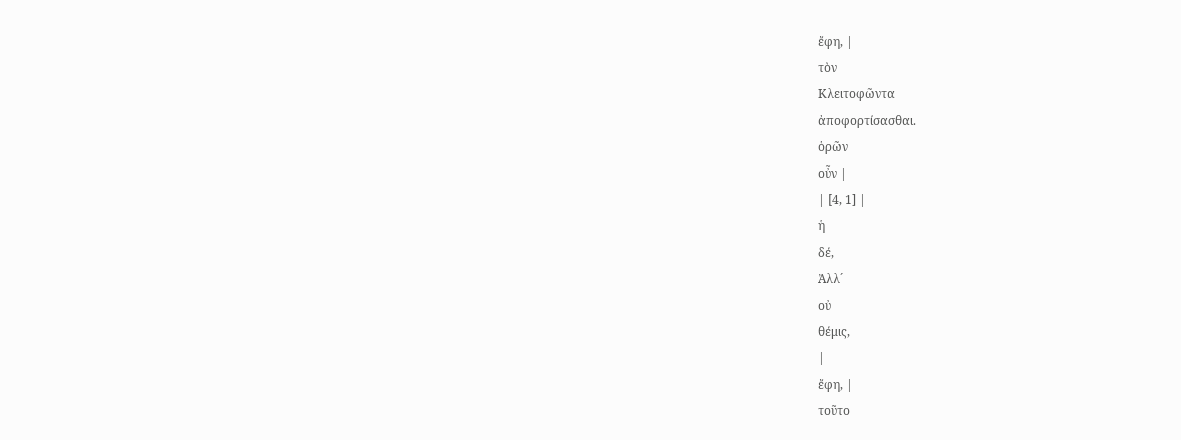ἔφη, |
τὸν
Κλειτοφῶντα
ἀποφορτίσασθαι.
ὁρῶν
οὖν |
| [4, 1] |
ἡ
δέ,
Ἀλλ´
οὐ
θέμις,
|
ἔφη, |
τοῦτο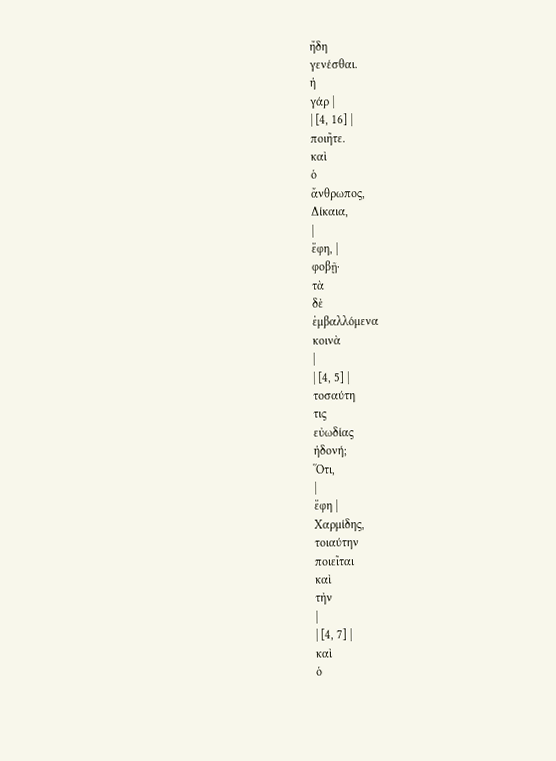ἤδη
γενέσθαι.
ἡ
γάρ |
| [4, 16] |
ποιῆτε.
καὶ
ὁ
ἄνθρωπος,
Δίκαια,
|
ἔφη, |
φοβῇ·
τὰ
δὲ
ἐμβαλλόμενα
κοινὰ
|
| [4, 5] |
τοσαύτη
τις
εὐωδίας
ἡδονή;
Ὅτι,
|
ἔφη |
Χαρμίδης,
τοιαύτην
ποιεῖται
καὶ
τὴν
|
| [4, 7] |
καὶ
ὁ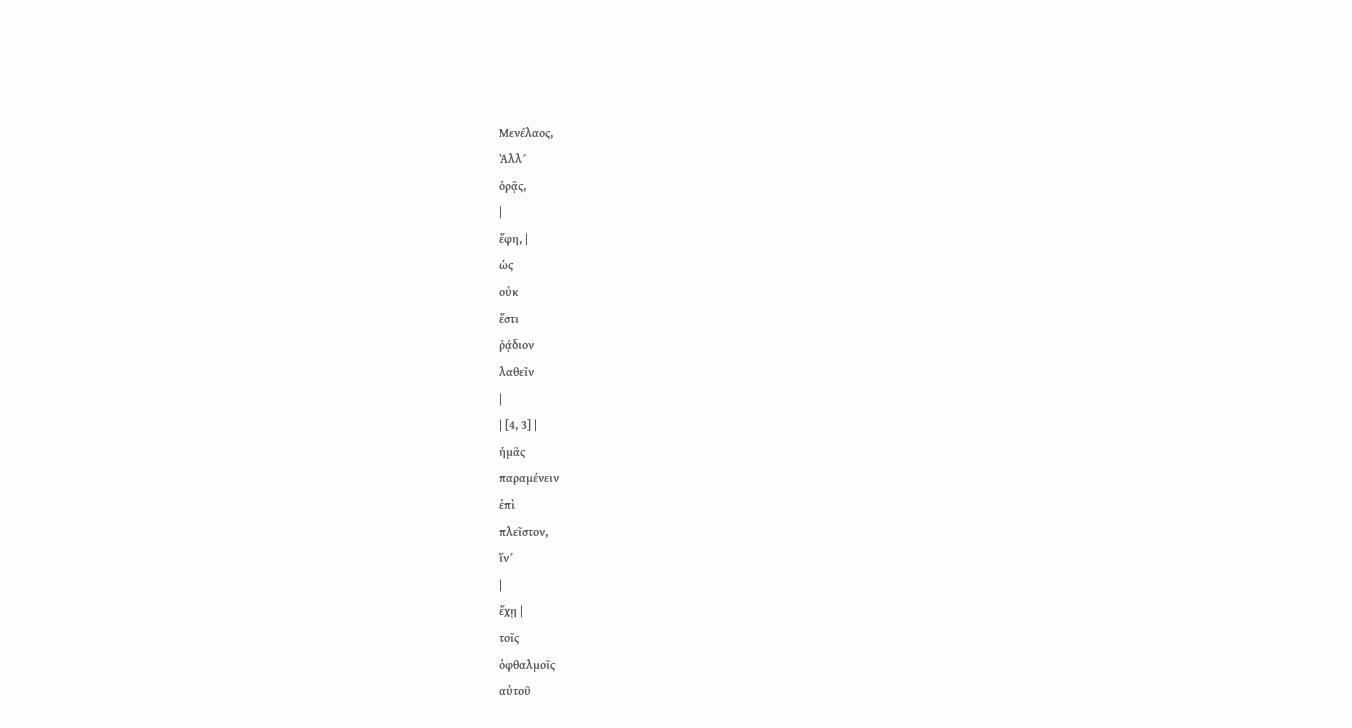Μενέλαος,
Ἀλλ´
ὁρᾷς,
|
ἔφη, |
ὡς
οὐκ
ἔστι
ῥᾴδιον
λαθεῖν
|
| [4, 3] |
ἡμᾶς
παραμένειν
ἐπὶ
πλεῖστον,
ἵν´
|
ἔχῃ |
τοῖς
ὀφθαλμοῖς
αὐτοῦ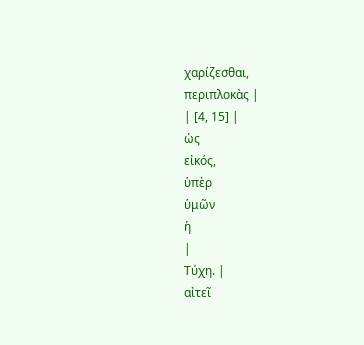χαρίζεσθαι,
περιπλοκὰς |
| [4, 15] |
ὡς
εἰκός,
ὑπὲρ
ὑμῶν
ἡ
|
Τύχη. |
αἰτεῖ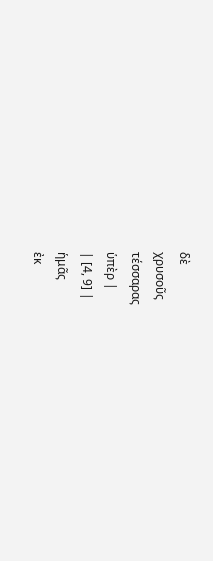δὲ
χρυσοῦς
τέσσαρας
ὑπὲρ |
| [4, 9] |
ἡμᾶς
ἐκ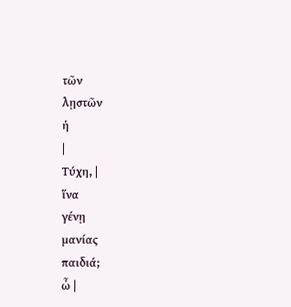τῶν
λῃστῶν
ἡ
|
Τύχη, |
ἵνα
γένῃ
μανίας
παιδιά;
ὦ |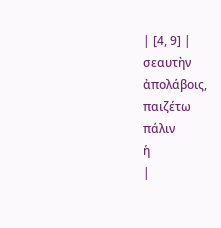| [4, 9] |
σεαυτὴν
ἀπολάβοις,
παιζέτω
πάλιν
ἡ
|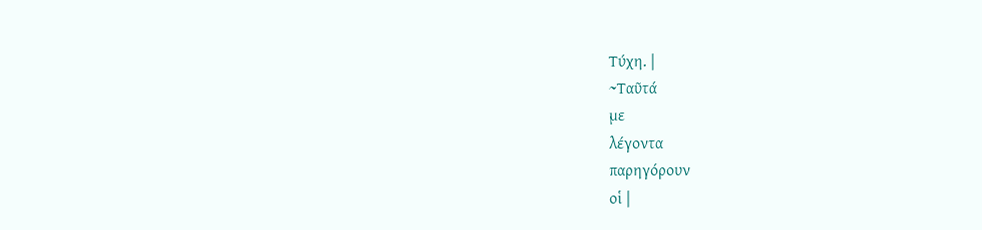Τύχη. |
~Ταῦτά
με
λέγοντα
παρηγόρουν
οἱ |